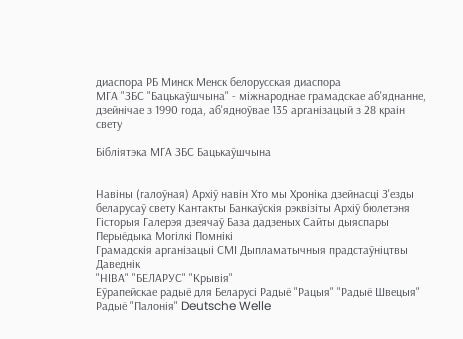диаспора РБ Минск Менск белорусская диаспора
МГА "ЗБС "Бацькаўшчына" - міжнароднае грамадскае аб'яднанне, дзейнічае з 1990 года, аб'ядноўвае 135 арганізацый з 28 краін свету

Бібліятэка МГА ЗБС Бацькаўшчына


Навіны (галоўная) Архіў навін Хто мы Хронiка дзейнасцi З'езды беларусаў свету Кантакты Банкаўскія рэквізіты Архіў бюлетэня
Гісторыя Галерэя дзеячаў База дадзеных Сайты дыяспары Перыёдыка Могілкі Помнікі
Грамадскія арганізацыі СМІ Дыпламатычныя прадстаўніцтвы Даведнік
"НІВА" "БЕЛАРУС" "Крывія"
Еўрапейскае радыё для Беларусі Радыё "Рацыя" "Радыё Швецыя" Радыё "Палонія" Deutsche Welle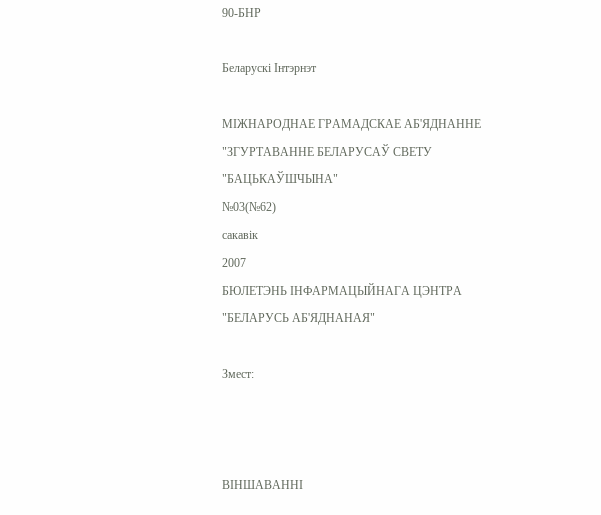90-БНР

Беларускі Інтэрнэт

МІЖНАРОДНАЕ ГРАМАДСКАЕ АБ'ЯДНАННЕ "ЗГУРТАВАННЕ БЕЛАРУСАЎ СВЕТУ "БАЦЬКАЎШЧЫНА"
№03(№62)
сакавік
2007
БЮЛЕТЭНЬ ІНФАРМАЦЫЙНАГА ЦЭНТРА "БЕЛАРУСЬ АБ'ЯДНАНАЯ"

Змест:



ВІНШАВАННІ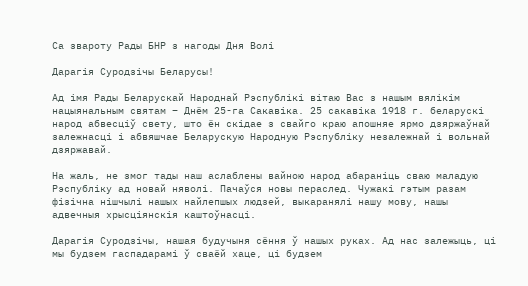Са звароту Рады БНР з нагоды Дня Волі

Дарагія Суродзічы Беларусы!

Ад імя Рады Беларускай Народнай Рэспублікі вітаю Вас з нашым вялікім нацыянальным святам – Днём 25-га Сакавіка. 25 сакавіка 1918 г. беларускі народ абвесціў свету, што ён скідае з свайго краю апошняе ярмо дзяржаўнай залежнасці і абвяшчае Беларускую Народную Рэспубліку незалежнай і вольнай дзяржавай.

На жаль, не змог тады наш аслаблены вайною народ абараніць сваю маладую Рэспубліку ад новай няволі. Пачаўся новы пераслед. Чужакі гэтым разам фізічна нішчылі нашых найлепшых людзей, выкаранялі нашу мову, нашы адвечныя хрысціянскія каштоўнасці.

Дарагія Суродзічы, нашая будучыня сёння ў нашых руках. Ад нас залежыць, ці мы будзем гаспадарамі ў сваёй хаце, ці будзем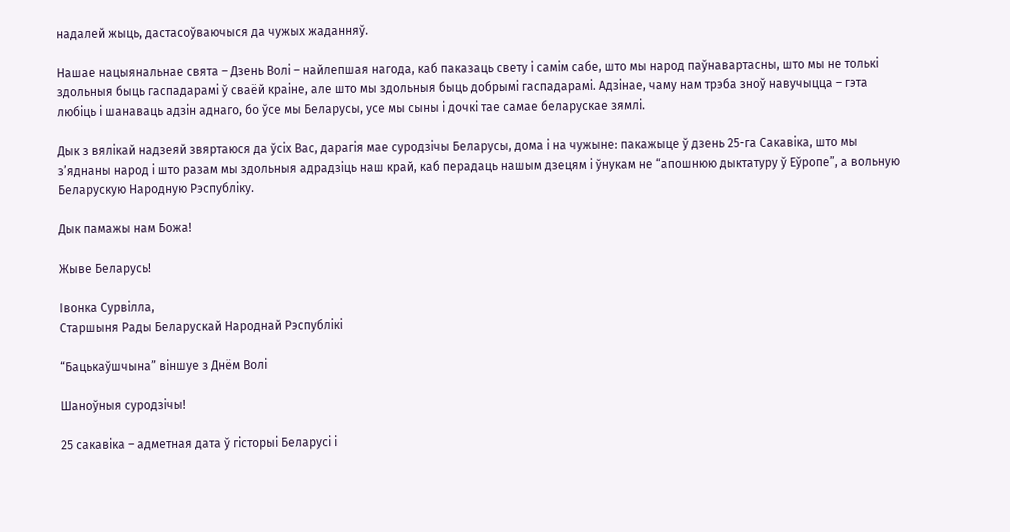надалей жыць, дастасоўваючыся да чужых жаданняў.

Нашае нацыянальнае свята – Дзень Волі – найлепшая нагода, каб паказаць свету і самім сабе, што мы народ паўнавартасны, што мы не толькі здольныя быць гаспадарамі ў сваёй краіне, але што мы здольныя быць добрымі гаспадарамі. Адзінае, чаму нам трэба зноў навучыцца – гэта любіць і шанаваць адзін аднаго, бо ўсе мы Беларусы, усе мы сыны і дочкі тае самае беларускае зямлі.

Дык з вялікай надзеяй звяртаюся да ўсіх Вас, дарагія мае суродзічы Беларусы, дома і на чужыне: пакажыце ў дзень 25-га Сакавіка, што мы з’яднаны народ і што разам мы здольныя адрадзіць наш край, каб перадаць нашым дзецям і ўнукам не “апошнюю дыктатуру ў Еўропе”, а вольную Беларускую Народную Рэспубліку.

Дык памажы нам Божа!

Жыве Беларусь!

Івонка Сурвілла,
Старшыня Рады Беларускай Народнай Рэспублікі

“Бацькаўшчына” віншуе з Днём Волі

Шаноўныя суродзічы!

25 сакавіка – адметная дата ў гісторыі Беларусі і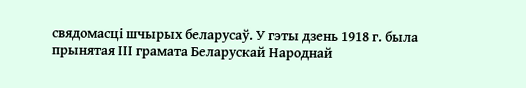свядомасці шчырых беларусаў. У гэты дзень 1918 г. была прынятая ІІІ грамата Беларускай Народнай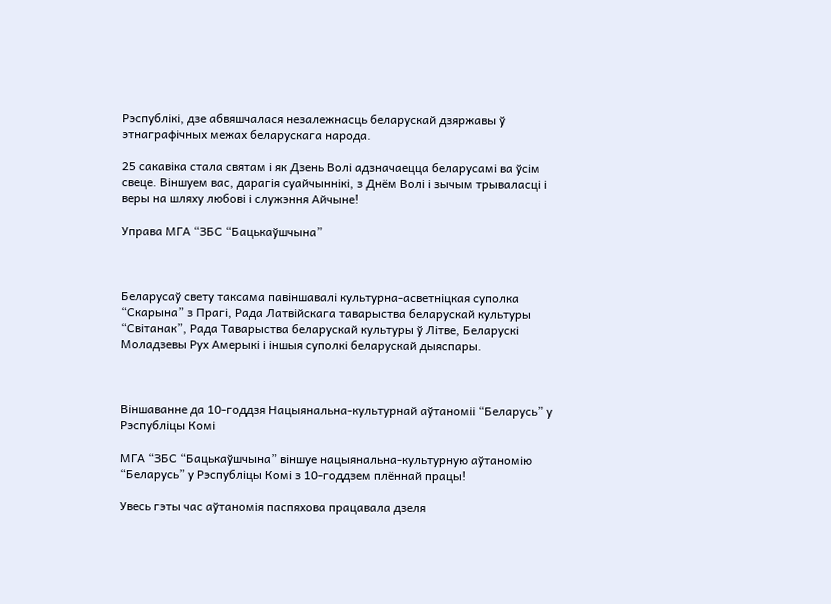Рэспублікі, дзе абвяшчалася незалежнасць беларускай дзяржавы ў этнаграфічных межах беларускага народа.

25 сакавіка стала святам і як Дзень Волі адзначаецца беларусамі ва ўсім свеце. Віншуем вас, дарагія суайчыннікі, з Днём Волі і зычым трываласці і веры на шляху любові і служэння Айчыне!

Управа МГА “ЗБС “Бацькаўшчына”



Беларусаў свету таксама павіншавалі культурна-асветніцкая суполка “Скарына” з Прагі, Рада Латвійскага таварыства беларускай культуры “Світанак”, Рада Таварыства беларускай культуры ў Літве, Беларускі Моладзевы Рух Амерыкі і іншыя суполкі беларускай дыяспары.



Віншаванне да 10-годдзя Нацыянальна-культурнай аўтаноміі “Беларусь” у Рэспубліцы Комі

МГА “ЗБС “Бацькаўшчына” віншуе нацыянальна-культурную аўтаномію “Беларусь” у Рэспубліцы Комі з 10-годдзем плённай працы!

Увесь гэты час аўтаномія паспяхова працавала дзеля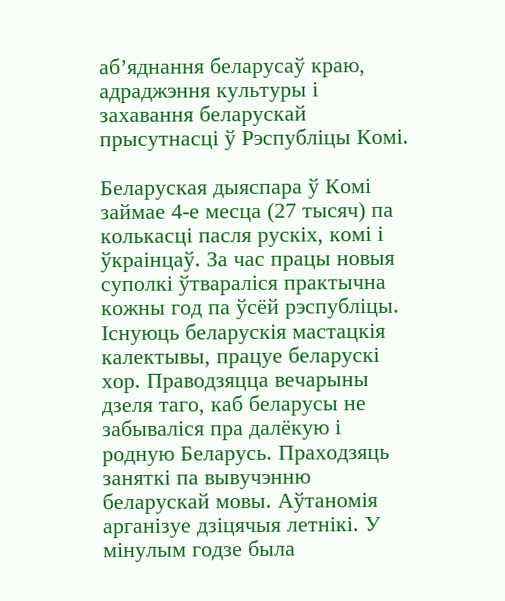аб’яднання беларусаў краю, адраджэння культуры і захавання беларускай прысутнасці ў Рэспубліцы Комі.

Беларуская дыяспара ў Комі займае 4-е месца (27 тысяч) па колькасці пасля рускіх, комі і ўкраінцаў. За час працы новыя суполкі ўтвараліся практычна кожны год па ўсёй рэспубліцы. Існуюць беларускія мастацкія калектывы, працуе беларускі хор. Праводзяцца вечарыны дзеля таго, каб беларусы не забываліся пра далёкую і родную Беларусь. Праходзяць заняткі па вывучэнню беларускай мовы. Аўтаномія арганізуе дзіцячыя летнікі. У мінулым годзе была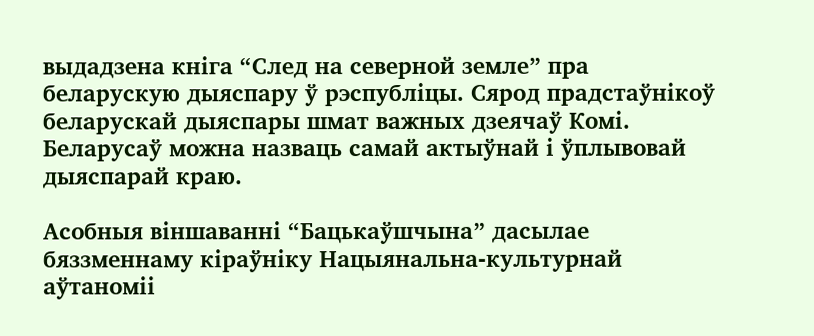выдадзена кніга “След на северной земле” пра беларускую дыяспару ў рэспубліцы. Сярод прадстаўнікоў беларускай дыяспары шмат важных дзеячаў Комі. Беларусаў можна назваць самай актыўнай і ўплывовай дыяспарай краю.

Асобныя віншаванні “Бацькаўшчына” дасылае бяззменнаму кіраўніку Нацыянальна-культурнай аўтаноміі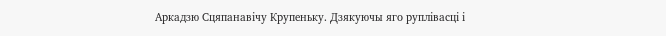Аркадзю Сцяпанавічу Крупеньку. Дзякуючы яго руплівасці і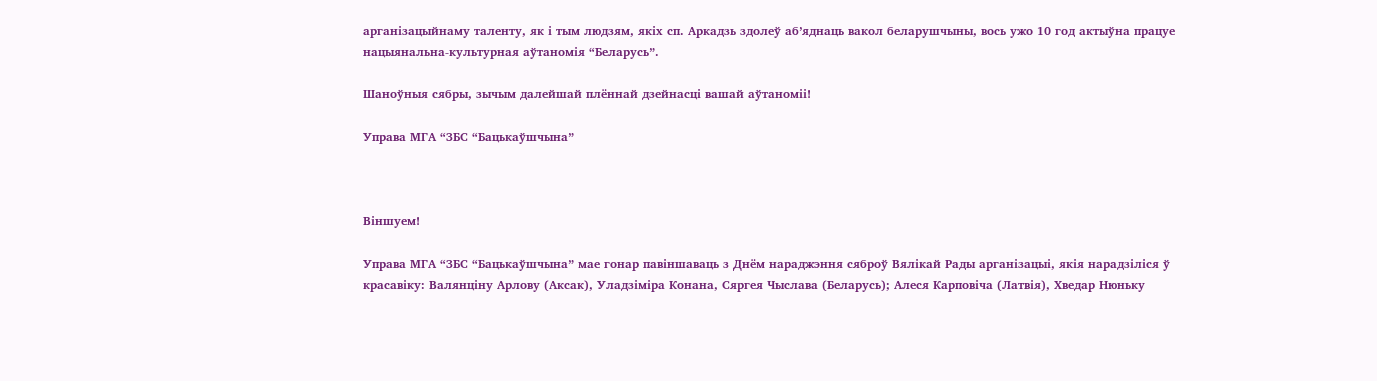арганізацыйнаму таленту, як і тым людзям, якіх сп. Аркадзь здолеў аб’яднаць вакол беларушчыны, вось ужо 10 год актыўна працуе нацыянальна-культурная аўтаномія “Беларусь”.

Шаноўныя сябры, зычым далейшай плённай дзейнасці вашай аўтаноміі!

Управа МГА “ЗБС “Бацькаўшчына”



Віншуем!

Управа МГА “ЗБС “Бацькаўшчына” мае гонар павіншаваць з Днём нараджэння сяброў Вялікай Рады арганізацыі, якія нарадзіліся ў красавіку: Валянціну Арлову (Аксак), Уладзіміра Конана, Сяргея Чыслава (Беларусь); Алеся Карповіча (Латвія), Хведар Нюньку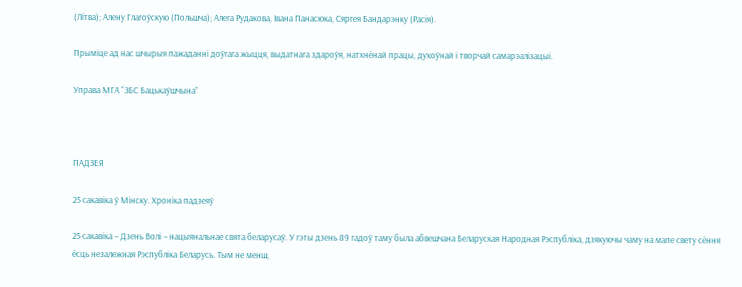(Літва); Алену Глагоўскую (Польшча); Алега Рудакова, Івана Панасюка, Сяргея Бандарэнку (Расія).

Прыміце ад нас шчырыя пажаданні доўгага жыцця, выдатнага здароўя, натхнёнай працы, духоўнай і творчай самарэалізацыі.

Управа МГА “ЗБС Бацькаўшчына”



ПАДЗЕЯ

25 сакавіка ў Мінску. Хроніка падзеяў

25 сакавіка – Дзень Волі – нацыянальнае свята беларусаў. У гэты дзень 89 гадоў таму была абвешчана Беларуская Народная Рэспубліка, дзякуючы чаму на мапе свету сёння ёсць незалежная Рэспубліка Беларусь. Тым не менш,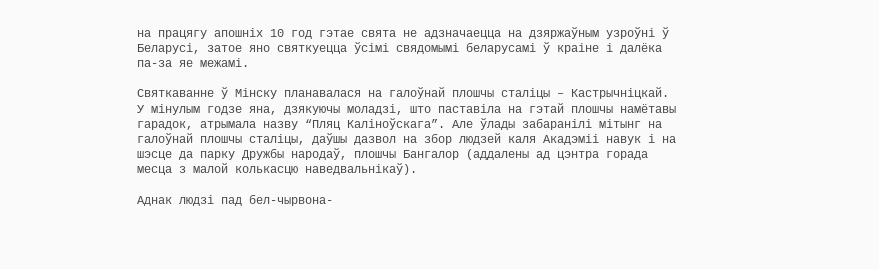на працягу апошніх 10 год гэтае свята не адзначаецца на дзяржаўным узроўні ў Беларусі, затое яно святкуецца ўсімі свядомымі беларусамі ў краіне і далёка па-за яе межамі.

Святкаванне ў Мінску планавалася на галоўнай плошчы сталіцы – Кастрычніцкай. У мінулым годзе яна, дзякуючы моладзі, што паставіла на гэтай плошчы намётавы гарадок, атрымала назву “Пляц Каліноўскага”. Але ўлады забаранілі мітынг на галоўнай плошчы сталіцы, даўшы дазвол на збор людзей каля Акадэміі навук і на шэсце да парку Дружбы народаў, плошчы Бангалор (аддалены ад цэнтра горада месца з малой колькасцю наведвальнікаў).

Аднак людзі пад бел-чырвона-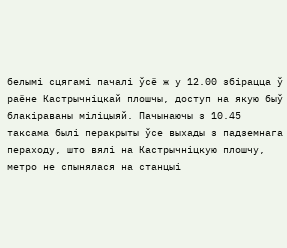белымі сцягамі пачалі ўсё ж у 12.00 збірацца ў раёне Кастрычніцкай плошчы, доступ на якую быў блакіраваны міліцыяй. Пачынаючы з 10.45 таксама былі перакрыты ўсе выхады з падземнага пераходу, што вялі на Кастрычніцкую плошчу, метро не спынялася на станцыі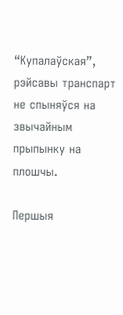“Купалаўская”, рэйсавы транспарт не спыняўся на звычайным прыпынку на плошчы.

Першыя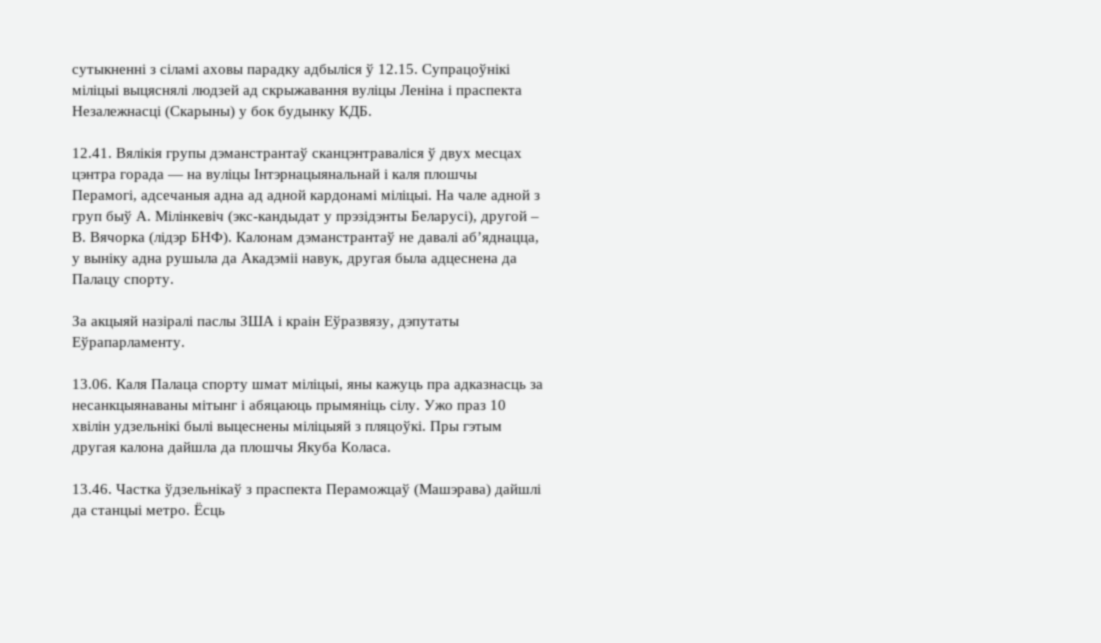сутыкненні з сіламі аховы парадку адбыліся ў 12.15. Супрацоўнікі міліцыі выцяснялі людзей ад скрыжавання вуліцы Леніна і праспекта Незалежнасці (Скарыны) у бок будынку КДБ.

12.41. Вялікія групы дэманстрантаў сканцэнтраваліся ў двух месцах цэнтра горада — на вуліцы Інтэрнацыянальнай і каля плошчы Перамогі, адсечаныя адна ад адной кардонамі міліцыі. На чале адной з груп быў А. Мілінкевіч (экс-кандыдат у прэзідэнты Беларусі), другой – В. Вячорка (лідэр БНФ). Калонам дэманстрантаў не давалі аб’яднацца, у выніку адна рушыла да Акадэміі навук, другая была адцеснена да Палацу спорту.

За акцыяй назіралі паслы ЗША і краін Еўразвязу, дэпутаты Еўрапарламенту.

13.06. Каля Палаца спорту шмат міліцыі, яны кажуць пра адказнасць за несанкцыянаваны мітынг і абяцаюць прымяніць сілу. Ужо праз 10 хвілін удзельнікі былі выцеснены міліцыяй з пляцоўкі. Пры гэтым другая калона дайшла да плошчы Якуба Коласа.

13.46. Частка ўдзельнікаў з праспекта Пераможцаў (Машэрава) дайшлі да станцыі метро. Ёсць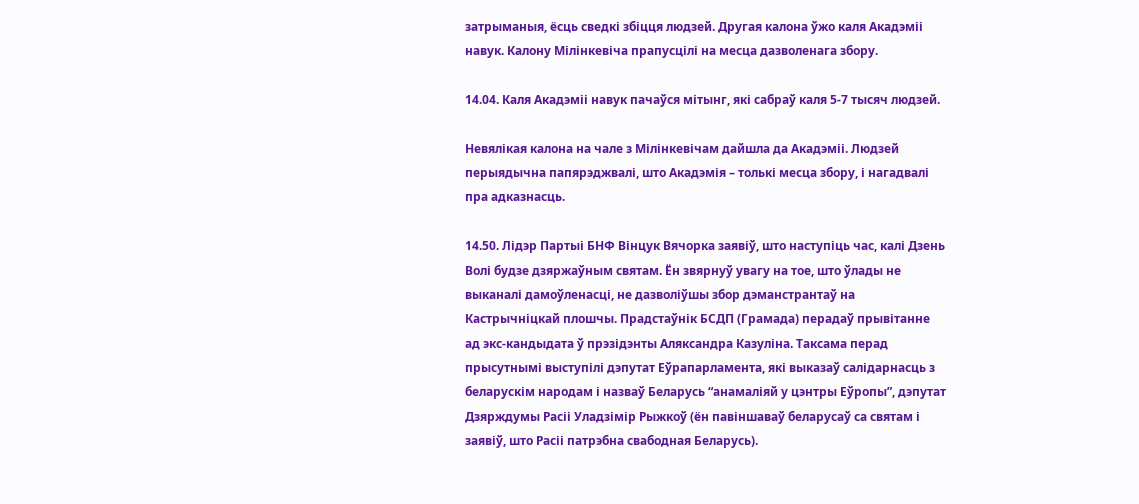затрыманыя, ёсць сведкі збіцця людзей. Другая калона ўжо каля Акадэміі навук. Калону Мілінкевіча прапусцілі на месца дазволенага збору.

14.04. Каля Акадэміі навук пачаўся мітынг, які сабраў каля 5-7 тысяч людзей.

Невялікая калона на чале з Мілінкевічам дайшла да Акадэміі. Людзей перыядычна папярэджвалі, што Акадэмія – толькі месца збору, і нагадвалі пра адказнасць.

14.50. Лідэр Партыі БНФ Вінцук Вячорка заявіў, што наступіць час, калі Дзень Волі будзе дзяржаўным святам. Ён звярнуў увагу на тое, што ўлады не выканалі дамоўленасці, не дазволіўшы збор дэманстрантаў на Кастрычніцкай плошчы. Прадстаўнік БСДП (Грамада) перадаў прывітанне ад экс-кандыдата ў прэзідэнты Аляксандра Казуліна. Таксама перад прысутнымі выступілі дэпутат Еўрапарламента, які выказаў салідарнасць з беларускім народам і назваў Беларусь “анамаліяй у цэнтры Еўропы”, дэпутат Дзярждумы Расіі Уладзімір Рыжкоў (ён павіншаваў беларусаў са святам і заявіў, што Расіі патрэбна свабодная Беларусь).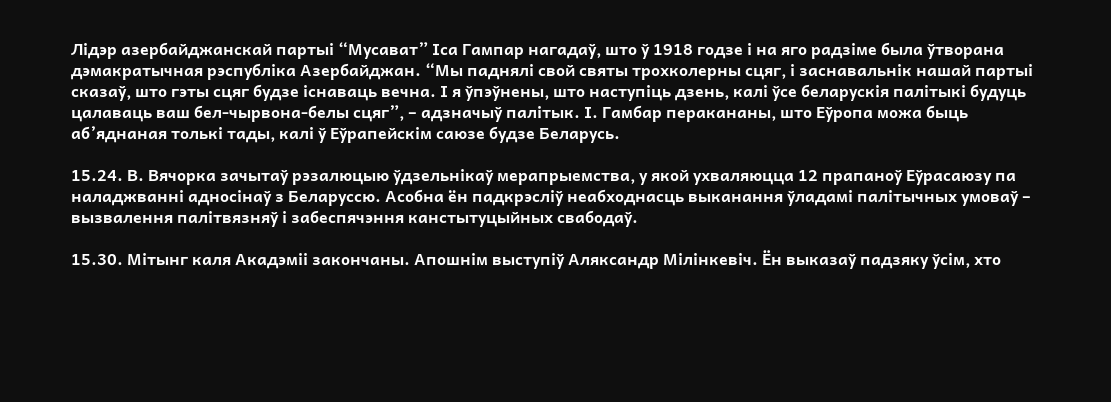Лідэр азербайджанскай партыі “Мусават” Іса Гампар нагадаў, што ў 1918 годзе і на яго радзіме была ўтворана дэмакратычная рэспубліка Азербайджан. “Мы паднялі свой святы трохколерны сцяг, і заснавальнік нашай партыі сказаў, што гэты сцяг будзе існаваць вечна. І я ўпэўнены, што наступіць дзень, калі ўсе беларускія палітыкі будуць цалаваць ваш бел-чырвона-белы сцяг”, – адзначыў палітык. І. Гамбар перакананы, што Еўропа можа быць аб’яднаная толькі тады, калі ў Еўрапейскім саюзе будзе Беларусь.

15.24. В. Вячорка зачытаў рэзалюцыю ўдзельнікаў мерапрыемства, у якой ухваляюцца 12 прапаноў Еўрасаюзу па наладжванні адносінаў з Беларуссю. Асобна ён падкрэсліў неабходнасць выканання ўладамі палітычных умоваў – вызвалення палітвязняў і забеспячэння канстытуцыйных свабодаў.

15.30. Мітынг каля Акадэміі закончаны. Апошнім выступіў Аляксандр Мілінкевіч. Ён выказаў падзяку ўсім, хто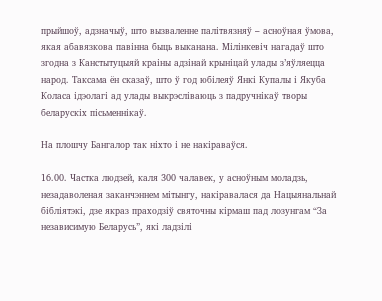прыйшоў, адзначыў, што вызваленне палітвязняў – асноўная ўмова, якая абавязкова павінна быць выканана. Мілінкевіч нагадаў што згодна з Канстытуцыяй краіны адзінай крыніцай улады з’яўляецца народ. Таксама ён сказаў, што ў год юбілеяў Янкі Купалы і Якуба Коласа ідэолагі ад улады выкрэсліваюць з падручнікаў творы беларускіх пісьменнікаў.

На плошчу Бангалор так ніхто і не накіраваўся.

16.00. Частка людзей, каля 300 чалавек, у асноўным моладзь, незадаволеная заканчэннем мітынгу, накіравалася да Нацыянальнай бібліятэкі, дзе якраз праходзіў святочны кірмаш пад лозунгам “За независимую Беларусь”, які ладзілі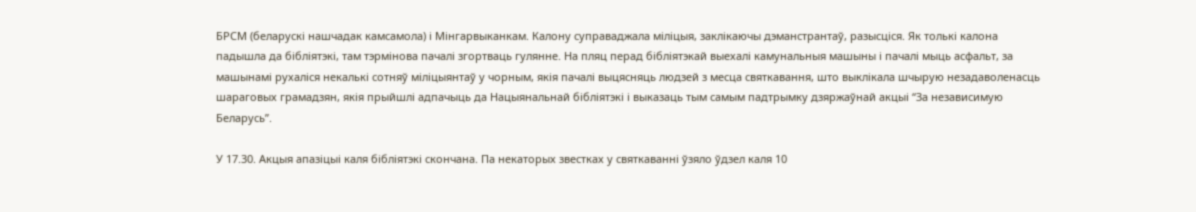БРСМ (беларускі нашчадак камсамола) і Мінгарвыканкам. Калону суправаджала міліцыя, заклікаючы дэманстрантаў, разысціся. Як толькі калона падышла да бібліятэкі, там тэрмінова пачалі згортваць гулянне. На пляц перад бібліятэкай выехалі камунальныя машыны і пачалі мыць асфальт, за машынамі рухаліся некалькі сотняў міліцыянтаў у чорным, якія пачалі выцясняць людзей з месца святкавання, што выклікала шчырую незадаволенасць шараговых грамадзян, якія прыйшлі адпачыць да Нацыянальнай бібліятэкі і выказаць тым самым падтрымку дзяржаўнай акцыі “За независимую Беларусь”.

У 17.30. Акцыя апазіцыі каля бібліятэкі скончана. Па некаторых звестках у святкаванні ўзяло ўдзел каля 10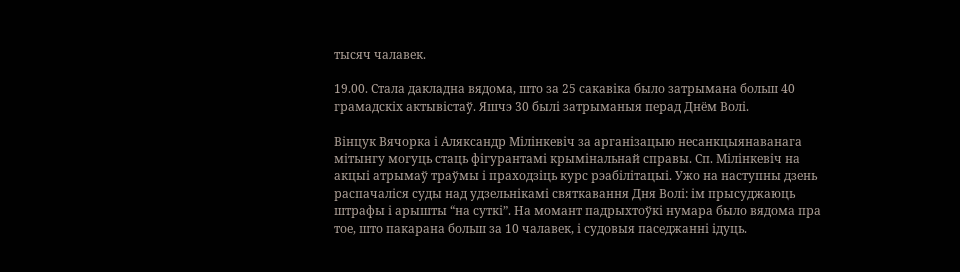тысяч чалавек.

19.00. Стала дакладна вядома, што за 25 сакавіка было затрымана больш 40 грамадскіх актывістаў. Яшчэ 30 былі затрыманыя перад Днём Волі.

Вінцук Вячорка і Аляксандр Мілінкевіч за арганізацыю несанкцыянаванага мітынгу могуць стаць фігурантамі крымінальнай справы. Сп. Мілінкевіч на акцыі атрымаў траўмы і праходзіць курс рэабілітацыі. Ужо на наступны дзень распачаліся суды над удзельнікамі святкавання Дня Волі: ім прысуджаюць штрафы і арышты “на суткі”. На момант падрыхтоўкі нумара было вядома пра тое, што пакарана больш за 10 чалавек, і судовыя паседжанні ідуць.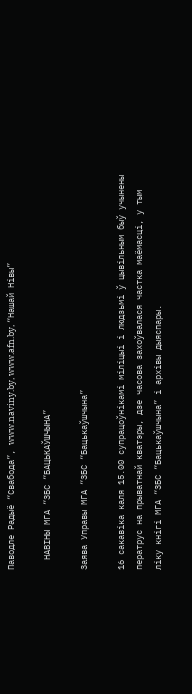Паводле Радыё “Свабода”, www.naviny.by, www.afn.by, “Нашай Нівы”

  НАВІНЫ МГА “ЗБС “БАЦЬКАЎШЧЫНА”

Заява Управы МГА “ЗБС “Бацькаўшчына”

16 сакавіка каля 15.00 супрацоўнікамі міліцыі і людзьмі ў цывільным быў учынены ператрус на прыватнай кватэры, дзе часова захоўвалася частка маёмасці, у тым ліку кнігі МГА “ЗБС “Бацькаўшчына” і архівы дыяспары.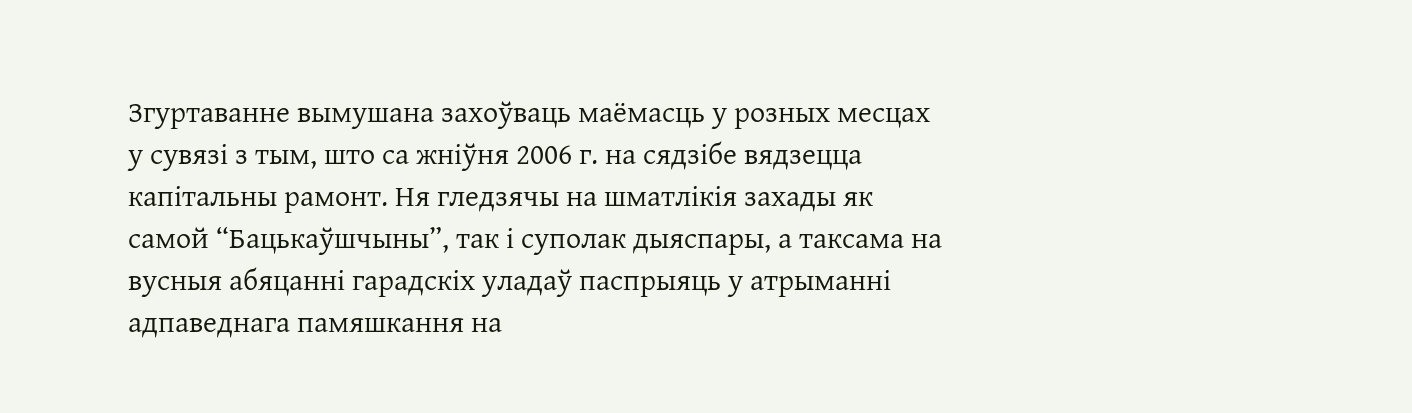Згуртаванне вымушана захоўваць маёмасць у розных месцах у сувязі з тым, што са жніўня 2006 г. на сядзібе вядзецца капітальны рамонт. Ня гледзячы на шматлікія захады як самой “Бацькаўшчыны”, так і суполак дыяспары, а таксама на вусныя абяцанні гарадскіх уладаў паспрыяць у атрыманні адпаведнага памяшкання на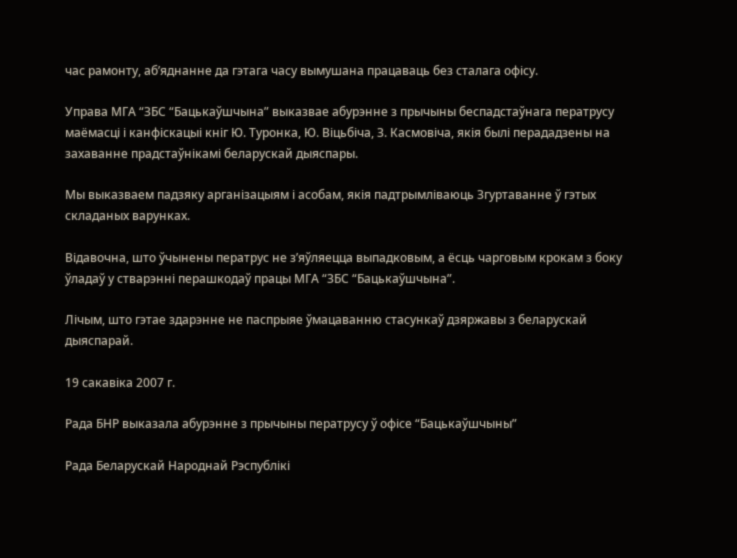час рамонту, аб’яднанне да гэтага часу вымушана працаваць без сталага офісу.

Управа МГА “ЗБС “Бацькаўшчына” выказвае абурэнне з прычыны беспадстаўнага ператрусу маёмасці і канфіскацыі кніг Ю. Туронка, Ю. Віцьбіча, З. Касмовіча, якія былі перададзены на захаванне прадстаўнікамі беларускай дыяспары.

Мы выказваем падзяку арганізацыям і асобам, якія падтрымліваюць Згуртаванне ў гэтых складаных варунках.

Відавочна, што ўчынены ператрус не з’яўляецца выпадковым, а ёсць чарговым крокам з боку ўладаў у стварэнні перашкодаў працы МГА “ЗБС “Бацькаўшчына”.

Лічым, што гэтае здарэнне не паспрыяе ўмацаванню стасункаў дзяржавы з беларускай дыяспарай.

19 сакавіка 2007 г.

Рада БНР выказала абурэнне з прычыны ператрусу ў офісе “Бацькаўшчыны”

Рада Беларускай Народнай Рэспублікі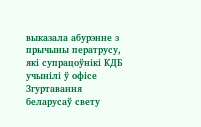выказала абурэнне з прычыны ператрусу, які супрацоўнікі КДБ учынілі ў офісе Згуртавання беларусаў свету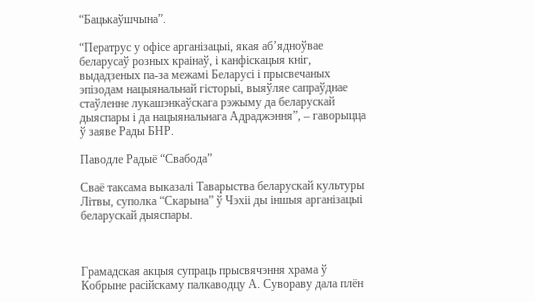“Бацькаўшчына”.

“Ператрус у офісе арганізацыі, якая аб’ядноўвае беларусаў розных краінаў, і канфіскацыя кніг, выдадзеных па-за межамі Беларусі і прысвечаных эпізодам нацыянальнай гісторыі, выяўляе сапраўднае стаўленне лукашэнкаўскага рэжыму да беларускай дыяспары і да нацыянальнага Адраджэння”, – гаворыцца ў заяве Рады БНР.

Паводле Радыё “Свабода”

Сваё таксама выказалі Таварыства беларускай культуры Літвы, суполка “Скарына” ў Чэхіі ды іншыя арганізацыі беларускай дыяспары.



Грамадская акцыя супраць прысвячэння храма ў Кобрыне расійскаму палкаводцу А. Сувораву дала плён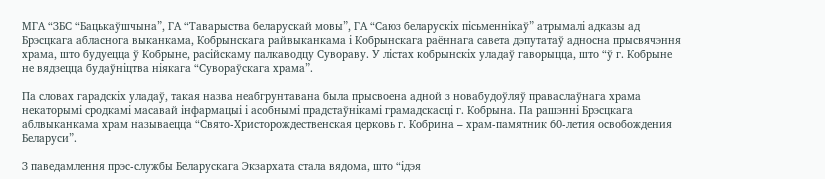МГА “ЗБС “Бацькаўшчына”, ГА “Таварыства беларускай мовы”, ГА “Саюз беларускіх пісьменнікаў” атрымалі адказы ад Брэсцкага абласнога выканкама, Кобрынскага райвыканкама і Кобрынскага раённага савета дэпутатаў адносна прысвячэння храма, што будуецца ў Кобрыне, расійскаму палкаводцу Сувораву. У лістах кобрынскіх уладаў гаворыцца, што “ў г. Кобрыне не вядзецца будаўніцтва ніякага “Сувораўскага храма”.

Па словах гарадскіх уладаў, такая назва неабгрунтавана была прысвоена адной з новабудоўляў праваслаўнага храма некаторымі сродкамі масавай інфармацыі і асобнымі прадстаўнікамі грамадскасці г. Кобрына. Па рашэнні Брэсцкага аблвыканкама храм называецца “Свято-Христорождественская церковь г. Кобрина – храм-памятник 60-летия освобождения Беларуси”.

З паведамлення прэс-службы Беларускага Экзархата стала вядома, што “ідэя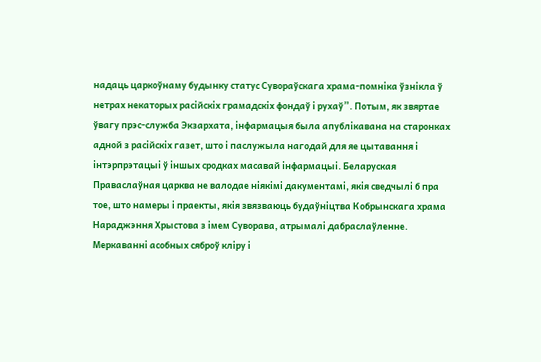надаць царкоўнаму будынку статус Сувораўскага храма-помніка ўзнікла ў нетрах некаторых расійскіх грамадскіх фондаў і рухаў”. Потым, як звяртае ўвагу прэс-служба Экзархата, інфармацыя была апублікавана на старонках адной з расійскіх газет, што і паслужыла нагодай для яе цытавання і інтэрпрэтацыі ў іншых сродках масавай інфармацыі. Беларуская Праваслаўная царква не валодае ніякімі дакументамі, якія сведчылі б пра тое, што намеры і праекты, якія звязваюць будаўніцтва Кобрынскага храма Нараджэння Хрыстова з імем Суворава, атрымалі дабраслаўленне. Меркаванні асобных сяброў кліру і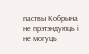паствы Кобрына не прэтэндуюць і не могуць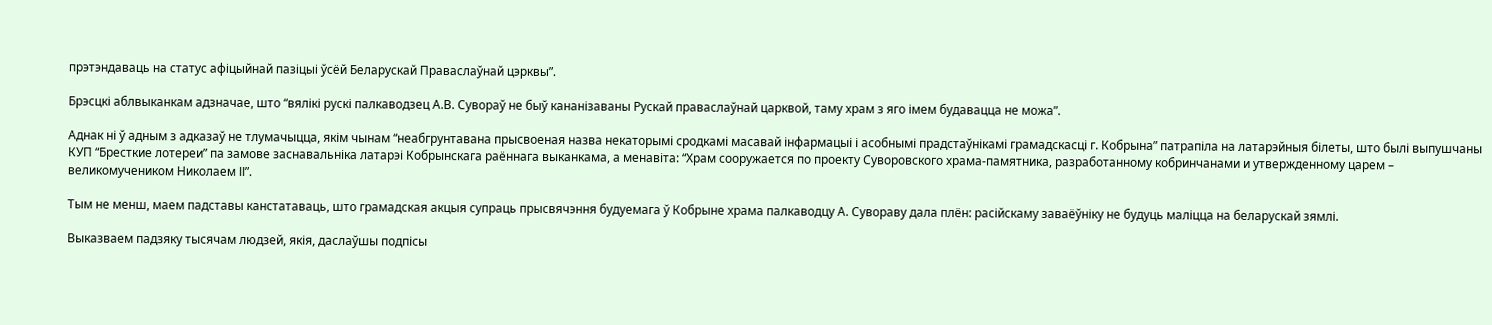прэтэндаваць на статус афіцыйнай пазіцыі ўсёй Беларускай Праваслаўнай цэрквы”.

Брэсцкі аблвыканкам адзначае, што “вялікі рускі палкаводзец А.В. Сувораў не быў кананізаваны Рускай праваслаўнай царквой, таму храм з яго імем будавацца не можа”.

Аднак ні ў адным з адказаў не тлумачыцца, якім чынам “неабгрунтавана прысвоеная назва некаторымі сродкамі масавай інфармацыі і асобнымі прадстаўнікамі грамадскасці г. Кобрына” патрапіла на латарэйныя білеты, што былі выпушчаны КУП “Бресткие лотереи” па замове заснавальніка латарэі Кобрынскага раённага выканкама, а менавіта: “Храм сооружается по проекту Суворовского храма-памятника, разработанному кобринчанами и утвержденному царем – великомучеником Николаем ІІ”.

Тым не менш, маем падставы канстатаваць, што грамадская акцыя супраць прысвячэння будуемага ў Кобрыне храма палкаводцу А. Сувораву дала плён: расійскаму заваёўніку не будуць маліцца на беларускай зямлі.

Выказваем падзяку тысячам людзей, якія, даслаўшы подпісы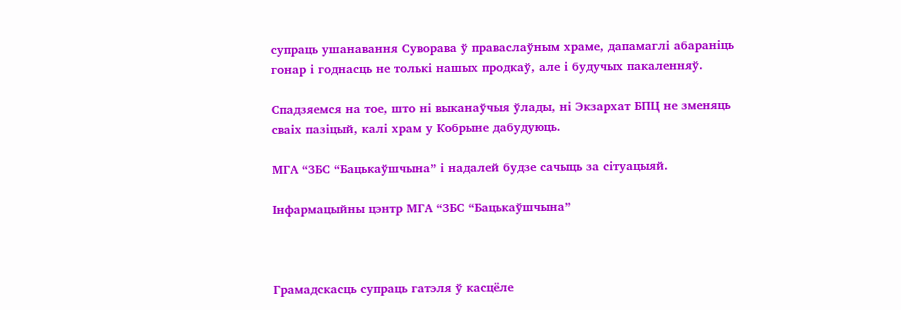супраць ушанавання Суворава ў праваслаўным храме, дапамаглі абараніць гонар і годнасць не толькі нашых продкаў, але і будучых пакаленняў.

Спадзяемся на тое, што ні выканаўчыя ўлады, ні Экзархат БПЦ не зменяць сваіх пазіцый, калі храм у Кобрыне дабудуюць.

МГА “ЗБС “Бацькаўшчына” і надалей будзе сачыць за сітуацыяй.

Інфармацыйны цэнтр МГА “ЗБС “Бацькаўшчына”



Грамадскасць супраць гатэля ў касцёле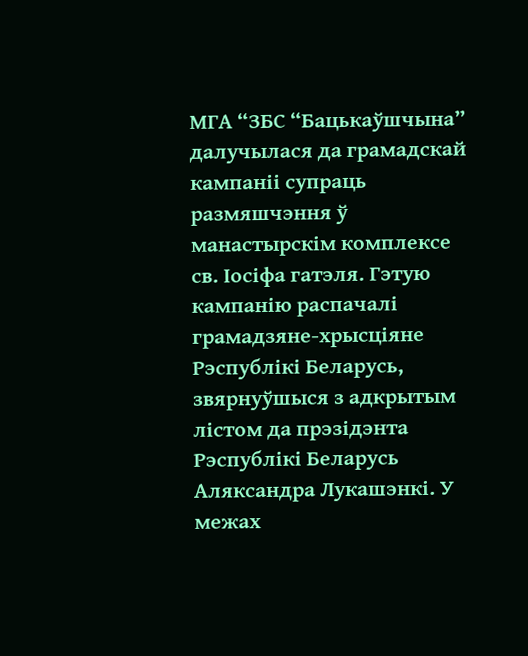МГА “ЗБС “Бацькаўшчына” далучылася да грамадскай кампаніі супраць размяшчэння ў манастырскім комплексе св. Іосіфа гатэля. Гэтую кампанію распачалі грамадзяне-хрысціяне Рэспублікі Беларусь, звярнуўшыся з адкрытым лістом да прэзідэнта Рэспублікі Беларусь Аляксандра Лукашэнкі. У межах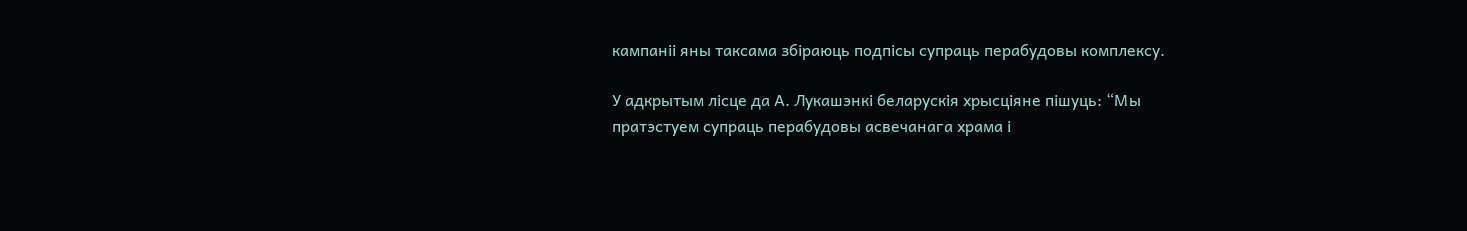кампаніі яны таксама збіраюць подпісы супраць перабудовы комплексу.

У адкрытым лісце да А. Лукашэнкі беларускія хрысціяне пішуць: “Мы пратэстуем супраць перабудовы асвечанага храма і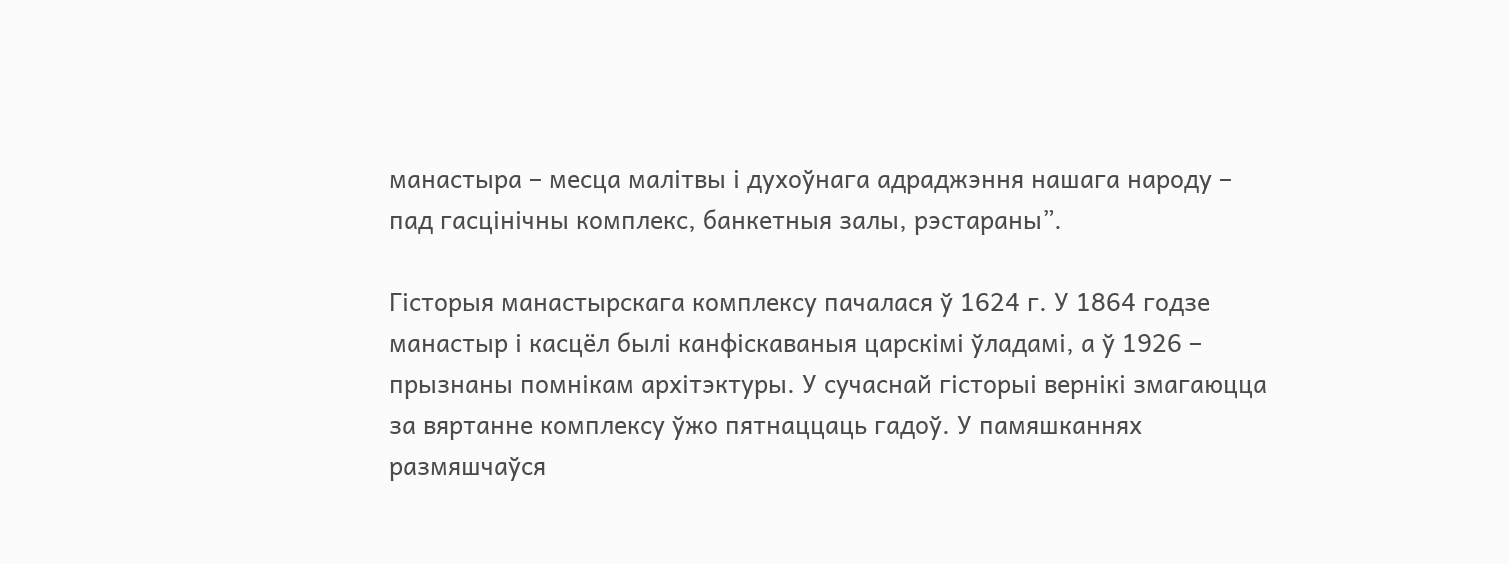манастыра – месца малітвы і духоўнага адраджэння нашага народу – пад гасцінічны комплекс, банкетныя залы, рэстараны”.

Гісторыя манастырскага комплексу пачалася ў 1624 г. У 1864 годзе манастыр і касцёл былі канфіскаваныя царскімі ўладамі, а ў 1926 – прызнаны помнікам архітэктуры. У сучаснай гісторыі вернікі змагаюцца за вяртанне комплексу ўжо пятнаццаць гадоў. У памяшканнях размяшчаўся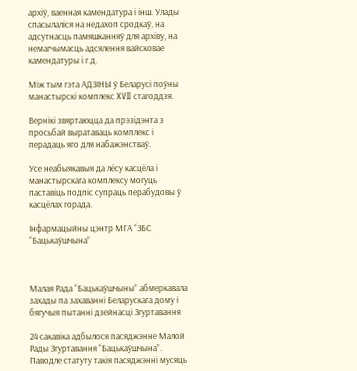архіў, ваенная камендатура і інш. Улады спасылаліся на недахоп сродкаў, на адсутнасць памяшканняў для архіву, на немагчымасць адсялення вайсковае камендатуры і г.д.

Між тым гэта АДЗІНЫ ў Беларусі поўны манастырскі комплекс XVII стагоддзя.

Вернікі звяртаюцца да прэзідэнта з просьбай выратаваць комплекс і перадаць яго для набажэнстваў.

Усе неабыякавыя да лёсу касцёла і манастырскага комплексу могуць паставіць подпіс супраць перабудовы ў касцёлах горада.

Інфармацыйны цэнтр МГА “ЗБС “Бацькаўшчына”



Малая Рада “Бацькаўшчыны” абмеркавала захады па захаванні Беларускага дому і бягучыя пытанні дзейнасці Згуртавання

24 сакавіка адбылося пасяджэнне Малой Рады Згуртавання “Бацькаўшчына”. Паводле статуту такія пасяджэнні мусяць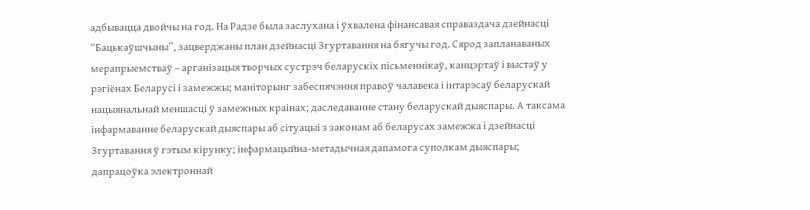адбывацца двойчы на год. На Радзе была заслухана і ўхвалена фінансавая справаздача дзейнасці “Бацькаўшчыны”, зацверджаны план дзейнасці Згуртавання на бягучы год. Сярод запланаваных мерапрыемстваў – арганізацыя творчых сустрэч беларускіх пісьменнікаў, канцэртаў і выстаў у рэгіёнах Беларусі і замежжы; маніторынг забеспячэння правоў чалавека і інтарэсаў беларускай нацыянальнай меншасці ў замежных краінах; даследаванне стану беларускай дыяспары. А таксама інфармаванне беларускай дыяспары аб сітуацыі з законам аб беларусах замежжа і дзейнасці Згуртавання ў гэтым кірунку; інфармацыйна-метадычная дапамога суполкам дыяспары; дапрацоўка электроннай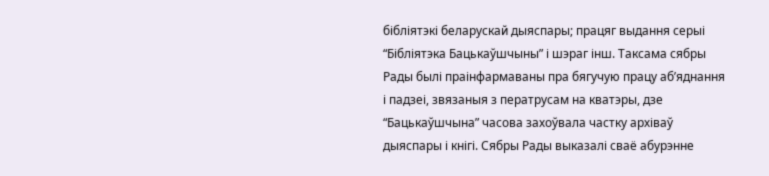бібліятэкі беларускай дыяспары; працяг выдання серыі “Бібліятэка Бацькаўшчыны” і шэраг інш. Таксама сябры Рады былі праінфармаваны пра бягучую працу аб’яднання і падзеі, звязаныя з ператрусам на кватэры, дзе “Бацькаўшчына” часова захоўвала частку архіваў дыяспары і кнігі. Сябры Рады выказалі сваё абурэнне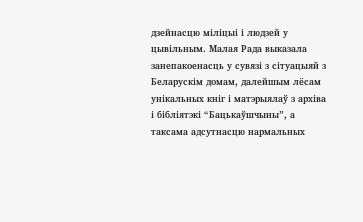дзейнасцю міліцыі і людзей у цывільным. Малая Рада выказала занепакоенасць у сувязі з сітуацыяй з Беларускім домам, далейшым лёсам унікальных кніг і матэрыялаў з архіва і бібліятэкі “Бацькаўшчыны”, а таксама адсутнасцю нармальных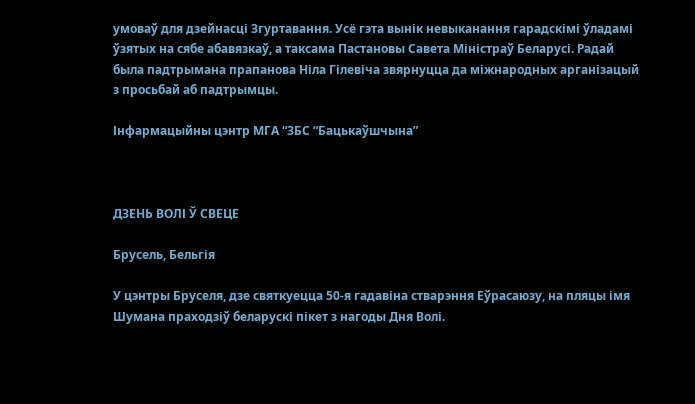умоваў для дзейнасці Згуртавання. Усё гэта вынік невыканання гарадскімі ўладамі ўзятых на сябе абавязкаў, а таксама Пастановы Савета Міністраў Беларусі. Радай была падтрымана прапанова Ніла Гілевіча звярнуцца да міжнародных арганізацый з просьбай аб падтрымцы.

Інфармацыйны цэнтр МГА “ЗБС “Бацькаўшчына”



ДЗЕНЬ ВОЛІ Ў СВЕЦЕ

Брусель, Бельгія

У цэнтры Бруселя, дзе святкуецца 50-я гадавіна стварэння Еўрасаюзу, на пляцы імя Шумана праходзіў беларускі пікет з нагоды Дня Волі.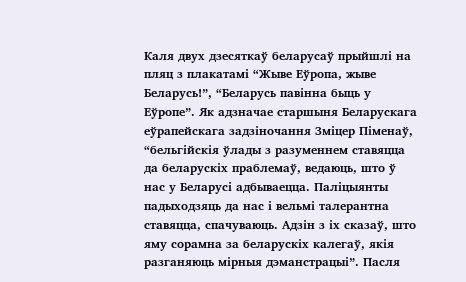Каля двух дзесяткаў беларусаў прыйшлі на пляц з плакатамі “Жыве Еўропа, жыве Беларусь!”, “Беларусь павінна быць у Еўропе”. Як адзначае старшыня Беларускага еўрапейскага задзіночання Зміцер Піменаў, “бельгійскія ўлады з разуменнем ставяцца да беларускіх праблемаў, ведаюць, што ў нас у Беларусі адбываецца. Паліцыянты падыходзяць да нас і вельмі талерантна ставяцца, спачуваюць. Адзін з іх сказаў, што яму сорамна за беларускіх калегаў, якія разганяюць мірныя дэманстрацыі”. Пасля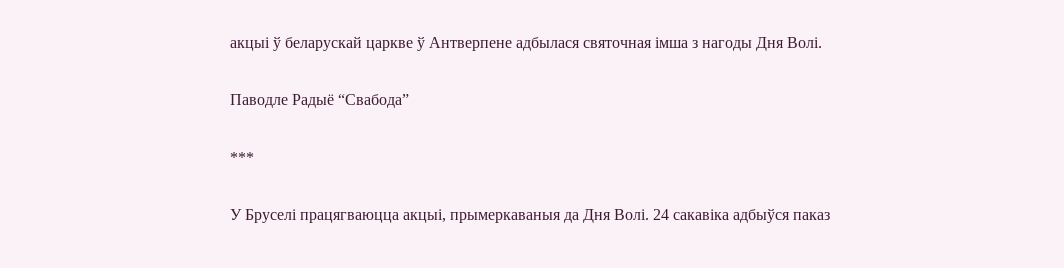акцыі ў беларускай царкве ў Антверпене адбылася святочная імша з нагоды Дня Волі.

Паводле Радыё “Свабода”

***

У Бруселі працягваюцца акцыі, прымеркаваныя да Дня Волі. 24 сакавіка адбыўся паказ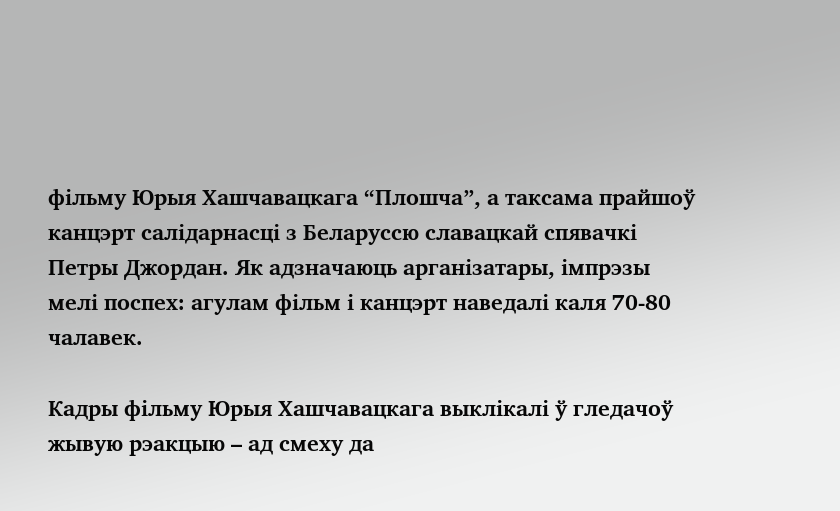фільму Юрыя Хашчавацкага “Плошча”, а таксама прайшоў канцэрт салідарнасці з Беларуссю славацкай спявачкі Петры Джордан. Як адзначаюць арганізатары, імпрэзы мелі поспех: агулам фільм і канцэрт наведалі каля 70-80 чалавек.

Кадры фільму Юрыя Хашчавацкага выклікалі ў гледачоў жывую рэакцыю – ад смеху да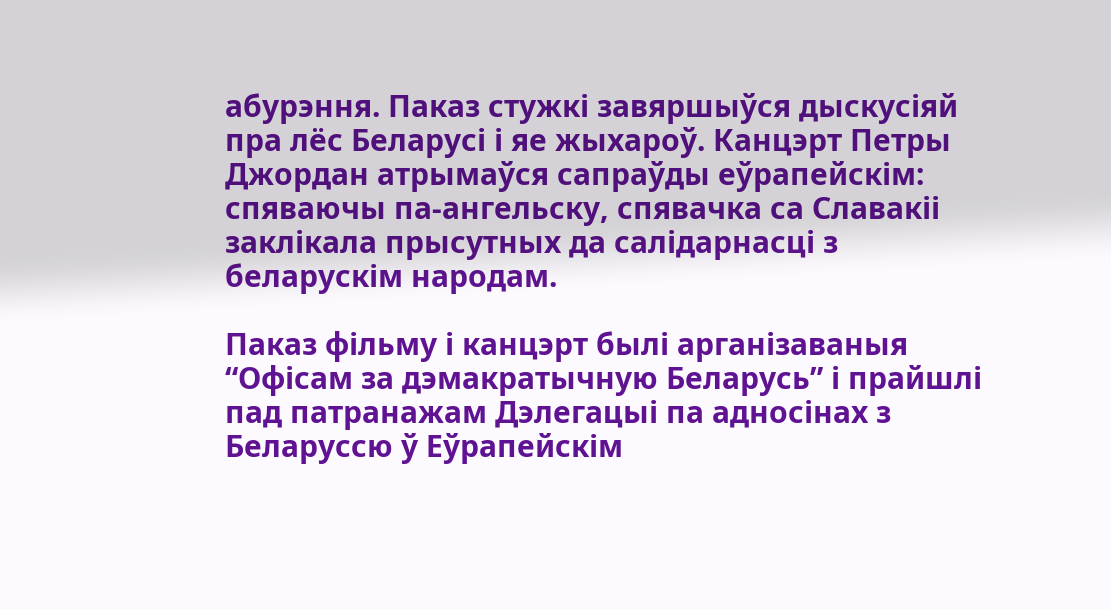абурэння. Паказ стужкі завяршыўся дыскусіяй пра лёс Беларусі і яе жыхароў. Канцэрт Петры Джордан атрымаўся сапраўды еўрапейскім: спяваючы па-ангельску, спявачка са Славакіі заклікала прысутных да салідарнасці з беларускім народам.

Паказ фільму і канцэрт былі арганізаваныя “Офісам за дэмакратычную Беларусь” і прайшлі пад патранажам Дэлегацыі па адносінах з Беларуссю ў Еўрапейскім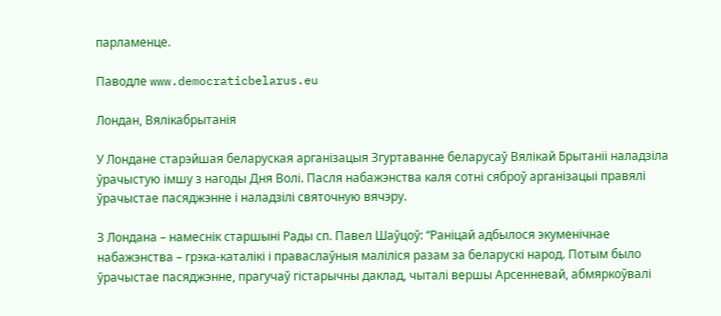парламенце.

Паводле www.democraticbelarus.eu

Лондан, Вялікабрытанія

У Лондане старэйшая беларуская арганізацыя Згуртаванне беларусаў Вялікай Брытаніі наладзіла ўрачыстую імшу з нагоды Дня Волі. Пасля набажэнства каля сотні сяброў арганізацыі правялі ўрачыстае пасяджэнне і наладзілі святочную вячэру.

З Лондана – намеснік старшыні Рады сп. Павел Шаўцоў: “Раніцай адбылося экуменічнае набажэнства – грэка-каталікі і праваслаўныя маліліся разам за беларускі народ. Потым было ўрачыстае пасяджэнне, прагучаў гістарычны даклад, чыталі вершы Арсенневай, абмяркоўвалі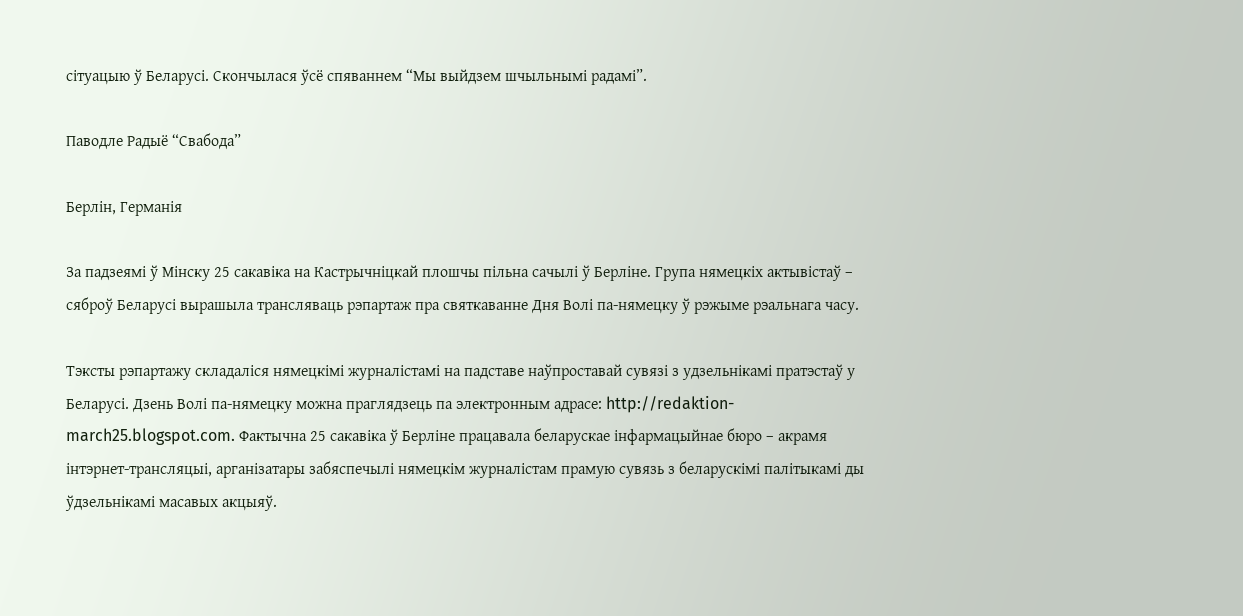сітуацыю ў Беларусі. Скончылася ўсё спяваннем “Мы выйдзем шчыльнымі радамі”.

Паводле Радыё “Свабода”

Берлін, Германія

За падзеямі ў Мінску 25 сакавіка на Кастрычніцкай плошчы пільна сачылі ў Берліне. Група нямецкіх актывістаў – сяброў Беларусі вырашыла трансляваць рэпартаж пра святкаванне Дня Волі па-нямецку ў рэжыме рэальнага часу.

Тэксты рэпартажу складаліся нямецкімі журналістамі на падставе наўпроставай сувязі з удзельнікамі пратэстаў у Беларусі. Дзень Волі па-нямецку можна праглядзець па электронным адрасе: http://redaktion-march25.blogspot.com. Фактычна 25 сакавіка ў Берліне працавала беларускае інфармацыйнае бюро – акрамя інтэрнет-трансляцыі, арганізатары забяспечылі нямецкім журналістам прамую сувязь з беларускімі палітыкамі ды ўдзельнікамі масавых акцыяў.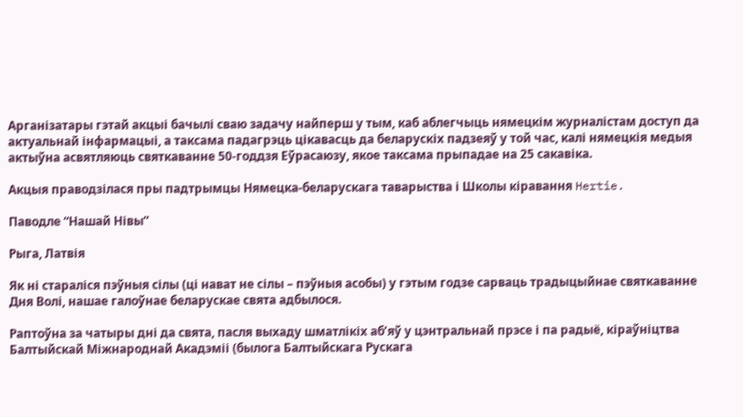Арганізатары гэтай акцыі бачылі сваю задачу найперш у тым, каб аблегчыць нямецкім журналістам доступ да актуальнай інфармацыі, а таксама падагрэць цікавасць да беларускіх падзеяў у той час, калі нямецкія медыя актыўна асвятляюць святкаванне 50-годдзя Еўрасаюзу, якое таксама прыпадае на 25 сакавіка.

Акцыя праводзілася пры падтрымцы Нямецка-беларускага таварыства і Школы кіравання Hertie.

Паводле “Нашай Нівы”

Рыга, Латвія

Як ні стараліся пэўныя сілы (ці нават не сілы – пэўныя асобы) у гэтым годзе сарваць традыцыйнае святкаванне Дня Волі, нашае галоўнае беларускае свята адбылося.

Раптоўна за чатыры дні да свята, пасля выхаду шматлікіх аб’яў у цэнтральнай прэсе і па радыё, кіраўніцтва Балтыйскай Міжнароднай Акадэміі (былога Балтыйскага Рускага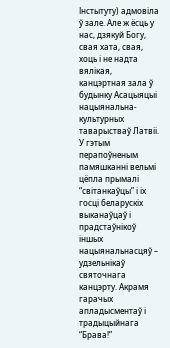Інстытуту) адмовіла ў зале. Але ж ёсць у нас, дзякуй Богу, свая хата, свая, хоць і не надта вялікая, канцэртная зала ў будынку Асацыяцыі нацыянальна-культурных таварыстваў Латвіі. У гэтым перапоўненым памяшканні вельмі цёпла прымалі “світанкаўцы” і іх госці беларускіх выканаўцаў і прадстаўнікоў іншых нацыянальнасцяў – удзельнікаў святочнага канцэрту. Акрамя гарачых апладысментаў і традыцыйнага “Брава!”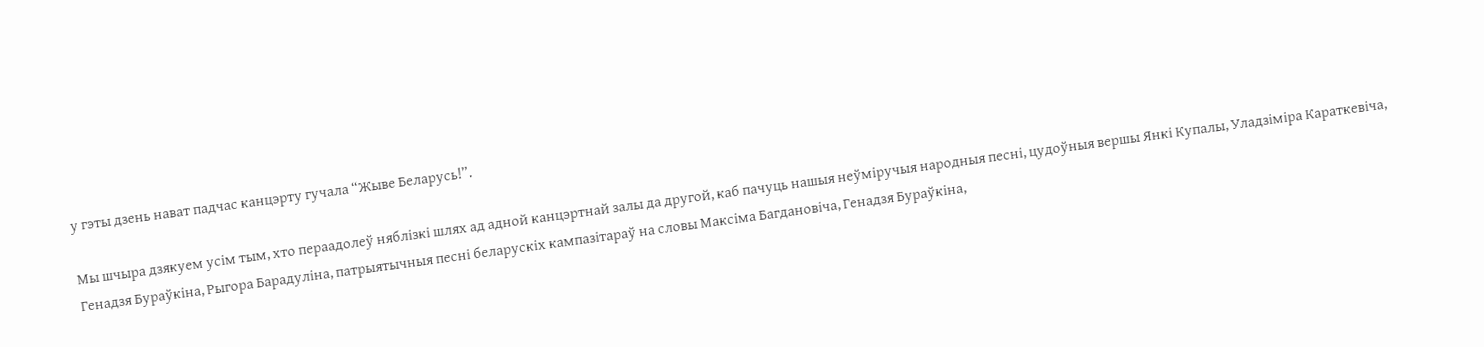у гэты дзень нават падчас канцэрту гучала “Жыве Беларусь!”.

Мы шчыра дзякуем усім тым, хто пераадолеў няблізкі шлях ад адной канцэртнай залы да другой, каб пачуць нашыя неўміручыя народныя песні, цудоўныя вершы Янкі Купалы, Уладзіміра Караткевіча, Генадзя Бураўкіна, Рыгора Барадуліна, патрыятычныя песні беларускіх кампазітараў на словы Максіма Багдановіча, Генадзя Бураўкіна,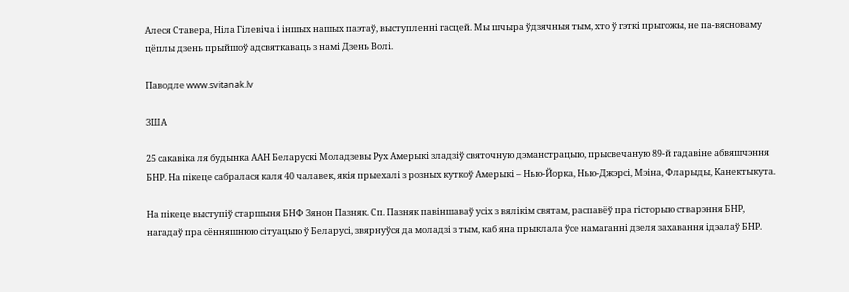Алеся Ставера, Ніла Гілевіча і іншых нашых паэтаў, выступленні гасцей. Мы шчыра ўдзячныя тым, хто ў гэткі прыгожы, не па-вясноваму цёплы дзень прыйшоў адсвяткаваць з намі Дзень Волі.

Паводле www.svitanak.lv

ЗША

25 сакавіка ля будынка ААН Беларускі Моладзевы Рух Амерыкі зладзіў святочную дэманстрацыю, прысвечаную 89-й гадавіне абвяшчэння БНР. На пікеце сабралася каля 40 чалавек, якія прыехалі з розных куткоў Амерыкі – Нью-Йорка, Нью-Джэрсі, Мэіна, Фларыды, Канектыкута.

На пікеце выступіў старшыня БНФ Зянон Пазняк. Сп. Пазняк павіншаваў усіх з вялікім святам, распавёў пра гісторыю стварэння БНР, нагадаў пра сённяшнюю сітуацыю ў Беларусі, звярнуўся да моладзі з тым, каб яна прыклала ўсе намаганні дзеля захавання ідэалаў БНР.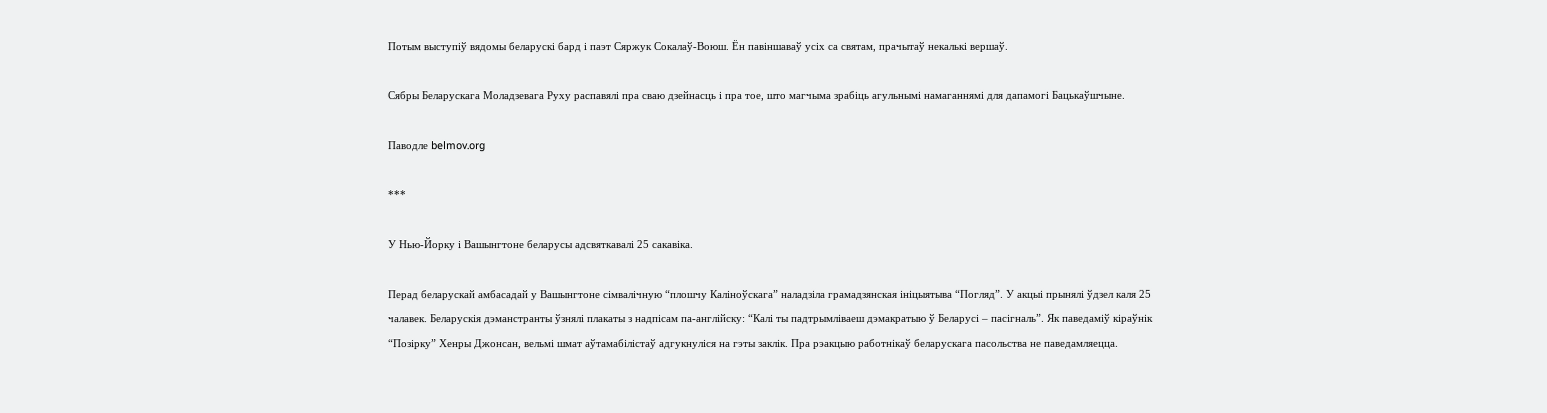Потым выступіў вядомы беларускі бард і паэт Сяржук Сокалаў-Воюш. Ён павіншаваў усіх са святам, прачытаў некалькі вершаў.

Сябры Беларускага Моладзевага Руху распавялі пра сваю дзейнасць і пра тое, што магчыма зрабіць агульнымі намаганнямі для дапамогі Бацькаўшчыне.

Паводле belmov.org

***

У Нью-Йорку і Вашынгтоне беларусы адсвяткавалі 25 сакавіка.

Перад беларускай амбасадай у Вашынгтоне сімвалічную “плошчу Каліноўскага” наладзіла грамадзянская ініцыятыва “Погляд”. У акцыі прынялі ўдзел каля 25 чалавек. Беларускія дэманстранты ўзнялі плакаты з надпісам па-англійску: “Калі ты падтрымліваеш дэмакратыю ў Беларусі – пасігналь”. Як паведаміў кіраўнік “Позірку” Хенры Джонсан, вельмі шмат аўтамабілістаў адгукнуліся на гэты заклік. Пра рэакцыю работнікаў беларускага пасольства не паведамляецца.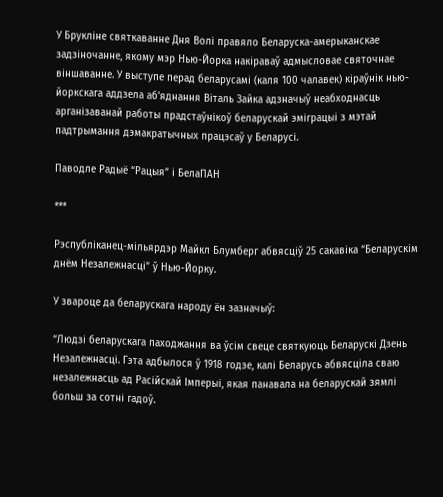У Брукліне святкаванне Дня Волі правяло Беларуска-амерыканскае задзіночанне, якому мэр Нью-Йорка накіраваў адмысловае святочнае віншаванне. У выступе перад беларусамі (каля 100 чалавек) кіраўнік нью-йоркскага аддзела аб’яднання Віталь Зайка адзначыў неабходнасць арганізаванай работы прадстаўнікоў беларускай эміграцыі з мэтай падтрымання дэмакратычных працэсаў у Беларусі.

Паводле Радыё “Рацыя” і БелаПАН

***

Рэспубліканец-мільярдэр Майкл Блумберг абвясціў 25 сакавіка “Беларускім днём Незалежнасці” ў Нью-Йорку.

У звароце да беларускага народу ён зазначыў:

“Людзі беларускага паходжання ва ўсім свеце святкуюць Беларускі Дзень Незалежнасці. Гэта адбылося ў 1918 годзе, калі Беларусь абвясціла сваю незалежнасць ад Расійскай Імперыі, якая панавала на беларускай зямлі больш за сотні гадоў.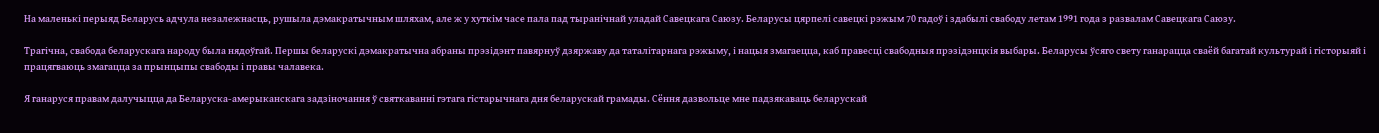На маленькі перыяд Беларусь адчула незалежнасць, рушыла дэмакратычным шляхам, але ж у хуткім часе пала пад тыранічнай уладай Савецкага Саюзу. Беларусы цярпелі савецкі рэжым 70 гадоў і здабылі свабоду летам 1991 года з развалам Савецкага Саюзу.

Трагічна, свабода беларускага народу была нядоўгай. Першы беларускі дэмакратычна абраны прэзідэнт павярнуў дзяржаву да таталітарнага рэжыму, і нацыя змагаецца, каб правесці свабодныя прэзідэнцкія выбары. Беларусы ўсяго свету ганарацца сваёй багатай культурай і гісторыяй і працягваюць змагацца за прынцыпы свабоды і правы чалавека.

Я ганаруся правам далучыцца да Беларуска-амерыканскага задзіночання ў святкаванні гэтага гістарычнага дня беларускай грамады. Сёння дазвольце мне падзякаваць беларускай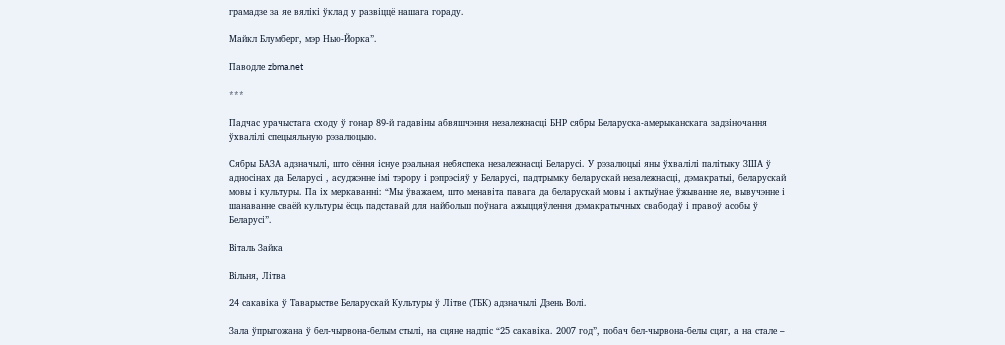грамадзе за яе вялікі ўклад у развіццё нашага гораду.

Майкл Блумберг, мэр Нью-Йорка”.

Паводле zbma.net

***

Падчас урачыстага сходу ў гонар 89-й гадавіны абвяшчэння незалежнасці БНР сябры Беларуска-амерыканскага задзіночання ўхвалілі спецыяльную рэзалюцыю.

Сябры БАЗА адзначылі, што сёння існуе рэальная небяспека незалежнасці Беларусі. У рэзалюцыі яны ўхвалілі палітыку ЗША ў адносінах да Беларусі , асуджэнне імі тэрору і рэпрэсіяў у Беларусі, падтрымку беларускай незалежнасці, дэмакратыі, беларускай мовы і культуры. Па іх меркаванні: “Мы ўважаем, што менавіта павага да беларускай мовы і актыўнае ўжыванне яе, вывучэнне і шанаванне сваёй культуры ёсць падставай для найбольш поўнага ажыццяўлення дэмакратычных свабодаў і правоў асобы ў Беларусі”.

Віталь Зайка

Вільня, Літва

24 сакавіка ў Таварыстве Беларускай Культуры ў Літве (ТБК) адзначылі Дзень Волі.

Зала ўпрыгожана ў бел-чырвона-белым стылі, на сцяне надпіс “25 сакавіка. 2007 год”, побач бел-чырвона-белы сцяг, а на стале –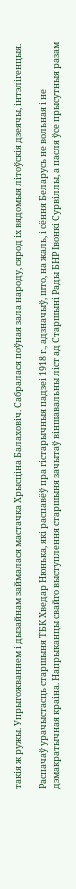такія ж ружы. Упрыгожваннем і дызайнам займалася мастачка Хрысціна Балаховіч. Сабралася поўная зала народу, сярод іх вядомыя літоўскія дзеячы, інтэлігенцыя.

Распачаў урачыстасць старшыня ТБК Хведар Нюнька, які распавёў пра гістарычныя падзеі 1918 г., адзначыў, што, на жаль, і сёння Беларусь не вольная і не дэмакратычная краіна. Напрыканцы свайго выступлення старшыня зачытаў віншавальны ліст ад Старшыні Рады БНР Івонкі Сурвіллы, а пасля ўсе прысутныя разам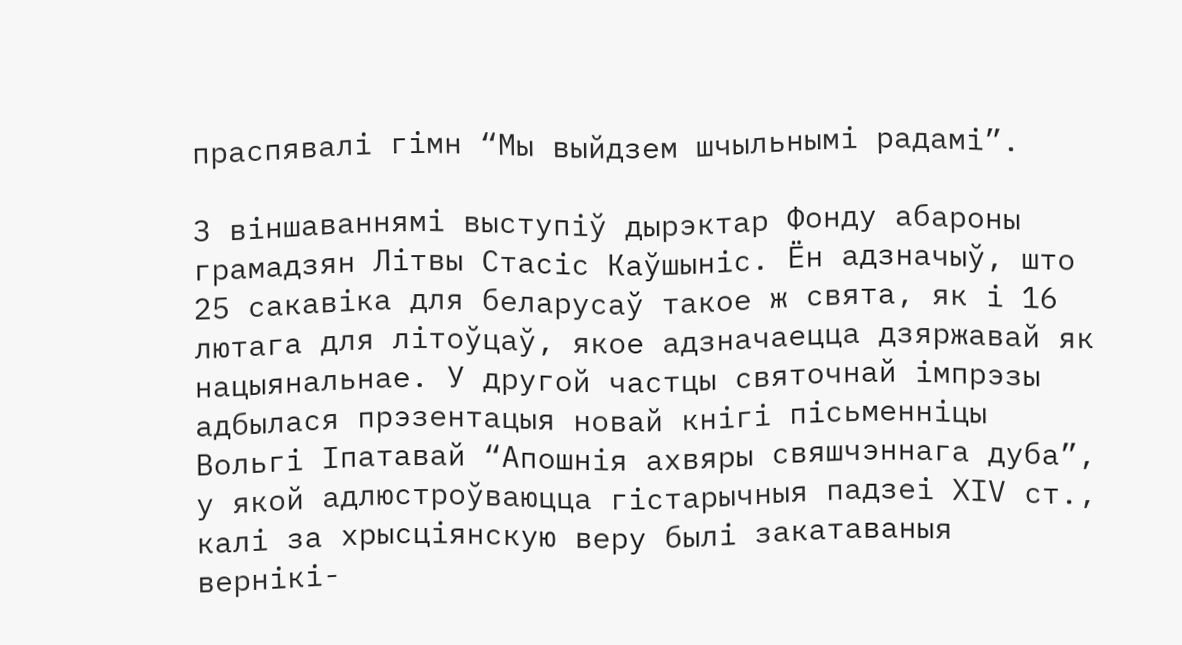праспявалі гімн “Мы выйдзем шчыльнымі радамі”.

З віншаваннямі выступіў дырэктар Фонду абароны грамадзян Літвы Стасіс Каўшыніс. Ён адзначыў, што 25 сакавіка для беларусаў такое ж свята, як і 16 лютага для літоўцаў, якое адзначаецца дзяржавай як нацыянальнае. У другой частцы святочнай імпрэзы адбылася прэзентацыя новай кнігі пісьменніцы Вольгі Іпатавай “Апошнія ахвяры свяшчэннага дуба”, у якой адлюстроўваюцца гістарычныя падзеі ХIV ст., калі за хрысціянскую веру былі закатаваныя вернікі-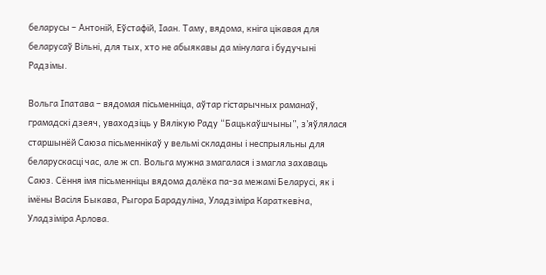беларусы – Антоній, Еўстафій, Іаан. Таму, вядома, кніга цікавая для беларусаў Вільні, для тых, хто не абыякавы да мінулага і будучыні Радзімы.

Вольга Іпатава – вядомая пісьменніца, аўтар гістарычных раманаў, грамадскі дзеяч, уваходзіць у Вялікую Раду “Бацькаўшчыны”, з’яўлялася старшынёй Саюза пісьменнікаў у вельмі складаны і неспрыяльны для беларускасці час, але ж сп. Вольга мужна змагалася і змагла захаваць Саюз. Сёння імя пісьменніцы вядома далёка па-за межамі Беларусі, як і імёны Васіля Быкава, Рыгора Барадуліна, Уладзіміра Караткевіча, Уладзіміра Арлова.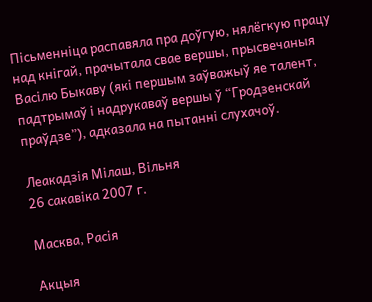Пісьменніца распавяла пра доўгую, нялёгкую працу над кнігай, прачытала свае вершы, прысвечаныя Васілю Быкаву (які першым заўважыў яе талент, падтрымаў і надрукаваў вершы ў “Гродзенскай праўдзе”), адказала на пытанні слухачоў.

Леакадзія Мілаш, Вільня
26 сакавіка 2007 г.

Масква, Расія

Акцыя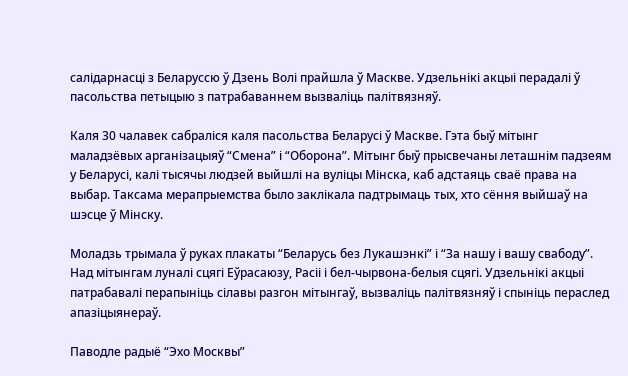салідарнасці з Беларуссю ў Дзень Волі прайшла ў Маскве. Удзельнікі акцыі перадалі ў пасольства петыцыю з патрабаваннем вызваліць палітвязняў.

Каля 30 чалавек сабраліся каля пасольства Беларусі ў Маскве. Гэта быў мітынг маладзёвых арганізацыяў “Смена” і “Оборона”. Мітынг быў прысвечаны леташнім падзеям у Беларусі, калі тысячы людзей выйшлі на вуліцы Мінска, каб адстаяць сваё права на выбар. Таксама мерапрыемства было заклікала падтрымаць тых, хто сёння выйшаў на шэсце ў Мінску.

Моладзь трымала ў руках плакаты “Беларусь без Лукашэнкі” і “За нашу і вашу свабоду”. Над мітынгам луналі сцягі Еўрасаюзу, Расіі і бел-чырвона-белыя сцягі. Удзельнікі акцыі патрабавалі перапыніць сілавы разгон мітынгаў, вызваліць палітвязняў і спыніць пераслед апазіцыянераў.

Паводле радыё “Эхо Москвы”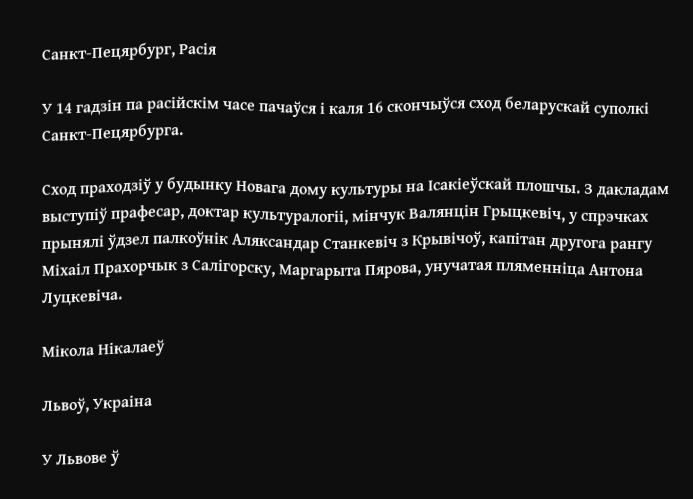Санкт-Пецярбург, Расія

У 14 гадзiн па расійскім часе пачаўся і каля 16 скончыўся сход беларускай суполкі Санкт-Пецярбурга.

Сход праходзiў у будынку Новага дому культуры на Iсакiеўскай плошчы. З дакладам выступiў прафесар, доктар культуралогii, мінчук Валянцiн Грыцкевiч, у спрэчках прынялi ўдзел палкоўнiк Аляксандар Станкевiч з Крывiчоў, капiтан другога рангу Мiхаiл Прахорчык з Салiгорску, Маргарыта Пярова, унучатая пляменнiца Антона Луцкевiча.

Мiкола Нiкалаеў

Львоў, Украіна

У Львове ў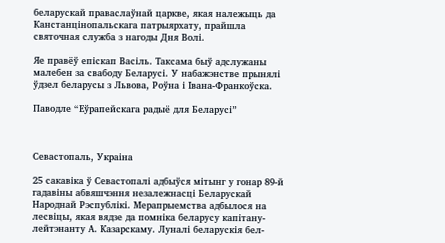беларускай праваслаўнай царкве, якая належыць да Канстанцінопальскага патрыярхату, прайшла святочная служба з нагоды Дня Волі.

Яе правёў епіскап Васіль. Таксама быў адслужаны малебен за свабоду Беларусі. У набажэнстве прынялі ўдзел беларусы з Львова, Роўна і Івана-Франкоўска.

Паводле “Еўрапейскага радыё для Беларусі”



Севастопаль, Украіна

25 сакавіка ў Севастопалі адбыўся мітынг у гонар 89-й гадавіны абвяшчэння незалежнасці Беларускай Народнай Рэспублікі. Мерапрыемства адбылося на лесвіцы, якая вядзе да помніка беларусу капітану-лейтэнанту А. Казарскаму. Луналі беларускія бел-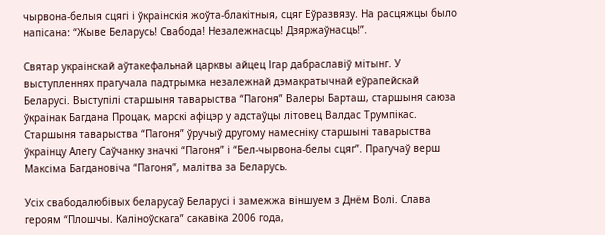чырвона-белыя сцягі і ўкраінскія жоўта-блакітныя, сцяг Еўразвязу. На расцяжцы было напісана: “Жыве Беларусь! Свабода! Незалежнасць! Дзяржаўнасць!”.

Святар украінскай аўтакефальнай царквы айцец Ігар дабраславіў мітынг. У выступленнях прагучала падтрымка незалежнай дэмакратычнай еўрапейскай Беларусі. Выступілі старшыня таварыства “Пагоня” Валеры Барташ, старшыня саюза ўкраінак Багдана Процак, марскі афіцэр у адстаўцы літовец Валдас Трумпікас. Старшыня таварыства “Пагоня” ўручыў другому намесніку старшыні таварыства ўкраінцу Алегу Саўчанку значкі “Пагоня” і “Бел-чырвона-белы сцяг”. Прагучаў верш Максіма Багдановіча “Пагоня”, малітва за Беларусь.

Усіх свабодалюбівых беларусаў Беларусі і замежжа віншуем з Днём Волі. Слава героям “Плошчы. Каліноўскага” сакавіка 2006 года,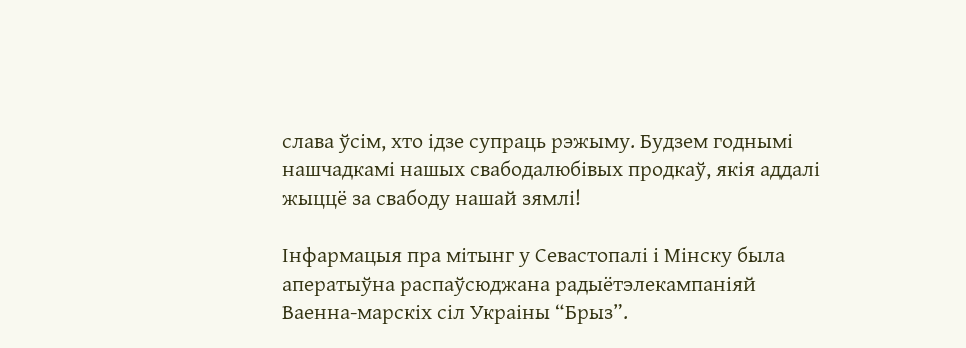слава ўсім, хто ідзе супраць рэжыму. Будзем годнымі нашчадкамі нашых свабодалюбівых продкаў, якія аддалі жыццё за свабоду нашай зямлі!

Інфармацыя пра мітынг у Севастопалі і Мінску была аператыўна распаўсюджана радыётэлекампаніяй Ваенна-марскіх сіл Украіны “Брыз”.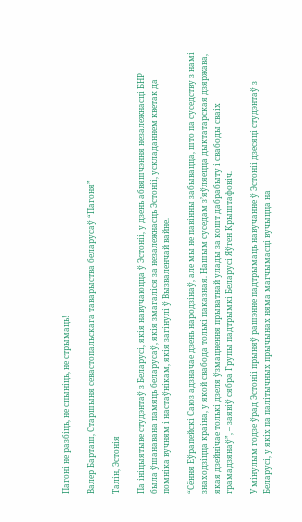Пагоні не разбіць, не спыніць, не стрымаць!

Валер Барташ, Старшыня севастопальскага таварыства беларусаў “Пагоня”

Талін, Эстонія

Па ініцыятыве студэнтаў з Беларусі, якія навучаюцца ў Эстоніі, у дзень абвяшчэння незалежнасці БНР была ўшанавана памяць беларусаў, якія змагаліся за незалежнасць Эстоніі, ускладаннем кветак да помніка вучням і настаўнікам, якія загінулі ў Вызваленчай вайне.

“Сёння Еўрапейскі Саюз адзначае дзень народзінаў, але мы не павінны забывацца, што па суседству з намі знаходзіцца краіна, у якой свабода толькі паказная. Нашым суседам з’яўляецца дыктатарская дзяржава, якая дзейнічае толькі дзеля ўзмацнення прыватнай улады за кошт дабрабыту і свабоды сваіх грамадзянаў”, – заявіў сябра Групы падтрымкі Беларусі Яўген Крыштафовіч.

У мінулым годзе ўрад Эстоніі прыняў рашэнне падтрымаць навучанне ў Эстоніі дзесяці студэнтаў з Беларусі, у якіх па палітычных прычынах няма магчымасці вучыцца на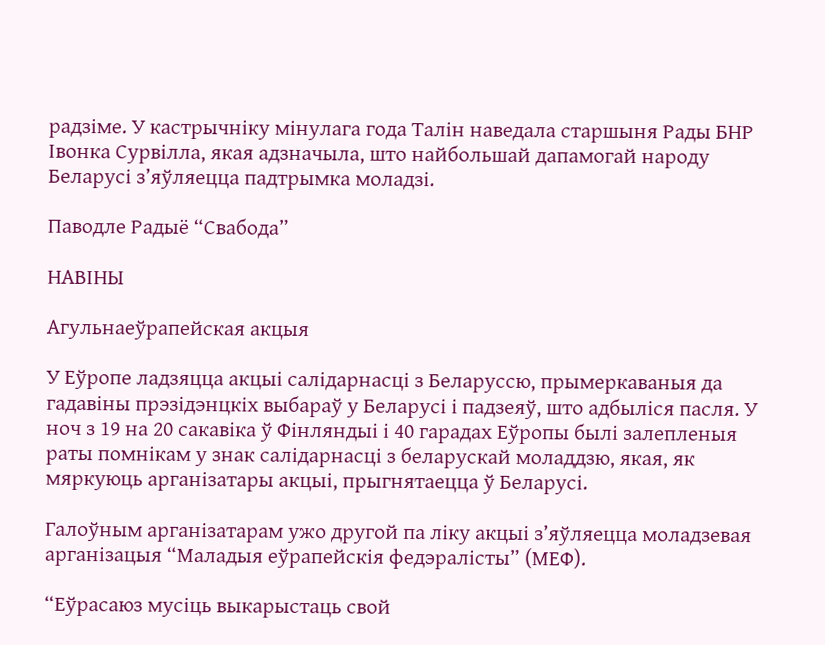радзіме. У кастрычніку мінулага года Талін наведала старшыня Рады БНР Івонка Сурвілла, якая адзначыла, што найбольшай дапамогай народу Беларусі з’яўляецца падтрымка моладзі.

Паводле Радыё “Свабода”

НАВІНЫ

Агульнаеўрапейская акцыя

У Еўропе ладзяцца акцыі салідарнасці з Беларуссю, прымеркаваныя да гадавіны прэзідэнцкіх выбараў у Беларусі і падзеяў, што адбыліся пасля. У ноч з 19 на 20 сакавіка ў Фінляндыі і 40 гарадах Еўропы былі залепленыя раты помнікам у знак салідарнасці з беларускай моладдзю, якая, як мяркуюць арганізатары акцыі, прыгнятаецца ў Беларусі.

Галоўным арганізатарам ужо другой па ліку акцыі з’яўляецца моладзевая арганізацыя “Маладыя еўрапейскія федэралісты” (МЕФ).

“Еўрасаюз мусіць выкарыстаць свой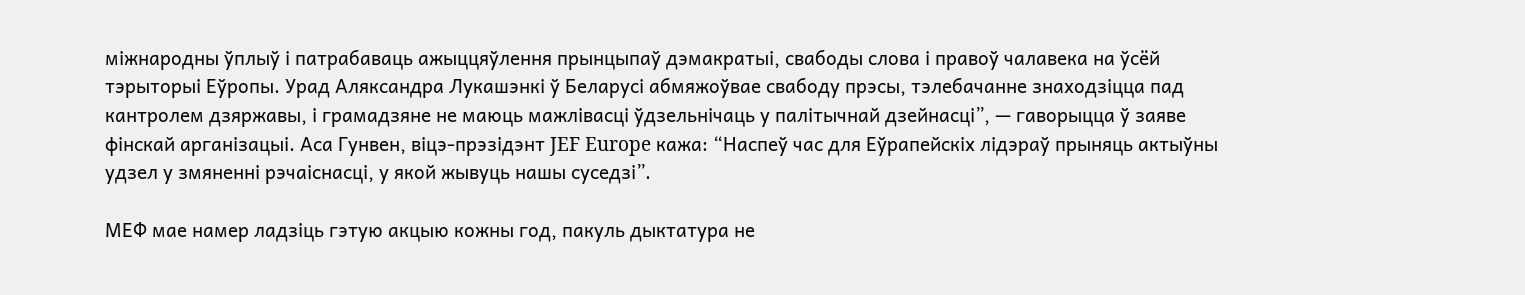міжнародны ўплыў і патрабаваць ажыццяўлення прынцыпаў дэмакратыі, свабоды слова і правоў чалавека на ўсёй тэрыторыі Еўропы. Урад Аляксандра Лукашэнкі ў Беларусі абмяжоўвае свабоду прэсы, тэлебачанне знаходзіцца пад кантролем дзяржавы, і грамадзяне не маюць мажлівасці ўдзельнічаць у палітычнай дзейнасці”, — гаворыцца ў заяве фінскай арганізацыі. Аса Гунвен, віцэ-прэзідэнт JEF Europe кажа: “Наспеў час для Еўрапейскіх лідэраў прыняць актыўны удзел у змяненні рэчаіснасці, у якой жывуць нашы суседзі”.

МЕФ мае намер ладзіць гэтую акцыю кожны год, пакуль дыктатура не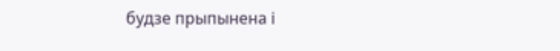будзе прыпынена і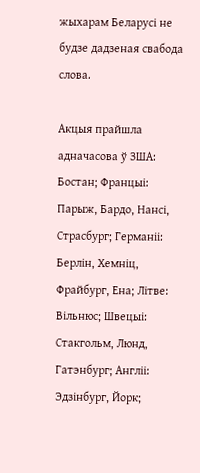жыхарам Беларусі не будзе дадзеная свабода слова.

Акцыя прайшла адначасова ў ЗША: Бостан; Францыі: Парыж, Бардо, Нансі, Страсбург; Германіі: Берлін, Хемніц, Фрайбург, Ена; Літве: Вільнюс; Швецыі: Стакгольм, Люнд, Гатэнбург; Англіі: Эдзінбург, Йорк;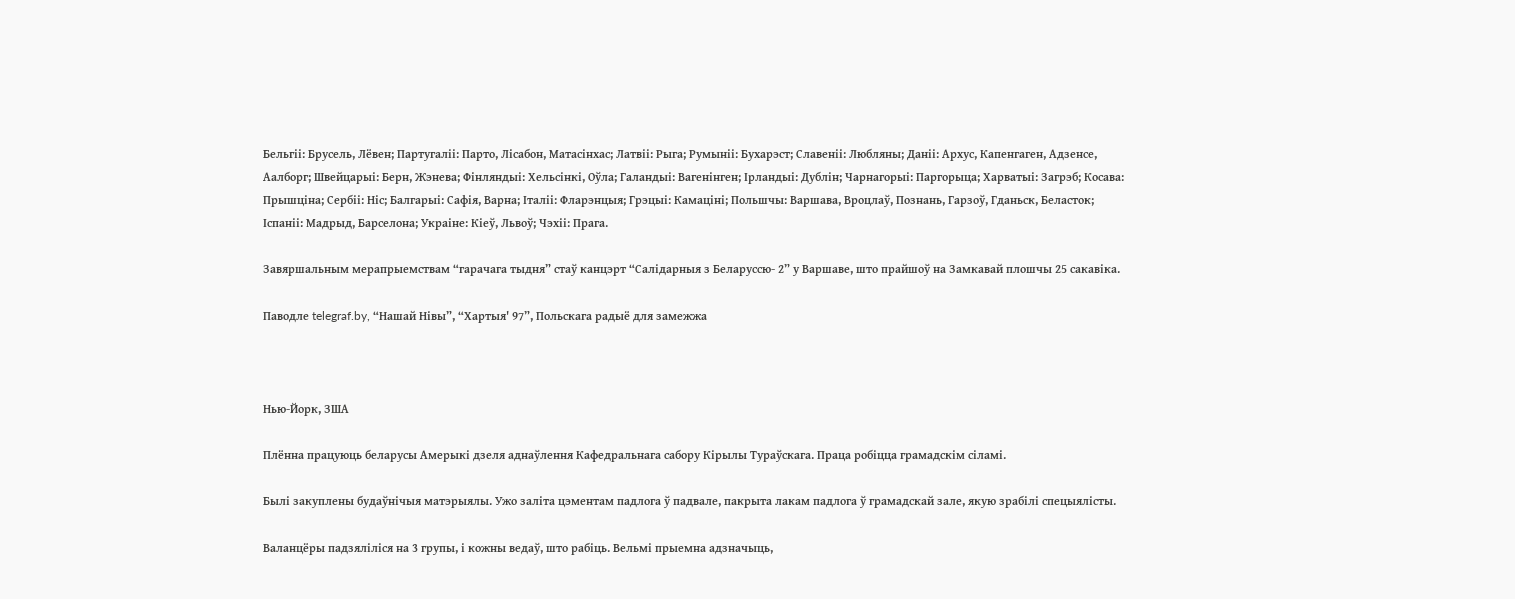Бельгіі: Брусель, Лёвен; Партугаліі: Парто, Лісабон, Матасінхас; Латвіі: Рыга; Румыніі: Бухарэст; Славеніі: Любляны; Даніі: Архус, Капенгаген, Адзенсе, Аалборг; Швейцарыі: Берн, Жэнева; Фінляндыі: Хельсінкі, Оўла; Галандыі: Вагенінген; Ірландыі: Дублін; Чарнагорыі: Паргорыца; Харватыі: Загрэб; Косава: Прышціна; Сербіі: Ніс; Балгарыі: Сафія, Варна; Італіі: Фларэнцыя; Грэцыі: Камаціні; Польшчы: Варшава, Вроцлаў, Познань, Гарзоў, Гданьск, Беласток; Іспаніі: Мадрыд, Барселона; Украіне: Кіеў, Львоў; Чэхіі: Прага.

Завяршальным мерапрыемствам “гарачага тыдня” стаў канцэрт “Салідарныя з Беларуссю- 2” у Варшаве, што прайшоў на Замкавай плошчы 25 сакавіка.

Паводле telegraf.by, “Нашай Нівы”, “Хартыя' 97”, Польскага радыё для замежжа



Нью-Йорк, ЗША

Плённа працуюць беларусы Амерыкі дзеля аднаўлення Кафедральнага сабору Кірылы Тураўскага. Праца робіцца грамадскім сіламі.

Былі закуплены будаўнічыя матэрыялы. Ужо заліта цэментам падлога ў падвале, пакрыта лакам падлога ў грамадскай зале, якую зрабілі спецыялісты.

Валанцёры падзяліліся на 3 групы, і кожны ведаў, што рабіць. Вельмі прыемна адзначыць,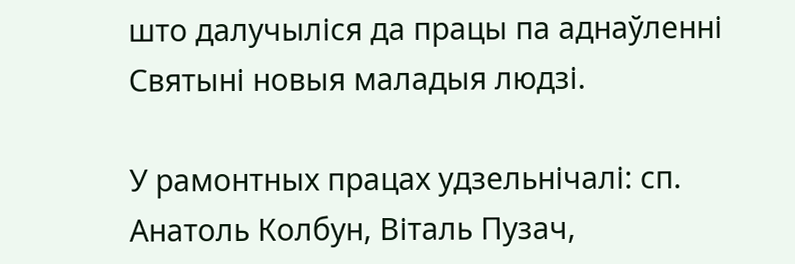што далучыліся да працы па аднаўленні Святыні новыя маладыя людзі.

У рамонтных працах удзельнічалі: сп. Анатоль Колбун, Віталь Пузач,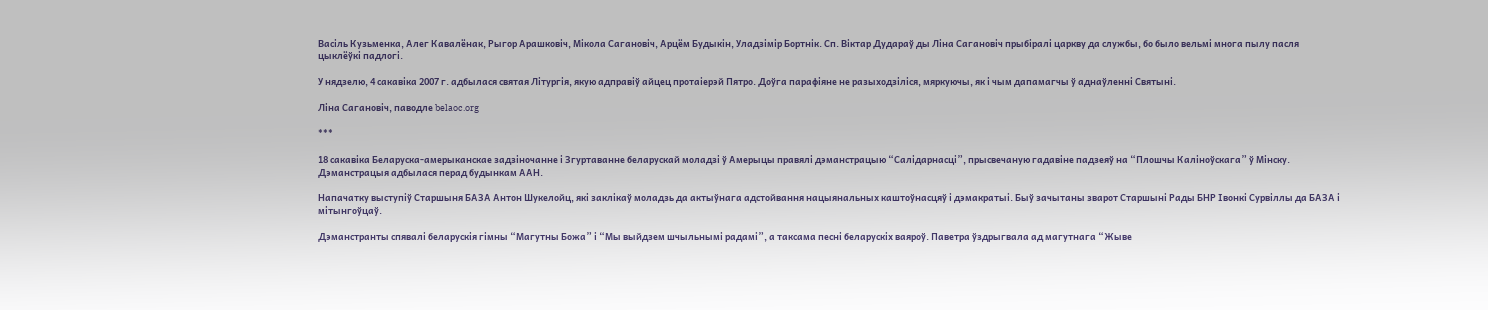Васіль Кузьменка, Алег Кавалёнак, Рыгор Арашковіч, Мікола Сагановіч, Арцём Будыкін, Уладзімір Бортнік. Сп. Віктар Дудараў ды Ліна Сагановіч прыбіралі царкву да службы, бо было вельмі многа пылу пасля цыклёўкі падлогі.

У нядзелю, 4 сакавіка 2007 г. адбылася святая Літургія, якую адправіў айцец протаіерэй Пятро. Доўга парафіяне не разыходзіліся, мяркуючы, як і чым дапамагчы ў аднаўленні Святыні.

Ліна Сагановіч, паводле belaoc.org

***

18 сакавіка Беларуска-амерыканскае задзіночанне і Згуртаванне беларускай моладзі ў Амерыцы правялі дэманстрацыю “Салідарнасці”, прысвечаную гадавіне падзеяў на “Плошчы Каліноўскага” ў Мінску. Дэманстрацыя адбылася перад будынкам ААН.

Напачатку выступіў Старшыня БАЗА Антон Шукелойц, які заклікаў моладзь да актыўнага адстойвання нацыянальных каштоўнасцяў і дэмакратыі. Быў зачытаны зварот Старшыні Рады БНР Івонкі Сурвіллы да БАЗА і мітынгоўцаў.

Дэманстранты спявалі беларускія гімны “Магутны Божа” і “Мы выйдзем шчыльнымі радамі”, а таксама песні беларускіх ваяроў. Паветра ўздрыгвала ад магутнага “Жыве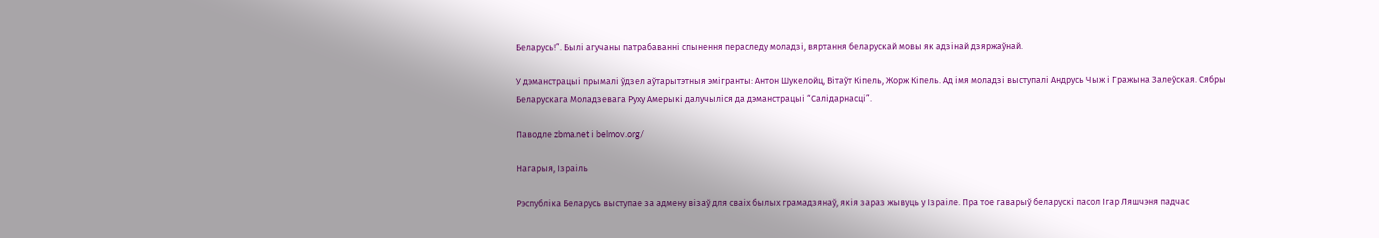Беларусь!”. Былі агучаны патрабаванні спынення пераследу моладзі, вяртання беларускай мовы як адзінай дзяржаўнай.

У дэманстрацыі прымалі ўдзел аўтарытэтныя эмігранты: Антон Шукелойц, Вітаўт Кіпель, Жорж Кіпель. Ад імя моладзі выступалі Андрусь Чыж і Гражына Залеўская. Сябры Беларускага Моладзевага Руху Амерыкі далучыліся да дэманстрацыі “Салідарнасці”.

Паводле zbma.net і belmov.org/

Нагарыя, Ізраіль

Рэспубліка Беларусь выступае за адмену візаў для сваіх былых грамадзянаў, якія зараз жывуць у Ізраіле. Пра тое гаварыў беларускі пасол Ігар Ляшчэня падчас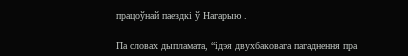працоўнай паездкі ў Нагарыю .

Па словах дыпламата, “ідэя двухбаковага пагаднення пра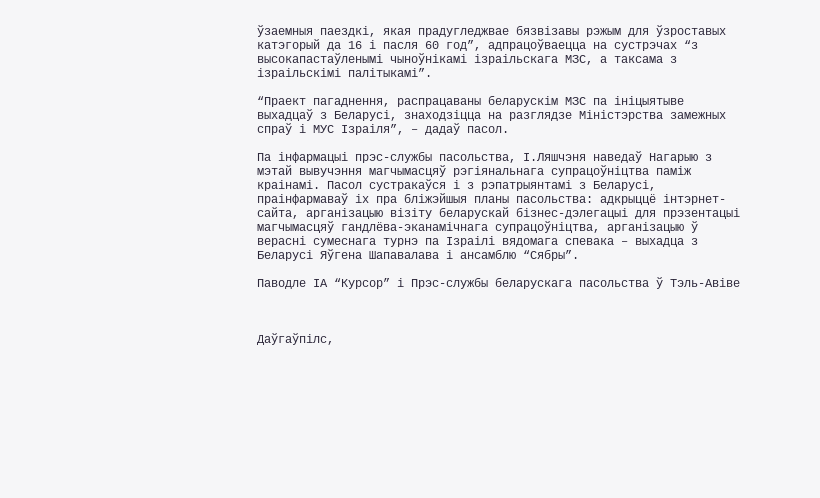ўзаемныя паездкі, якая прадугледжвае бязвізавы рэжым для ўзроставых катэгорый да 16 і пасля 60 год”, адпрацоўваецца на сустрэчах “з высокапастаўленымі чыноўнікамі ізраільскага МЗС, а таксама з ізраільскімі палітыкамі”.

“Праект пагаднення, распрацаваны беларускім МЗС па ініцыятыве выхадцаў з Беларусі, знаходзіцца на разглядзе Міністэрства замежных спраў і МУС Ізраіля”, – дадаў пасол.

Па інфармацыі прэс-службы пасольства, І.Ляшчэня наведаў Нагарыю з мэтай вывучэння магчымасцяў рэгіянальнага супрацоўніцтва паміж краінамі. Пасол сустракаўся і з рэпатрыянтамі з Беларусі, праінфармаваў іх пра бліжэйшыя планы пасольства: адкрыццё інтэрнет-сайта, арганізацыю візіту беларускай бізнес-дэлегацыі для прэзентацыі магчымасцяў гандлёва-эканамічнага супрацоўніцтва, арганізацыю ў верасні сумеснага турнэ па Ізраілі вядомага спевака – выхадца з Беларусі Яўгена Шапавалава і ансамблю “Сябры”.

Паводле ІА “Курсор” і Прэс-службы беларускага пасольства ў Тэль-Авіве



Даўгаўпілс,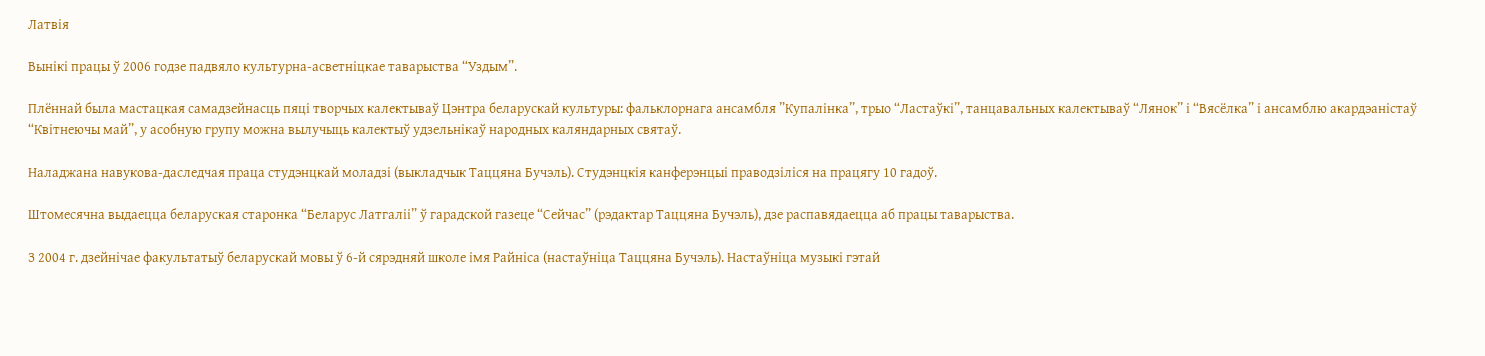Латвія

Вынікі працы ў 2006 годзе падвяло культурна-асветніцкае таварыства “Уздым”.

Плённай была мастацкая самадзейнасць пяці творчых калектываў Цэнтра беларускай культуры: фальклорнага ансамбля ”Купалінка”, трыо “Ластаўкі”, танцавальных калектываў “Лянок” і “Вясёлка” і ансамблю акардэаністаў “Квітнеючы май”, у асобную групу можна вылучыць калектыў удзельнікаў народных каляндарных святаў.

Наладжана навукова-даследчая праца студэнцкай моладзі (выкладчык Таццяна Бучэль). Студэнцкія канферэнцыі праводзіліся на працягу 10 гадоў.

Штомесячна выдаецца беларуская старонка “Беларус Латгаліі” ў гарадской газеце “Сейчас” (рэдактар Таццяна Бучэль), дзе распавядаецца аб працы таварыства.

З 2004 г. дзейнічае факультатыў беларускай мовы ў 6-й сярэдняй школе імя Райніса (настаўніца Таццяна Бучэль). Настаўніца музыкі гэтай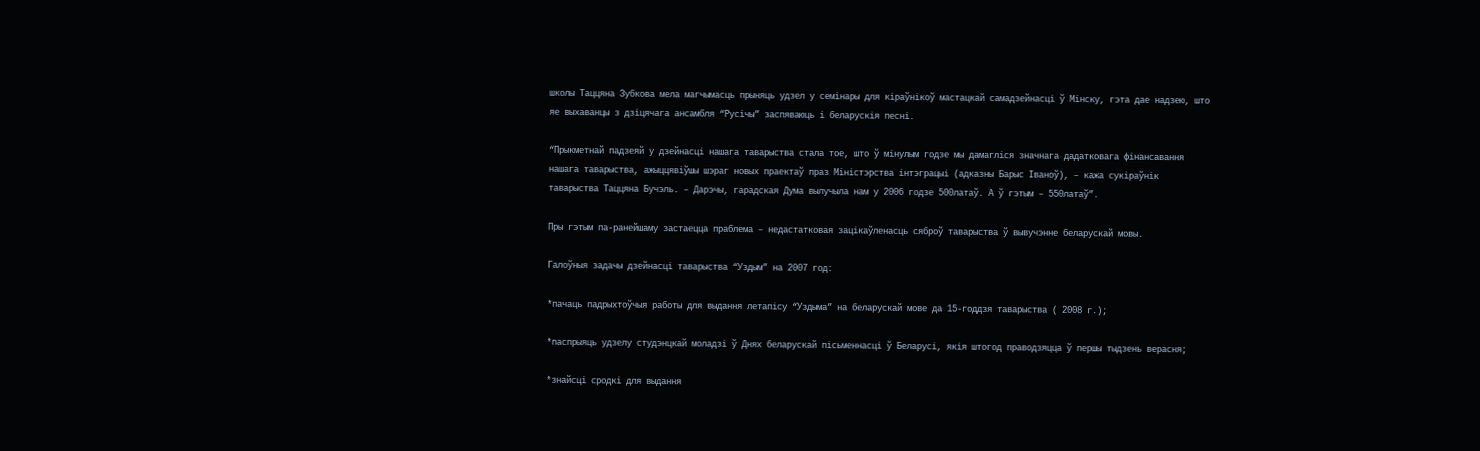школы Таццяна Зубкова мела магчымасць прыняць удзел у семінары для кіраўнікоў мастацкай самадзейнасці ў Мінску, гэта дае надзею, што яе выхаванцы з дзіцячага ансамбля “Русічы” заспяваюць і беларускія песні.

“Прыкметнай падзеяй у дзейнасці нашага таварыства стала тое, што ў мінулым годзе мы дамагліся значнага дадатковага фінансавання нашага таварыства, ажыццявіўшы шэраг новых праектаў праз Міністэрства інтэграцыі (адказны Барыс Іваноў), – кажа сукіраўнік таварыства Таццяна Бучэль. – Дарэчы, гарадская Дума вылучыла нам у 2006 годзе 500латаў. А ў гэтым – 550латаў”.

Пры гэтым па-ранейшаму застаецца праблема – недастатковая зацікаўленасць сяброў таварыства ў вывучэнне беларускай мовы.

Галоўныя задачы дзейнасці таварыства “Уздым” на 2007 год:

*пачаць падрыхтоўчыя работы для выдання летапісу “Уздыма” на беларускай мове да 15-годдзя таварыства ( 2008 г.);

*паспрыяць удзелу студэнцкай моладзі ў Днях беларускай пісьменнасці ў Беларусі, якія штогод праводзяцца ў першы тыдзень верасня;

*знайсці сродкі для выдання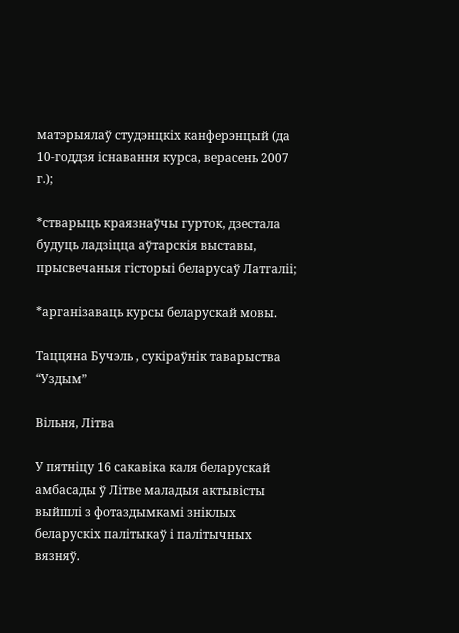матэрыялаў студэнцкіх канферэнцый (да 10-годдзя існавання курса, верасень 2007 г.);

*стварыць краязнаўчы гурток, дзестала будуць ладзіцца аўтарскія выставы, прысвечаныя гісторыі беларусаў Латгаліі;

*арганізаваць курсы беларускай мовы.

Таццяна Бучэль , сукіраўнік таварыства “Уздым”

Вільня, Літва

У пятніцу 16 сакавіка каля беларускай амбасады ў Літве маладыя актывісты выйшлі з фотаздымкамі зніклых беларускіх палітыкаў і палітычных вязняў.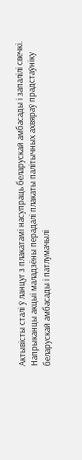Актывісты сталі ў ланцуг з плакатамі насупраць беларускай амбасады і запалілі свечкі. Напрыканцы акцыі маладзёны перадалі плакаты палітычных ахвяраў прадстаўніку беларускай амбасады і патлумачылі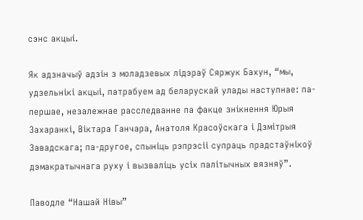сэнс акцыі.

Як адзначыў адзін з моладзевых лідэраў Сяржук Бахун, “мы, удзельнікі акцыі, патрабуем ад беларускай улады наступнае: па-першае, незалежнае расследванне па факце знікнення Юрыя Захаранкі, Віктара Ганчара, Анатоля Красоўскага і Дзмітрыя Завадскага; па-другое, спыніць рэпрэсіі супраць прадстаўнікоў дэмакратычнага руху і вызваліць усіх палітычных вязняў”.

Паводле “Нашай Нівы”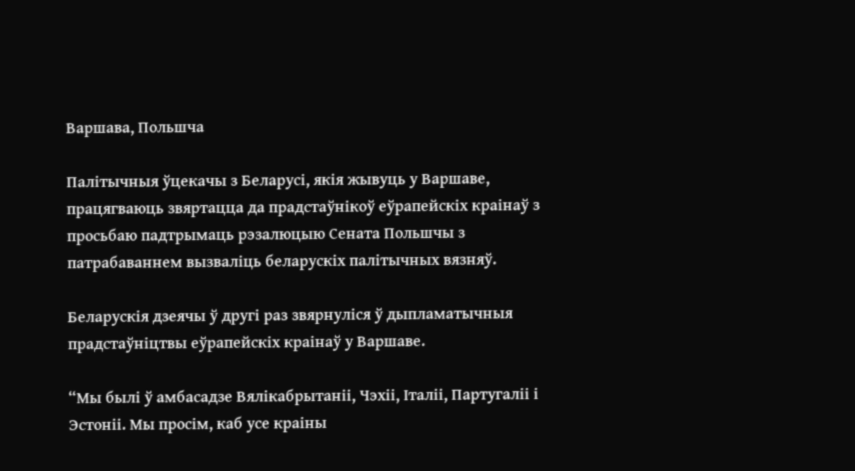Варшава, Польшча

Палітычныя ўцекачы з Беларусі, якія жывуць у Варшаве, працягваюць звяртацца да прадстаўнікоў еўрапейскіх краінаў з просьбаю падтрымаць рэзалюцыю Сената Польшчы з патрабаваннем вызваліць беларускіх палітычных вязняў.

Беларускія дзеячы ў другі раз звярнуліся ў дыпламатычныя прадстаўніцтвы еўрапейскіх краінаў у Варшаве.

“Мы былі ў амбасадзе Вялікабрытаніі, Чэхіі, Італіі, Партугаліі і Эстоніі. Мы просім, каб усе краіны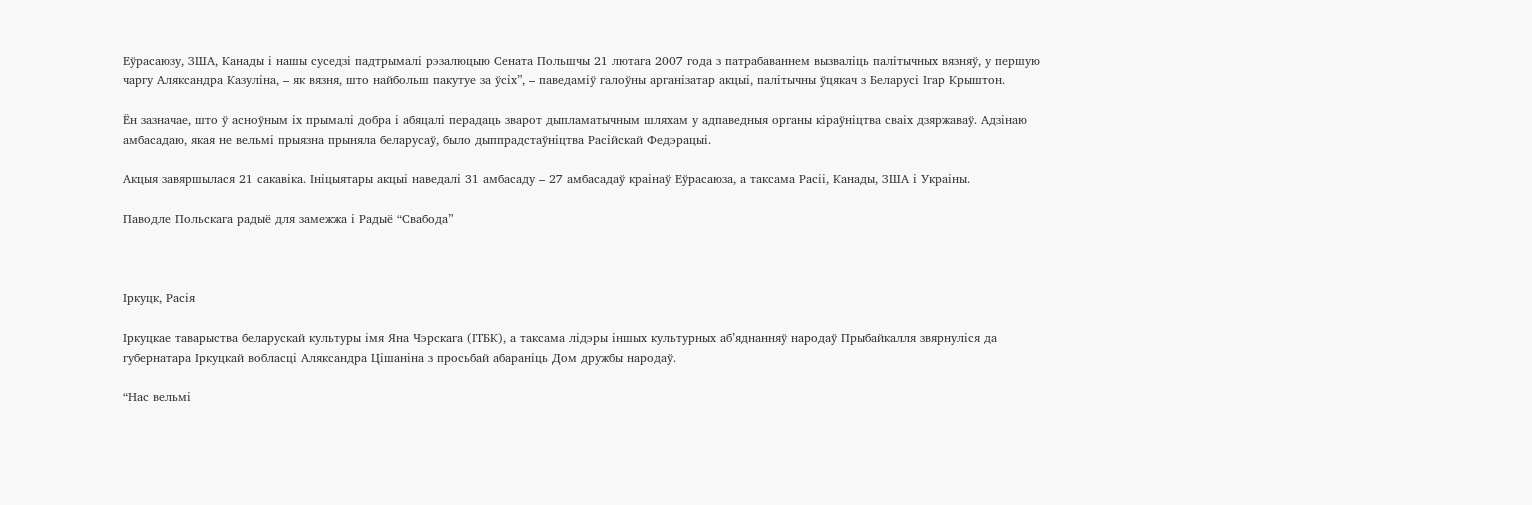Еўрасаюзу, ЗША, Канады і нашы суседзі падтрымалі рэзалюцыю Сената Польшчы 21 лютага 2007 года з патрабаваннем вызваліць палітычных вязняў, у першую чаргу Аляксандра Казуліна, – як вязня, што найбольш пакутуе за ўсіх”, – паведаміў галоўны арганізатар акцыі, палітычны ўцякач з Беларусі Ігар Крыштон.

Ён зазначае, што ў асноўным іх прымалі добра і абяцалі перадаць зварот дыпламатычным шляхам у адпаведныя органы кіраўніцтва сваіх дзяржаваў. Адзінаю амбасадаю, якая не вельмі прыязна прыняла беларусаў, было дыппрадстаўніцтва Расійскай Федэрацыі.

Акцыя завяршылася 21 сакавіка. Ініцыятары акцыі наведалі 31 амбасаду – 27 амбасадаў краінаў Еўрасаюза, а таксама Расіі, Канады, ЗША і Украіны.

Паводле Польскага радыё для замежжа і Радыё “Свабода”



Іркуцк, Расія

Іркуцкае таварыства беларускай культуры iмя Яна Чэрскага (ІТБК), а таксама лідэры іншых культурных аб’яднанняў народаў Прыбайкалля звярнуліся да губернатара Іркуцкай вобласці Аляксандра Цішаніна з просьбай абараніць Дом дружбы народаў.

“Нас вельмі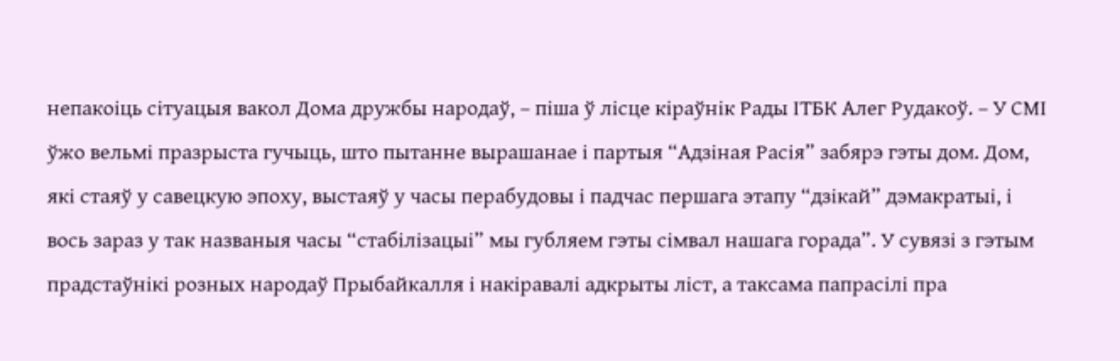непакоіць сітуацыя вакол Дома дружбы народаў, – піша ў лісце кіраўнік Рады ІТБК Алег Рудакоў. – У СМІ ўжо вельмі празрыста гучыць, што пытанне вырашанае і партыя “Адзіная Расія” забярэ гэты дом. Дом, які стаяў у савецкую эпоху, выстаяў у часы перабудовы і падчас першага этапу “дзікай” дэмакратыі, і вось зараз у так названыя часы “стабілізацыі” мы губляем гэты сімвал нашага горада”. У сувязі з гэтым прадстаўнікі розных народаў Прыбайкалля і накіравалі адкрыты ліст, а таксама папрасілі пра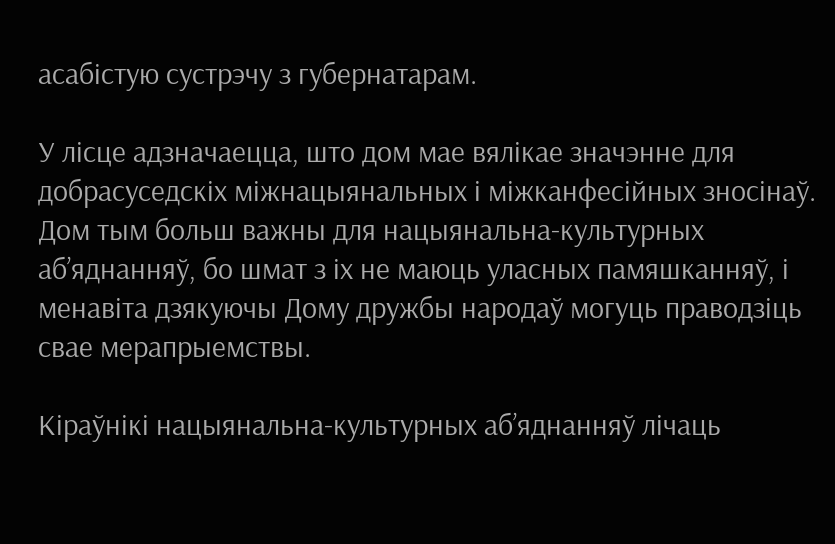асабістую сустрэчу з губернатарам.

У лісце адзначаецца, што дом мае вялікае значэнне для добрасуседскіх міжнацыянальных і міжканфесійных зносінаў. Дом тым больш важны для нацыянальна-культурных аб’яднанняў, бо шмат з іх не маюць уласных памяшканняў, і менавіта дзякуючы Дому дружбы народаў могуць праводзіць свае мерапрыемствы.

Кіраўнікі нацыянальна-культурных аб’яднанняў лічаць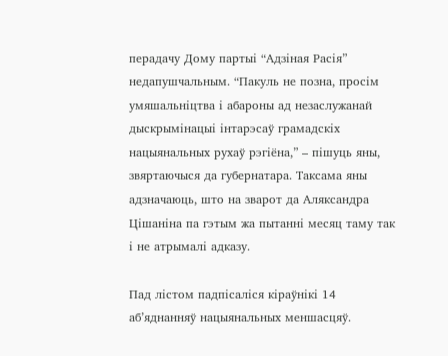перадачу Дому партыі “Адзіная Расія” недапушчальным. “Пакуль не позна, просім умяшальніцтва і абароны ад незаслужанай дыскрымінацыі інтарэсаў грамадскіх нацыянальных рухаў рэгіёна,” – пішуць яны, звяртаючыся да губернатара. Таксама яны адзначаюць, што на зварот да Аляксандра Цішаніна па гэтым жа пытанні месяц таму так і не атрымалі адказу.

Пад лістом падпісаліся кіраўнікі 14 аб’яднанняў нацыянальных меншасцяў.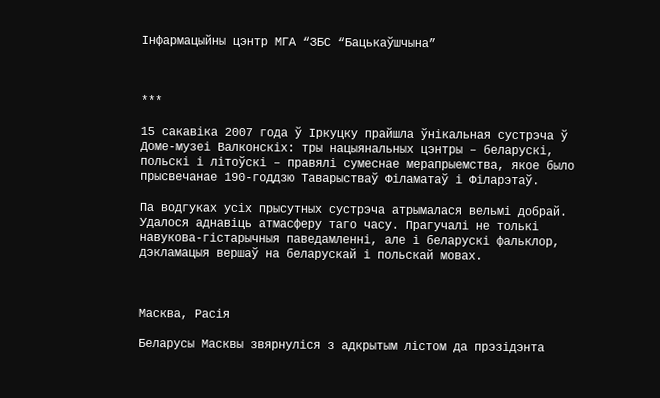Інфармацыйны цэнтр МГА “ЗБС “Бацькаўшчына”



***

15 сакавіка 2007 года ў Іркуцку прайшла ўнікальная сустрэча ў Доме-музеі Валконскіх: тры нацыянальных цэнтры – беларускі, польскі і літоўскі – правялі сумеснае мерапрыемства, якое было прысвечанае 190-годдзю Таварыстваў Філаматаў і Філарэтаў.

Па водгуках усіх прысутных сустрэча атрымалася вельмі добрай. Удалося аднавіць атмасферу таго часу. Прагучалі не толькі навукова-гістарычныя паведамленні, але і беларускі фальклор, дэкламацыя вершаў на беларускай і польскай мовах.



Масква, Расія

Беларусы Масквы звярнуліся з адкрытым лістом да прэзідэнта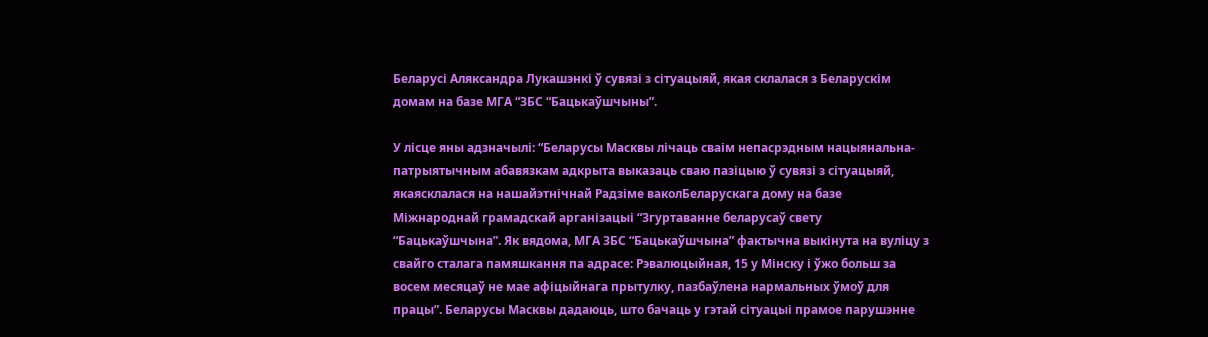Беларусі Аляксандра Лукашэнкі ў сувязі з сітуацыяй, якая склалася з Беларускім домам на базе МГА “ЗБС “Бацькаўшчыны”.

У лісце яны адзначылі: “Беларусы Масквы лічаць сваім непасрэдным нацыянальна-патрыятычным абавязкам адкрыта выказаць сваю пазіцыю ў сувязі з сітуацыяй, якаясклалася на нашайэтнічнай Радзіме ваколБеларускага дому на базе Міжнароднай грамадскай арганізацыі “Згуртаванне беларусаў свету “Бацькаўшчына”. Як вядома, МГА ЗБС “Бацькаўшчына” фактычна выкінута на вуліцу з свайго сталага памяшкання па адрасе: Рэвалюцыйная, 15 у Мінску і ўжо больш за восем месяцаў не мае афіцыйнага прытулку, пазбаўлена нармальных ўмоў для працы”. Беларусы Масквы дадаюць, што бачаць у гэтай сітуацыі прамое парушэнне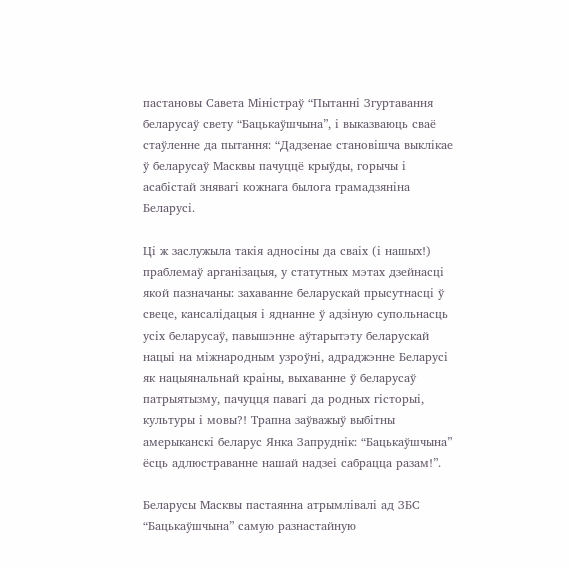пастановы Савета Міністраў “Пытанні Згуртавання беларусаў свету “Бацькаўшчына”, і выказваюць сваё стаўленне да пытання: “Дадзенае становішча выклікае ў беларусаў Масквы пачуццё крыўды, горычы і асабістай знявагі кожнага былога грамадзяніна Беларусі.

Ці ж заслужыла такія адносіны да сваіх (і нашых!) праблемаў арганізацыя, у статутных мэтах дзейнасці якой пазначаны: захаванне беларускай прысутнасці ў свеце, кансалідацыя і яднанне ў адзіную супольнасць усіх беларусаў, павышэнне аўтарытэту беларускай нацыі на міжнародным узроўні, адраджэнне Беларусі як нацыянальнай краіны, выхаванне ў беларусаў патрыятызму, пачуцця павагі да родных гісторыі, культуры і мовы?! Трапна заўважыў выбітны амерыканскі беларус Янка Запруднік: “Бацькаўшчына” ёсць адлюстраванне нашай надзеі сабрацца разам!”.

Беларусы Масквы пастаянна атрымлівалі ад ЗБС “Бацькаўшчына” самую разнастайную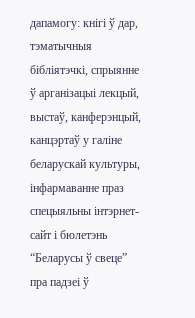дапамогу: кнігі ў дар, тэматычныя бібліятэчкі, спрыянне ў арганізацыі лекцый, выстаў, канферэнцый, канцэртаў у галіне беларускай культуры, інфармаванне праз спецыяльны інтэрнет-сайт і бюлетэнь “Беларусы ў свеце” пра падзеі ў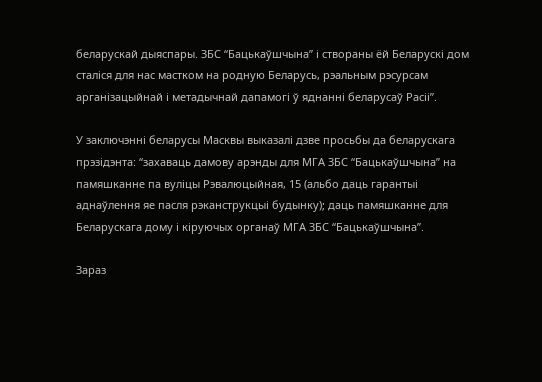беларускай дыяспары. ЗБС “Бацькаўшчына” і створаны ёй Беларускі дом сталіся для нас мастком на родную Беларусь, рэальным рэсурсам арганізацыйнай і метадычнай дапамогі ў яднанні беларусаў Расіі”.

У заключэнні беларусы Масквы выказалі дзве просьбы да беларускага прэзідэнта: “захаваць дамову арэнды для МГА ЗБС “Бацькаўшчына” на памяшканне па вуліцы Рэвалюцыйная, 15 (альбо даць гарантыі аднаўлення яе пасля рэканструкцыі будынку); даць памяшканне для Беларускага дому і кіруючых органаў МГА ЗБС “Бацькаўшчына”.

Зараз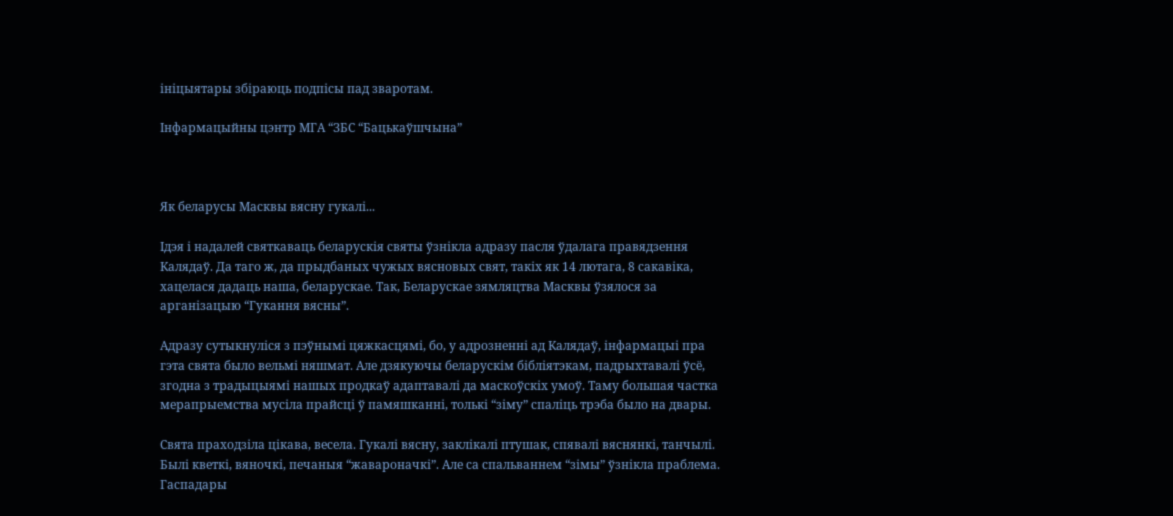ініцыятары збіраюць подпісы пад зваротам.

Інфармацыйны цэнтр МГА “ЗБС “Бацькаўшчына”



Як беларусы Масквы вясну гукалі...

Ідэя і надалей святкаваць беларускія святы ўзнікла адразу пасля ўдалага правядзення Калядаў. Да таго ж, да прыдбаных чужых вясновых свят, такіх як 14 лютага, 8 сакавіка, хацелася дадаць наша, беларускае. Так, Беларускае зямляцтва Масквы ўзялося за арганізацыю “Гукання вясны”.

Адразу сутыкнуліся з пэўнымі цяжкасцямі, бо, у адрозненні ад Калядаў, інфармацыі пра гэта свята было вельмі няшмат. Але дзякуючы беларускім бібліятэкам, падрыхтавалі ўсё, згодна з традыцыямі нашых продкаў адаптавалі да маскоўскіх умоў. Таму большая частка мерапрыемства мусіла прайсці ў памяшканні, толькі “зіму” спаліць трэба было на двары.

Свята праходзіла цікава, весела. Гукалі вясну, заклікалі птушак, спявалі вяснянкі, танчылі. Былі кветкі, вяночкі, печаныя “жавароначкі”. Але са спальваннем “зімы” ўзнікла праблема. Гаспадары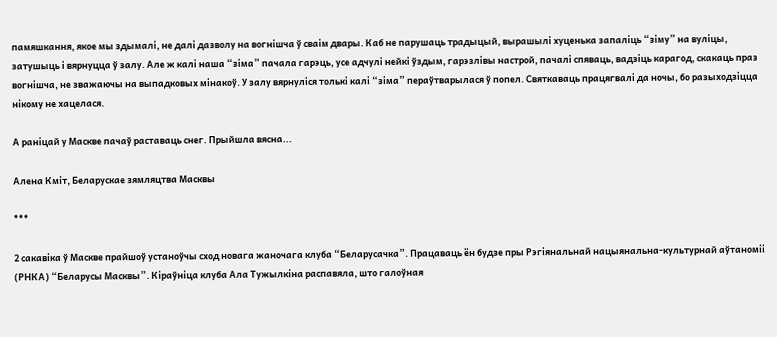памяшкання, якое мы здымалі, не далі дазволу на вогнішча ў сваім двары. Каб не парушаць традыцый, вырашылі хуценька запаліць “зіму” на вуліцы, затушыць і вярнуцца ў залу. Але ж калі наша “зіма” пачала гарэць, усе адчулі нейкі ўздым, гарэзлівы настрой, пачалі спяваць, вадзіць карагод, скакаць праз вогнішча, не зважаючы на выпадковых мінакоў. У залу вярнуліся толькі калі “зіма” пераўтварылася ў попел. Святкаваць працягвалі да ночы, бо разыходзіцца нікому не хацелася.

А раніцай у Маскве пачаў раставаць снег. Прыйшла вясна...

Алена Кміт, Беларускае зямляцтва Масквы

***

2 сакавіка ў Маскве прайшоў устаноўчы сход новага жаночага клуба “Беларусачка”. Працаваць ён будзе пры Рэгіянальнай нацыянальна-культурнай аўтаноміі (РНКА) “Беларусы Масквы”. Кіраўніца клуба Ала Тужылкіна распавяла, што галоўная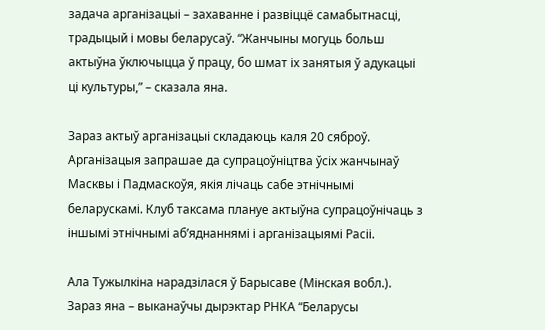задача арганізацыі – захаванне і развіццё самабытнасці, традыцый і мовы беларусаў. “Жанчыны могуць больш актыўна ўключыцца ў працу, бо шмат іх занятыя ў адукацыі ці культуры,” – сказала яна.

Зараз актыў арганізацыі складаюць каля 20 сяброў. Арганізацыя запрашае да супрацоўніцтва ўсіх жанчынаў Масквы і Падмаскоўя, якія лічаць сабе этнічнымі беларускамі. Клуб таксама плануе актыўна супрацоўнічаць з іншымі этнічнымі аб’яднаннямі і арганізацыямі Расіі.

Ала Тужылкіна нарадзілася ў Барысаве (Мінская вобл.). Зараз яна – выканаўчы дырэктар РНКА “Беларусы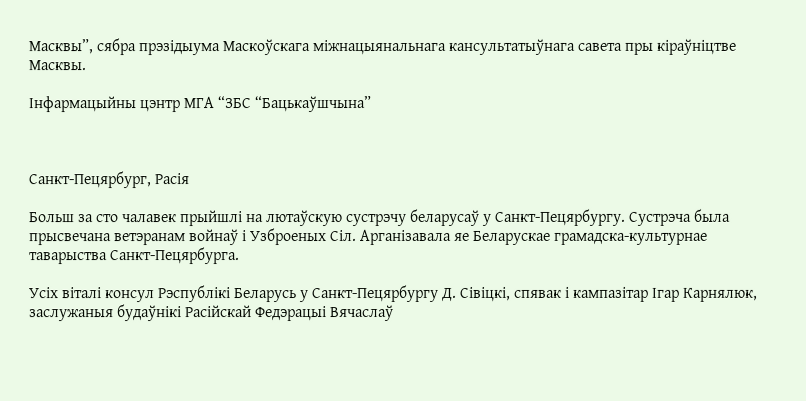Масквы”, сябра прэзідыума Маскоўскага міжнацыянальнага кансультатыўнага савета пры кіраўніцтве Масквы.

Інфармацыйны цэнтр МГА “ЗБС “Бацькаўшчына”



Санкт-Пецярбург, Расія

Больш за сто чалавек прыйшлі на лютаўскую сустрэчу беларусаў у Санкт-Пецярбургу. Сустрэча была прысвечана ветэранам войнаў і Узброеных Сіл. Арганізавала яе Беларускае грамадска-культурнае таварыства Санкт-Пецярбурга.

Усіх віталі консул Рэспублікі Беларусь у Санкт-Пецярбургу Д. Сівіцкі, спявак і кампазітар Ігар Карнялюк, заслужаныя будаўнікі Расійскай Федэрацыі Вячаслаў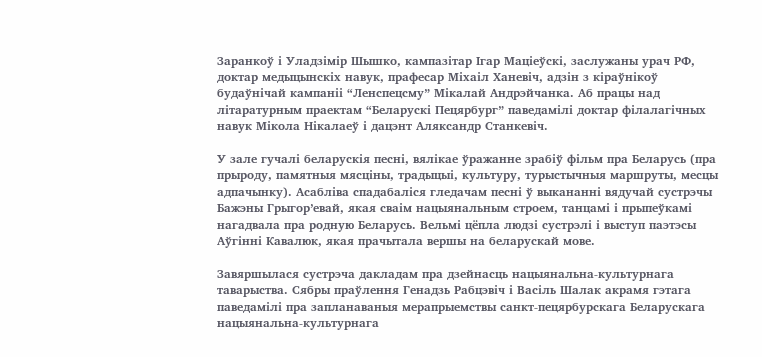Заранкоў і Уладзімір Шышко, кампазітар Ігар Маціеўскі, заслужаны урач РФ, доктар медыцынскіх навук, прафесар Міхаіл Ханевіч, адзін з кіраўнікоў будаўнічай кампаніі “Ленспецсму” Мікалай Андрэйчанка. Аб працы над літаратурным праектам “Беларускі Пецярбург” паведамілі доктар філалагічных навук Мікола Нікалаеў і дацэнт Аляксандр Станкевіч.

У зале гучалі беларускія песні, вялікае ўражанне зрабіў фільм пра Беларусь (пра прыроду, памятныя мясціны, традыцыі, культуру, турыстычныя маршруты, месцы адпачынку). Асабліва спадабаліся гледачам песні ў выкананні вядучай сустрэчы Бажэны Грыгор’евай, якая сваім нацыянальным строем, танцамі і прыпеўкамі нагадвала пра родную Беларусь. Вельмі цёпла людзі сустрэлі і выступ паэтэсы Аўгінні Кавалюк, якая прачытала вершы на беларускай мове.

Завяршылася сустрэча дакладам пра дзейнасць нацыянальна-культурнага таварыства. Сябры праўлення Генадзь Рабцэвіч і Васіль Шалак акрамя гэтага паведамілі пра запланаваныя мерапрыемствы санкт-пецярбурскага Беларускага нацыянальна-культурнага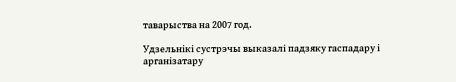таварыства на 2007 год.

Удзельнікі сустрэчы выказалі падзяку гаспадару і арганізатару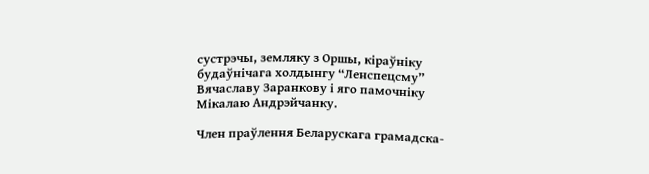сустрэчы, земляку з Оршы, кіраўніку будаўнічага холдынгу “Ленспецсму” Вячаславу Заранкову і яго памочніку Мікалаю Андрэйчанку.

Член праўлення Беларускага грамадска-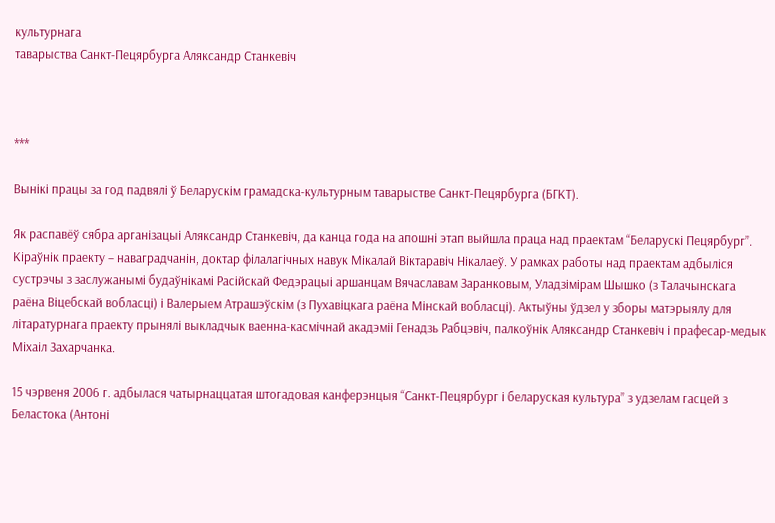культурнага
таварыства Санкт-Пецярбурга Аляксандр Станкевіч



***

Вынікі працы за год падвялі ў Беларускім грамадска-культурным таварыстве Санкт-Пецярбурга (БГКТ).

Як распавёў сябра арганізацыі Аляксандр Станкевіч, да канца года на апошні этап выйшла праца над праектам “Беларускі Пецярбург”. Кіраўнік праекту – наваградчанін, доктар філалагічных навук Мікалай Віктаравіч Нікалаеў. У рамках работы над праектам адбыліся сустрэчы з заслужанымі будаўнікамі Расійскай Федэрацыі аршанцам Вячаславам Заранковым, Уладзімірам Шышко (з Талачынскага раёна Віцебскай вобласці) і Валерыем Атрашэўскім (з Пухавіцкага раёна Мінскай вобласці). Актыўны ўдзел у зборы матэрыялу для літаратурнага праекту прынялі выкладчык ваенна-касмічнай акадэміі Генадзь Рабцэвіч, палкоўнік Аляксандр Станкевіч і прафесар-медык Міхаіл Захарчанка.

15 чэрвеня 2006 г. адбылася чатырнаццатая штогадовая канферэнцыя “Санкт-Пецярбург і беларуская культура” з удзелам гасцей з Беластока (Антоні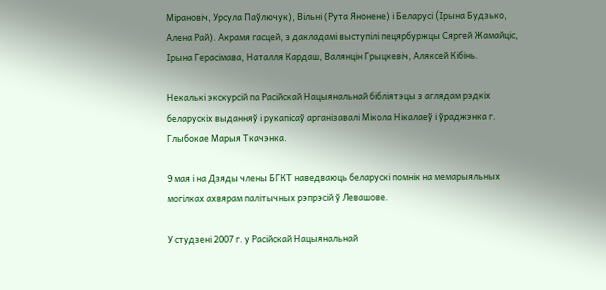Мірановіч, Урсула Паўлючук), Вільні (Рута Янонене) і Беларусі (Iрына Будзько, Алена Рай). Акрамя гасцей, з дакладамі выступілі пецярбуржцы Сяргей Жамайціс, Iрына Герасімава, Наталля Кардаш, Валянцін Грыцкевіч, Аляксей Кібінь.

Некалькі экскурсій па Расійскай Нацыянальнай бібліятэцы з аглядам рэдкіх беларускіх выданняў і рукапісаў арганізавалі Мікола Нікалаеў і ўраджэнка г. Глыбокае Марыя Ткачэнка.

9 мая і на Дзяды члены БГКТ наведваюць беларускі помнік на мемарыяльных могілках ахвярам палітычных рэпрэсій ў Левашове.

У студзені 2007 г. у Расійскай Нацыянальнай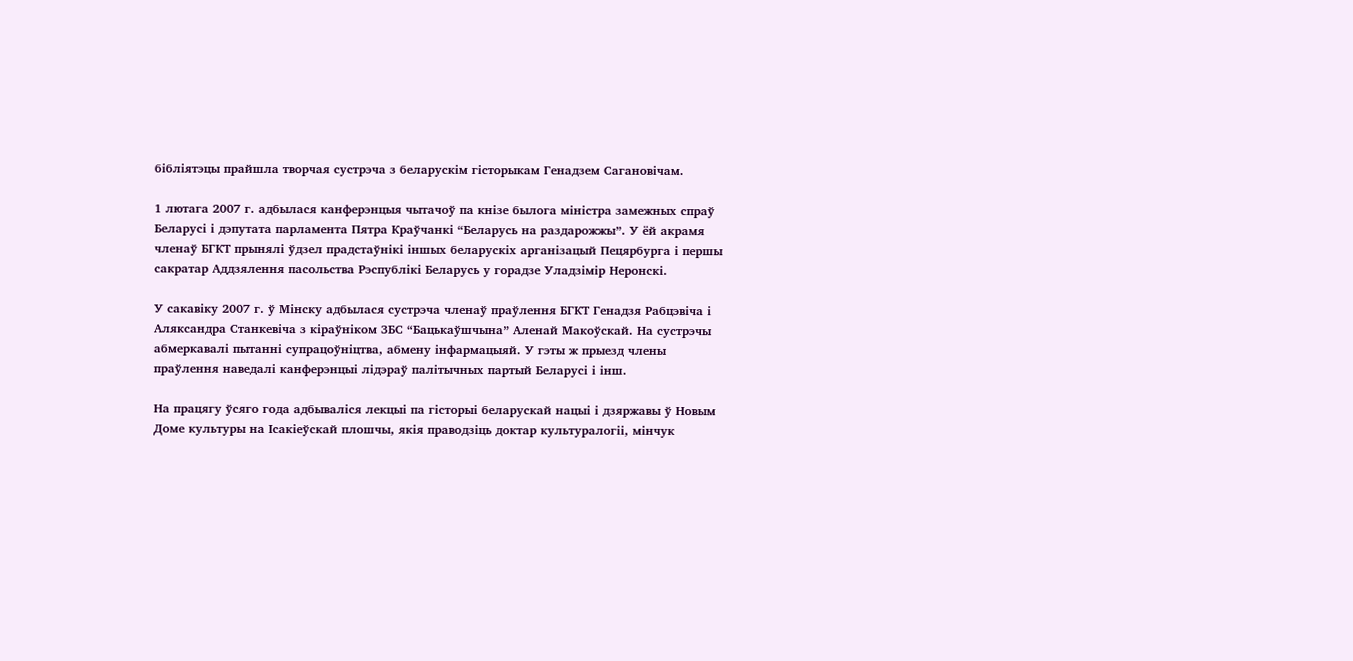бібліятэцы прайшла творчая сустрэча з беларускім гісторыкам Генадзем Сагановічам.

1 лютага 2007 г. адбылася канферэнцыя чытачоў па кнізе былога міністра замежных спраў Беларусі і дэпутата парламента Пятра Краўчанкі “Беларусь на раздарожжы”. У ёй акрамя членаў БГКТ прынялі ўдзел прадстаўнікі іншых беларускіх арганізацый Пецярбурга і першы сакратар Аддзялення пасольства Рэспублікі Беларусь у горадзе Уладзімір Неронскі.

У сакавіку 2007 г. ў Мінску адбылася сустрэча членаў праўлення БГКТ Генадзя Рабцэвіча і Аляксандра Станкевіча з кіраўніком ЗБС “Бацькаўшчына” Аленай Макоўскай. На сустрэчы абмеркавалі пытанні супрацоўніцтва, абмену інфармацыяй. У гэты ж прыезд члены праўлення наведалі канферэнцыі лідэраў палітычных партый Беларусі і інш.

На працягу ўсяго года адбываліся лекцыі па гісторыі беларускай нацыі і дзяржавы ў Новым Доме культуры на Iсакіеўскай плошчы, якія праводзіць доктар культуралогіі, мінчук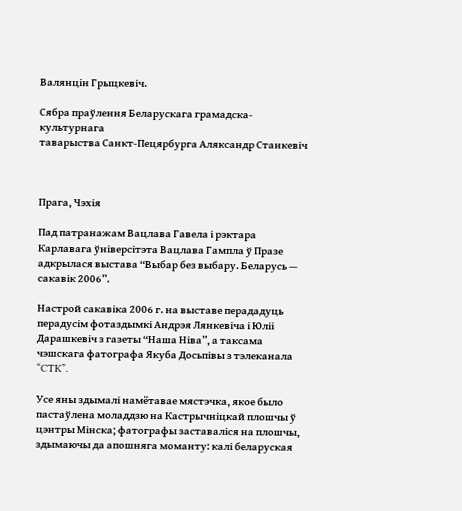Валянцін Грыцкевіч.

Сябра праўлення Беларускага грамадска-культурнага
таварыства Санкт-Пецярбурга Аляксандр Станкевіч



Прага, Чэхія

Пад патранажам Вацлава Гавела і рэктара Карлавага ўніверсітэта Вацлава Гампла ў Празе адкрылася выстава “Выбар без выбару. Беларусь — сакавік 2006”.

Настрой сакавіка 2006 г. на выставе перададуць перадусім фотаздымкі Андрэя Лянкевіча і Юліі Дарашкевіч з газеты “Наша Ніва”, а таксама чэшскага фатографа Якуба Досьпівы з тэлеканала “CTK”.

Усе яны здымалі намётавае мястэчка, якое было пастаўлена моладдзю на Кастрычніцкай плошчы ў цэнтры Мінска; фатографы заставаліся на плошчы, здымаючы да апошняга моманту: калі беларуская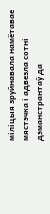міліцыя зруйнавала намётавае мястэчка і адвезла сотні дэманстрантаў да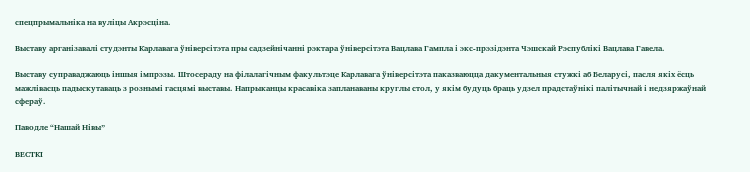спецпрымальніка на вуліцы Акрэсціна.

Выставу арганізавалі студэнты Карлавага ўніверсітэта пры садзейнічанні рэктара ўніверсітэта Вацлава Гампла і экс-прэзідэнта Чэшскай Рэспублікі Вацлава Гавела.

Выставу суправаджаюць іншыя імпрэзы. Штосераду на філалагічным факультэце Карлавага ўніверсітэта паказваюцца дакументальныя стужкі аб Беларусі, пасля якіх ёсць мажлівасць падыскутаваць з рознымі гасцямі выставы. Напрыканцы красавіка запланаваны круглы стол, у якім будуць браць удзел прадстаўнікі палітычнай і недзяржаўнай сфераў.

Паводле “Нашай Нівы”

ВЕСТКІ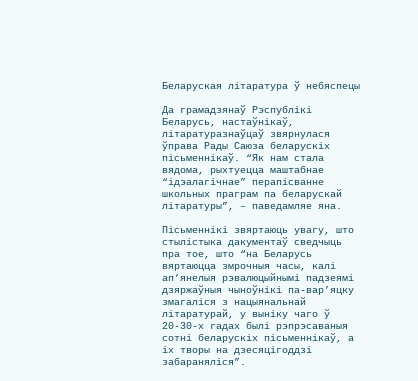Беларуская літаратура ў небяспецы

Да грамадзянаў Рэспублікі Беларусь, настаўнікаў, літаратуразнаўцаў звярнулася ўправа Рады Саюза беларускіх пісьменнікаў. “Як нам стала вядома, рыхтуецца маштабнае “ідэалагічнае” перапісванне школьных праграм па беларускай літаратуры”, – паведамляе яна.

Пісьменнікі звяртаюць увагу, што стылістыка дакументаў сведчыць пра тое, што “на Беларусь вяртаюцца змрочныя часы, калі ап’янелыя рэвалюцыйнымі падзеямі дзяржаўныя чыноўнікі па-вар’яцку змагаліся з нацыянальнай літаратурай, у выніку чаго ў 20-30-х гадах былі рэпрэсаваныя сотні беларускіх пісьменнікаў, а іх творы на дзесяцігоддзі забараняліся”.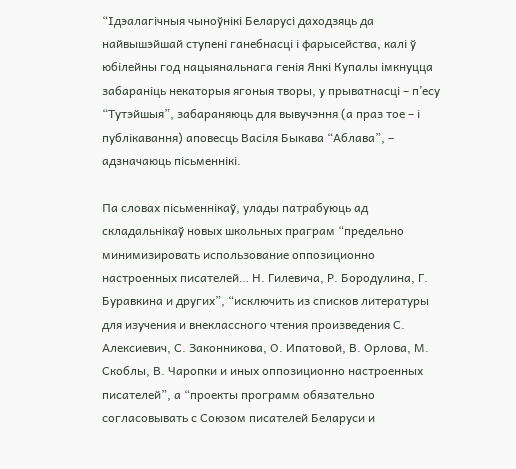“Ідэалагічныя чыноўнікі Беларусі даходзяць да найвышэйшай ступені ганебнасці і фарысейства, калі ў юбілейны год нацыянальнага генія Янкі Купалы імкнуцца забараніць некаторыя ягоныя творы, у прыватнасці – п’есу “Тутэйшыя”, забараняюць для вывучэння (а праз тое – і публікавання) аповесць Васіля Быкава “Аблава”, – адзначаюць пісьменнікі.

Па словах пісьменнікаў, улады патрабуюць ад складальнікаў новых школьных праграм “предельно минимизировать использование оппозиционно настроенных писателей… Н. Гилевича, Р. Бородулина, Г. Буравкина и других”, “исключить из списков литературы для изучения и внеклассного чтения произведения С. Алексиевич, С. Законникова, О. Ипатовой, В. Орлова, М. Скоблы, В. Чаропки и иных оппозиционно настроенных писателей”, а “проекты программ обязательно согласовывать с Союзом писателей Беларуси и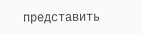представить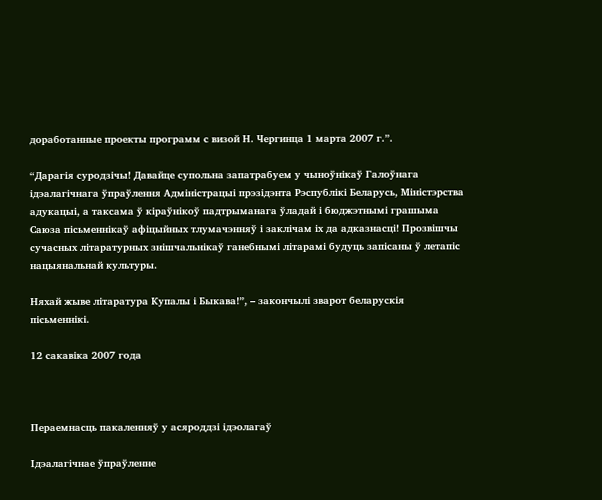доработанные проекты программ с визой Н. Чергинца 1 марта 2007 г.”.

“Дарагія суродзічы! Давайце супольна запатрабуем у чыноўнікаў Галоўнага ідэалагічнага ўпраўлення Адміністрацыі прэзідэнта Рэспублікі Беларусь, Міністэрства адукацыі, а таксама ў кіраўнікоў падтрыманага ўладай і бюджэтнымі грашыма Саюза пісьменнікаў афіцыйных тлумачэнняў і заклічам іх да адказнасці! Прозвішчы сучасных літаратурных знішчальнікаў ганебнымі літарамі будуць запісаны ў летапіс нацыянальнай культуры.

Няхай жыве літаратура Купалы і Быкава!”, – закончылі зварот беларускія пісьменнікі.

12 сакавіка 2007 года



Пераемнасць пакаленняў у асяроддзі ідэолагаў

Ідэалагічнае ўпраўленне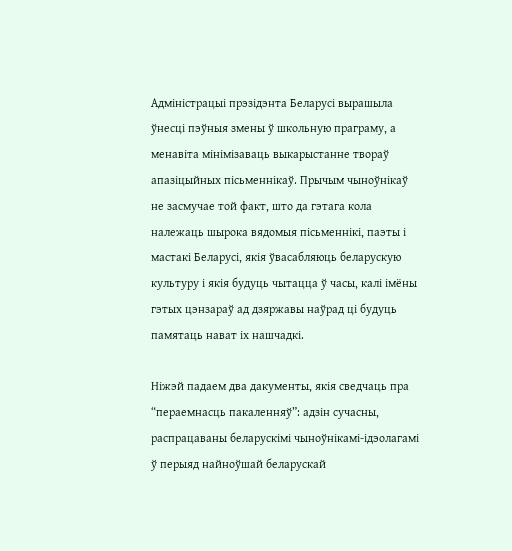Адміністрацыі прэзідэнта Беларусі вырашыла ўнесці пэўныя змены ў школьную праграму, а менавіта мінімізаваць выкарыстанне твораў апазіцыйных пісьменнікаў. Прычым чыноўнікаў не засмучае той факт, што да гэтага кола належаць шырока вядомыя пісьменнікі, паэты і мастакі Беларусі, якія ўвасабляюць беларускую культуру і якія будуць чытацца ў часы, калі імёны гэтых цэнзараў ад дзяржавы наўрад ці будуць памятаць нават іх нашчадкі.

Ніжэй падаем два дакументы, якія сведчаць пра “пераемнасць пакаленняў”: адзін сучасны, распрацаваны беларускімі чыноўнікамі-ідэолагамі ў перыяд найноўшай беларускай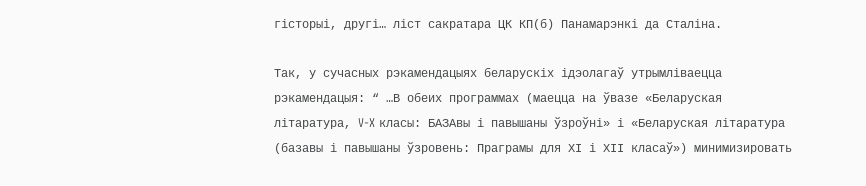гісторыі, другі… ліст сакратара ЦК КП(б) Панамарэнкі да Сталіна.

Так, у сучасных рэкамендацыях беларускіх ідэолагаў утрымліваецца рэкамендацыя: “ …В обеих программах (маецца на ўвазе «Беларуская літаратура, V-X класы: БАЗАвы і павышаны ўзроўні» і «Беларуская літаратура (базавы і павышаны ўзровень: Праграмы для ХІ і ХІІ класаў») минимизировать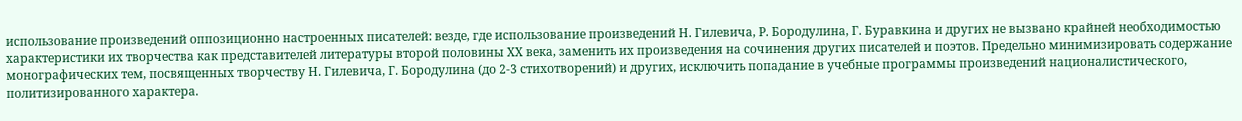использование произведений оппозиционно настроенных писателей: везде, где использование произведений Н. Гилевича, Р. Бородулина, Г. Буравкина и других не вызвано крайней необходимостью характеристики их творчества как представителей литературы второй половины ХХ века, заменить их произведения на сочинения других писателей и поэтов. Предельно минимизировать содержание монографических тем, посвященных творчеству Н. Гилевича, Г. Бородулина (до 2-3 стихотворений) и других, исключить попадание в учебные программы произведений националистического, политизированного характера.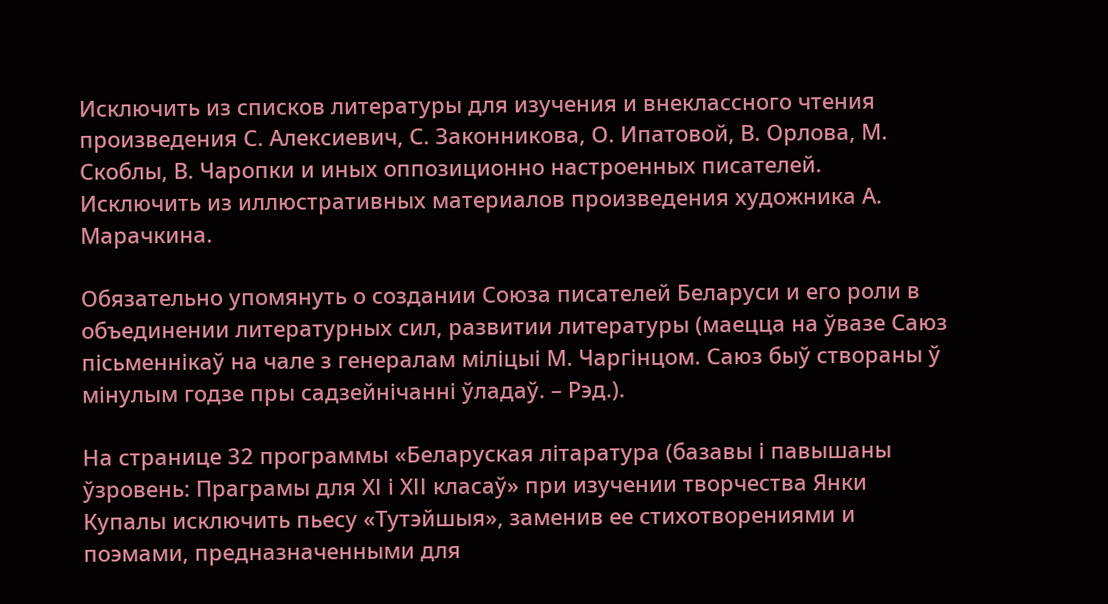Исключить из списков литературы для изучения и внеклассного чтения произведения С. Алексиевич, С. Законникова, О. Ипатовой, В. Орлова, М. Скоблы, В. Чаропки и иных оппозиционно настроенных писателей. Исключить из иллюстративных материалов произведения художника А. Марачкина.

Обязательно упомянуть о создании Союза писателей Беларуси и его роли в объединении литературных сил, развитии литературы (маецца на ўвазе Саюз пісьменнікаў на чале з генералам міліцыі М. Чаргінцом. Саюз быў створаны ў мінулым годзе пры садзейнічанні ўладаў. – Рэд.).

На странице 32 программы «Беларуская літаратура (базавы і павышаны ўзровень: Праграмы для ХІ і ХІІ класаў» при изучении творчества Янки Купалы исключить пьесу «Тутэйшыя», заменив ее стихотворениями и поэмами, предназначенными для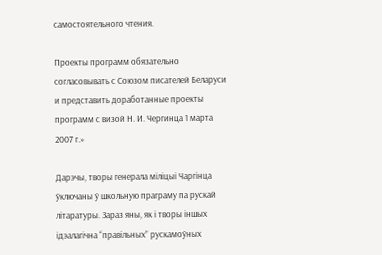самостоятельного чтения.

Проекты программ обязательно согласовывать с Союзом писателей Беларуси и представить доработанные проекты программ с визой Н. И. Чергинца 1 марта 2007 г.»

Дарэчы, творы генерала міліцыі Чаргінца ўключаны ў школьную праграму па рускай літаратуры. Зараз яны, як і творы іншых ідэалагічна “правільных” рускамоўных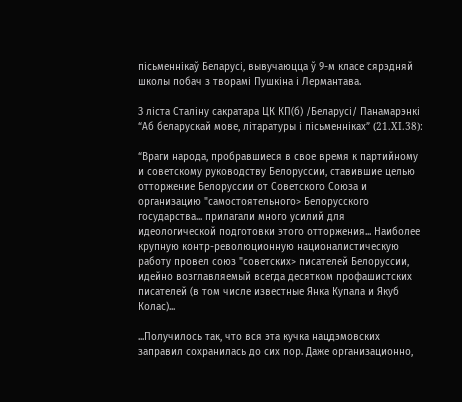пісьменнікаў Беларусі, вывучаюцца ў 9-м класе сярэдняй школы побач з творамі Пушкіна і Лермантава.

З ліста Сталіну сакратара ЦК КП(б) /Беларусі/ Панамарэнкі “Аб беларускай мове, літаратуры і пісьменніках” (21.XI.38):

“Враги народа, пробравшиеся в свое время к партийному и советскому руководству Белоруссии, ставившие целью отторжение Белоруссии от Советского Союза и организацию "самостоятельного> Белорусского государства... прилагали много усилий для идеологической подготовки этого отторжения... Наиболее крупную контр-революционную националистическую работу провел союз "советских> писателей Белоруссии, идейно возглавляемый всегда десятком профашистских писателей (в том числе известные Янка Купала и Якуб Колас)...

...Получилось так, что вся эта кучка нацдэмовских заправил сохранилась до сих пор. Даже организационно,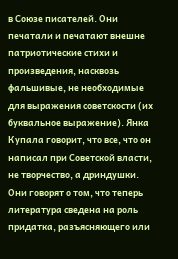в Союзе писателей. Они печатали и печатают внешне патриотические стихи и произведения, насквозь фальшивые, не необходимые для выражения советскости (их буквальное выражение). Янка Купала говорит, что все, что он написал при Советской власти, не творчество, а дриндушки. Они говорят о том, что теперь литература сведена на роль придатка, разъясняющего или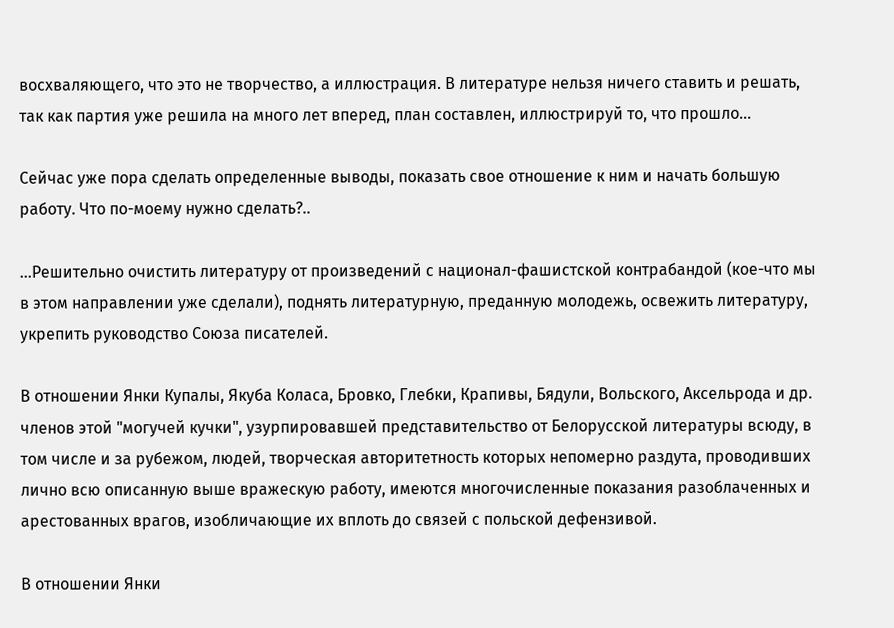восхваляющего, что это не творчество, а иллюстрация. В литературе нельзя ничего ставить и решать, так как партия уже решила на много лет вперед, план составлен, иллюстрируй то, что прошло...

Сейчас уже пора сделать определенные выводы, показать свое отношение к ним и начать большую работу. Что по-моему нужно сделать?..

...Решительно очистить литературу от произведений с национал-фашистской контрабандой (кое-что мы в этом направлении уже сделали), поднять литературную, преданную молодежь, освежить литературу, укрепить руководство Союза писателей.

В отношении Янки Купалы, Якуба Коласа, Бровко, Глебки, Крапивы, Бядули, Вольского, Аксельрода и др. членов этой "могучей кучки", узурпировавшей представительство от Белорусской литературы всюду, в том числе и за рубежом, людей, творческая авторитетность которых непомерно раздута, проводивших лично всю описанную выше вражескую работу, имеются многочисленные показания разоблаченных и арестованных врагов, изобличающие их вплоть до связей с польской дефензивой.

В отношении Янки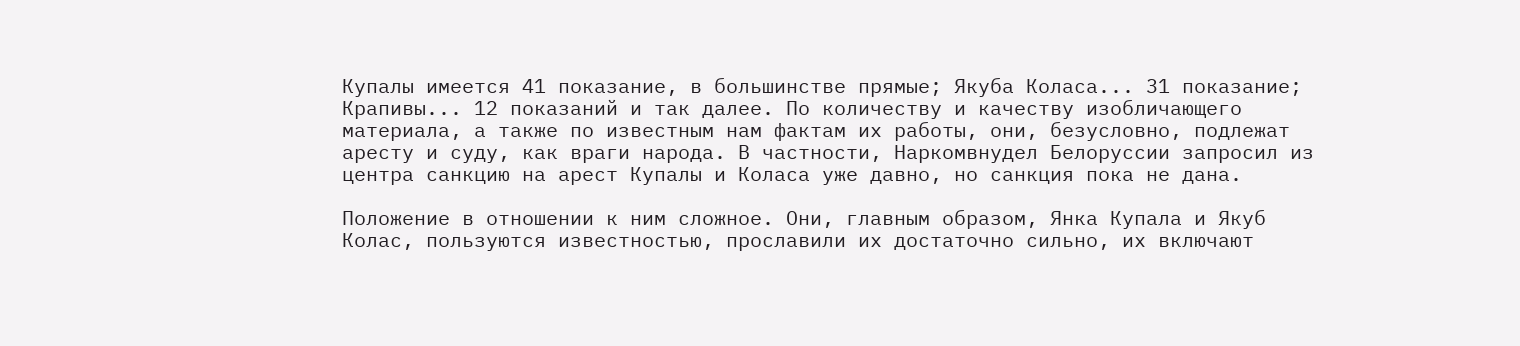Купалы имеется 41 показание, в большинстве прямые; Якуба Коласа... 31 показание; Крапивы... 12 показаний и так далее. По количеству и качеству изобличающего материала, а также по известным нам фактам их работы, они, безусловно, подлежат аресту и суду, как враги народа. В частности, Наркомвнудел Белоруссии запросил из центра санкцию на арест Купалы и Коласа уже давно, но санкция пока не дана.

Положение в отношении к ним сложное. Они, главным образом, Янка Купала и Якуб Колас, пользуются известностью, прославили их достаточно сильно, их включают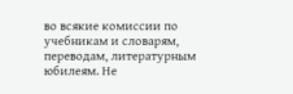во всякие комиссии по учебникам и словарям, переводам, литературным юбилеям. Не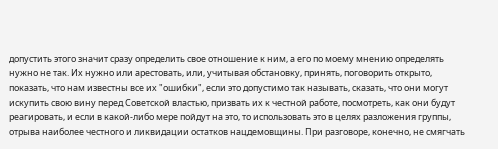допустить этого значит сразу определить свое отношение к ним, а его по моему мнению определять нужно не так. Их нужно или арестовать, или, учитывая обстановку, принять, поговорить открыто, показать, что нам известны все их "ошибки", если это допустимо так называть, сказать, что они могут искупить свою вину перед Советской властью, призвать их к честной работе, посмотреть, как они будут реагировать, и если в какой-либо мере пойдут на это, то использовать это в целях разложения группы, отрыва наиболее честного и ликвидации остатков нацдемовщины. При разговоре, конечно, не смягчать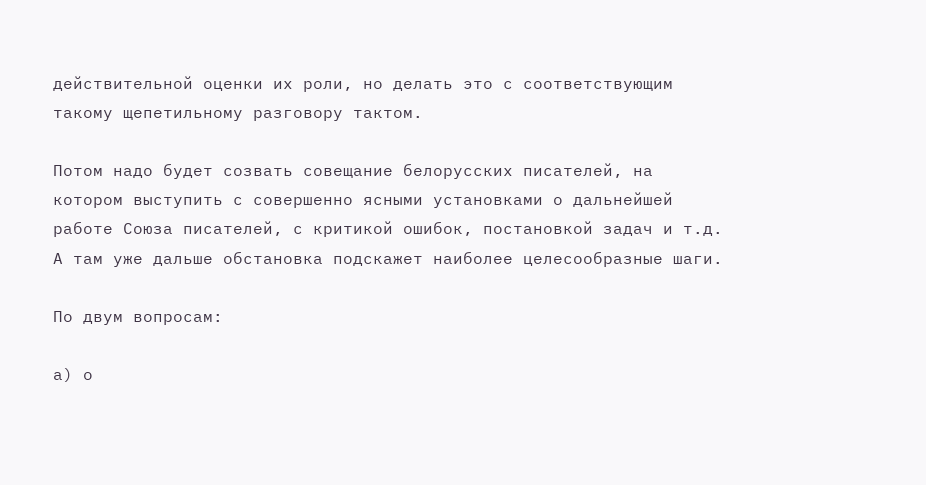действительной оценки их роли, но делать это с соответствующим такому щепетильному разговору тактом.

Потом надо будет созвать совещание белорусских писателей, на котором выступить с совершенно ясными установками о дальнейшей работе Союза писателей, с критикой ошибок, постановкой задач и т.д. А там уже дальше обстановка подскажет наиболее целесообразные шаги.

По двум вопросам:

а) о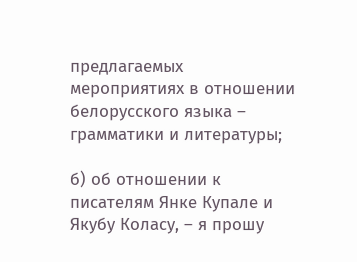предлагаемых мероприятиях в отношении белорусского языка – грамматики и литературы;

б) об отношении к писателям Янке Купале и Якубу Коласу, – я прошу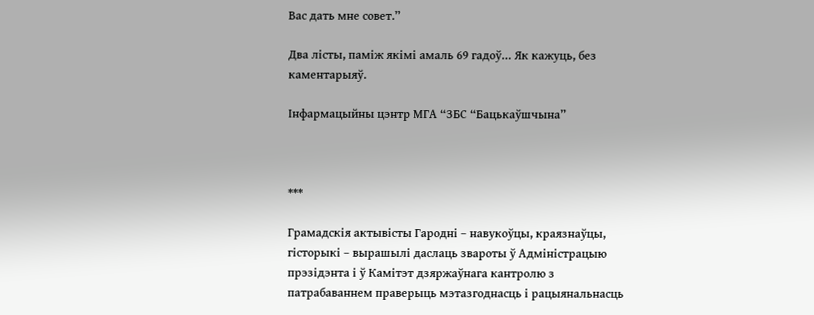Вас дать мне совет.”

Два лісты, паміж якімі амаль 69 гадоў… Як кажуць, без каментарыяў.

Інфармацыйны цэнтр МГА “ЗБС “Бацькаўшчына”



***

Грамадскія актывісты Гародні – навукоўцы, краязнаўцы, гісторыкі – вырашылі даслаць звароты ў Адміністрацыю прэзідэнта і ў Камітэт дзяржаўнага кантролю з патрабаваннем праверыць мэтазгоднасць і рацыянальнасць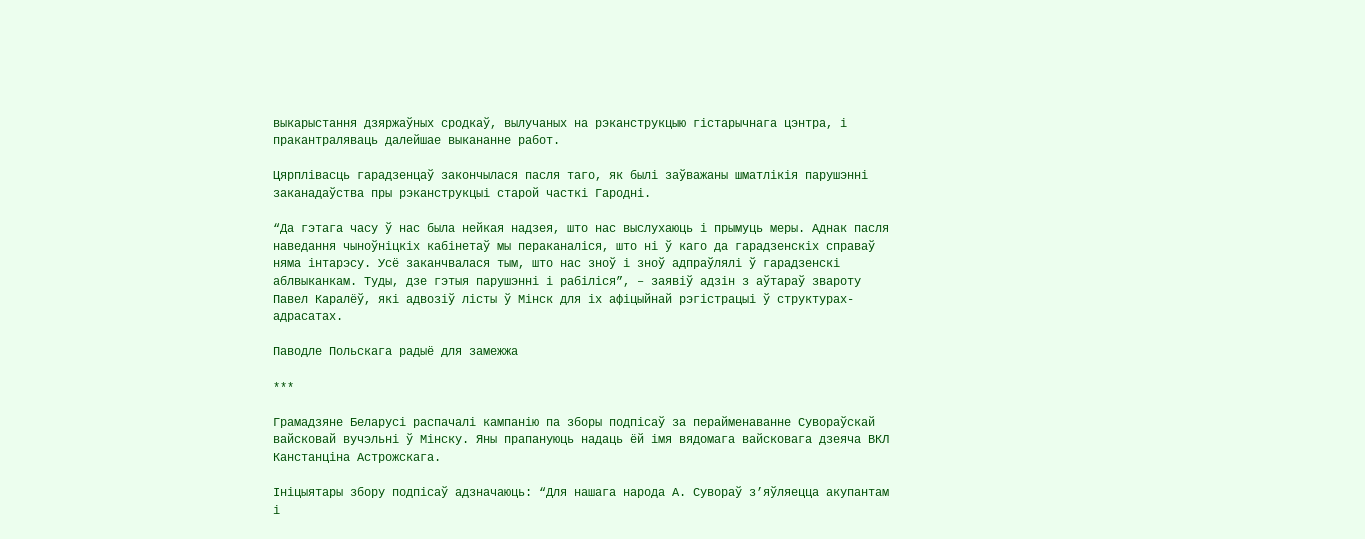выкарыстання дзяржаўных сродкаў, вылучаных на рэканструкцыю гістарычнага цэнтра, і пракантраляваць далейшае выкананне работ.

Цярплівасць гарадзенцаў закончылася пасля таго, як былі заўважаны шматлікія парушэнні заканадаўства пры рэканструкцыі старой часткі Гародні.

“Да гэтага часу ў нас была нейкая надзея, што нас выслухаюць і прымуць меры. Аднак пасля наведання чыноўніцкіх кабінетаў мы пераканаліся, што ні ў каго да гарадзенскіх справаў няма інтарэсу. Усё заканчвалася тым, што нас зноў і зноў адпраўлялі ў гарадзенскі аблвыканкам. Туды, дзе гэтыя парушэнні і рабіліся”, – заявіў адзін з аўтараў звароту Павел Каралёў, які адвозіў лісты ў Мінск для іх афіцыйнай рэгістрацыі ў структурах-адрасатах.

Паводле Польскага радыё для замежжа

***

Грамадзяне Беларусі распачалі кампанію па зборы подпісаў за перайменаванне Сувораўскай вайсковай вучэльні ў Мінску. Яны прапануюць надаць ёй імя вядомага вайсковага дзеяча ВКЛ Канстанціна Астрожскага.

Ініцыятары збору подпісаў адзначаюць: “Для нашага народа А. Сувораў з’яўляецца акупантам і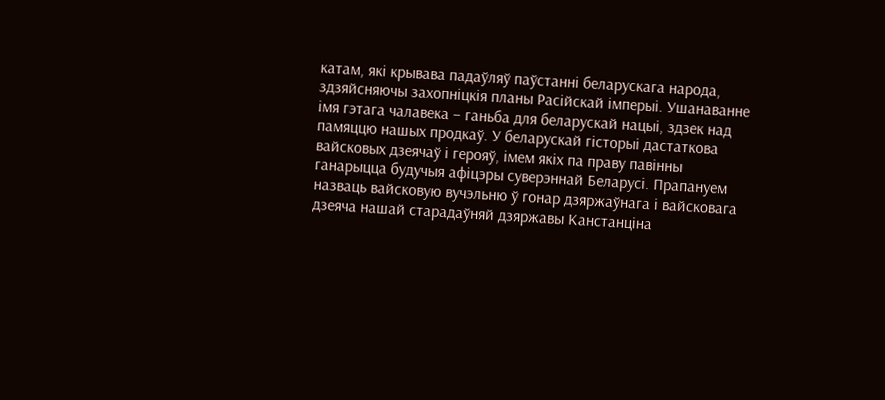катам, які крывава падаўляў паўстанні беларускага народа, здзяйсняючы захопніцкія планы Расійскай імперыі. Ушанаванне імя гэтага чалавека – ганьба для беларускай нацыі, здзек над памяццю нашых продкаў. У беларускай гісторыі дастаткова вайсковых дзеячаў і герояў, імем якіх па праву павінны ганарыцца будучыя афіцэры суверэннай Беларусі. Прапануем назваць вайсковую вучэльню ў гонар дзяржаўнага і вайсковага дзеяча нашай старадаўняй дзяржавы Канстанціна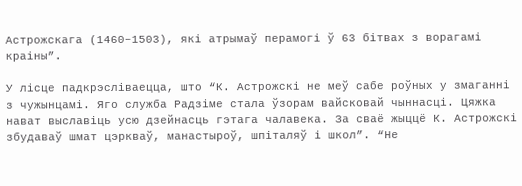Астрожскага (1460–1503), які атрымаў перамогі ў 63 бітвах з ворагамі краіны”.

У лісце падкрэсліваецца, што “К. Астрожскі не меў сабе роўных у змаганні з чужынцамі. Яго служба Радзіме стала ўзорам вайсковай чыннасці. Цяжка нават выславіць усю дзейнасць гэтага чалавека. За сваё жыццё К. Астрожскі збудаваў шмат цэркваў, манастыроў, шпіталяў і школ”. “Не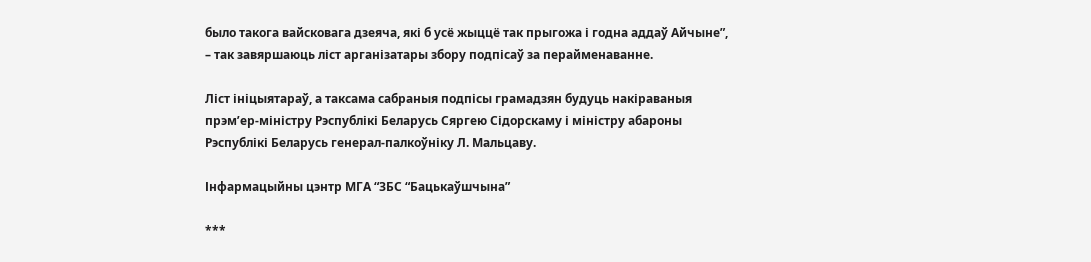было такога вайсковага дзеяча, які б усё жыццё так прыгожа і годна аддаў Айчыне”, – так завяршаюць ліст арганізатары збору подпісаў за перайменаванне.

Ліст ініцыятараў, а таксама сабраныя подпісы грамадзян будуць накіраваныя прэм’ер-міністру Рэспублікі Беларусь Сяргею Сідорскаму і міністру абароны Рэспублікі Беларусь генерал-палкоўніку Л. Мальцаву.

Інфармацыйны цэнтр МГА “ЗБС “Бацькаўшчына”

***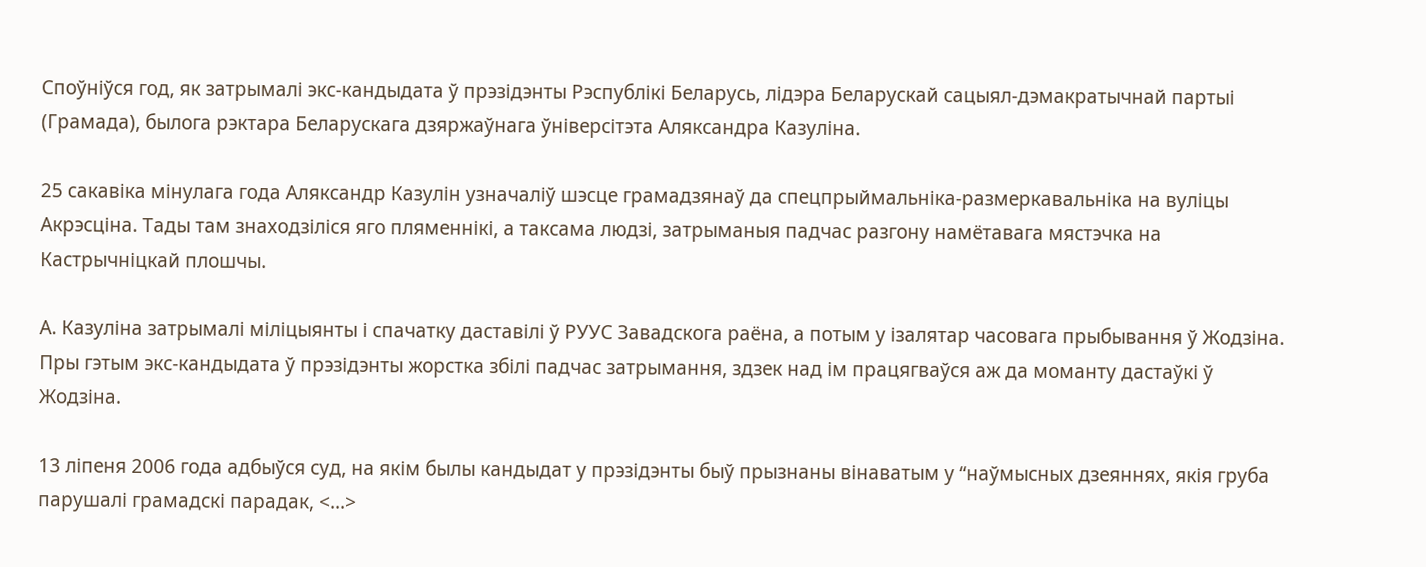Споўніўся год, як затрымалі экс-кандыдата ў прэзідэнты Рэспублікі Беларусь, лідэра Беларускай сацыял-дэмакратычнай партыі (Грамада), былога рэктара Беларускага дзяржаўнага ўніверсітэта Аляксандра Казуліна.

25 сакавіка мінулага года Аляксандр Казулін узначаліў шэсце грамадзянаў да спецпрыймальніка-размеркавальніка на вуліцы Акрэсціна. Тады там знаходзіліся яго пляменнікі, а таксама людзі, затрыманыя падчас разгону намётавага мястэчка на Кастрычніцкай плошчы.

А. Казуліна затрымалі міліцыянты і спачатку даставілі ў РУУС Завадскога раёна, а потым у ізалятар часовага прыбывання ў Жодзіна. Пры гэтым экс-кандыдата ў прэзідэнты жорстка збілі падчас затрымання, здзек над ім працягваўся аж да моманту дастаўкі ў Жодзіна.

13 ліпеня 2006 года адбыўся суд, на якім былы кандыдат у прэзідэнты быў прызнаны вінаватым у “наўмысных дзеяннях, якія груба парушалі грамадскі парадак, <...>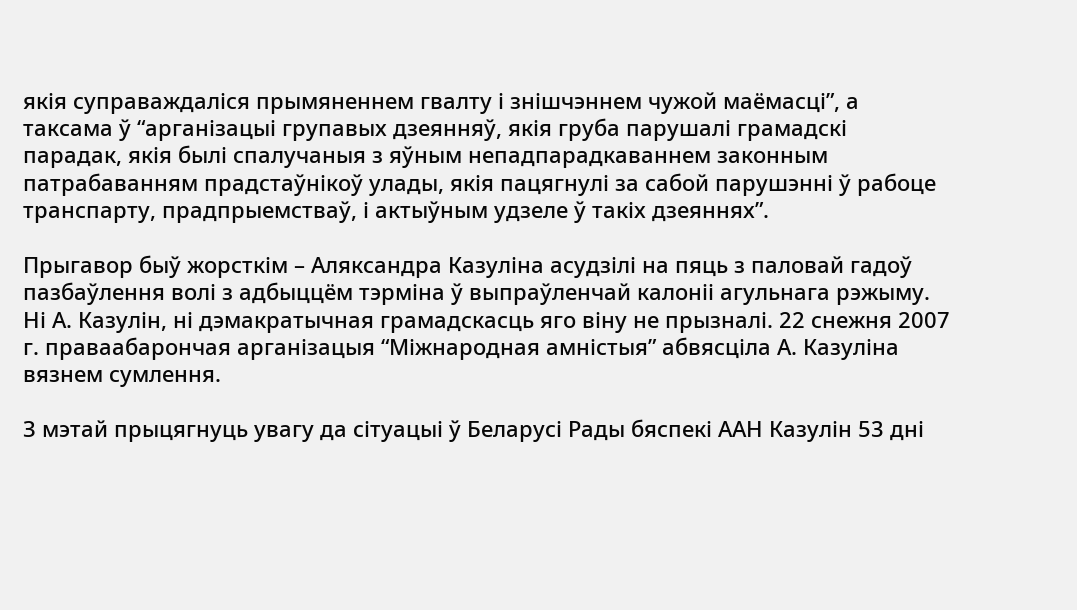якія суправаждаліся прымяненнем гвалту і знішчэннем чужой маёмасці”, а таксама ў “арганізацыі групавых дзеянняў, якія груба парушалі грамадскі парадак, якія былі спалучаныя з яўным непадпарадкаваннем законным патрабаванням прадстаўнікоў улады, якія пацягнулі за сабой парушэнні ў рабоце транспарту, прадпрыемстваў, і актыўным удзеле ў такіх дзеяннях”.

Прыгавор быў жорсткім – Аляксандра Казуліна асудзілі на пяць з паловай гадоў пазбаўлення волі з адбыццём тэрміна ў выпраўленчай калоніі агульнага рэжыму. Ні А. Казулін, ні дэмакратычная грамадскасць яго віну не прызналі. 22 снежня 2007 г. праваабарончая арганізацыя “Міжнародная амністыя” абвясціла А. Казуліна вязнем сумлення.

З мэтай прыцягнуць увагу да сітуацыі ў Беларусі Рады бяспекі ААН Казулін 53 дні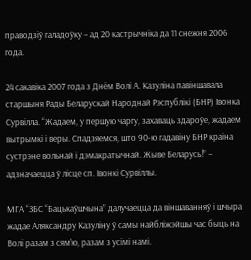праводзіў галадоўку – ад 20 кастрычніка да 11 снежня 2006 года.

24 сакавіка 2007 года з Днём Волі А. Казуліна павіншавала старшыня Рады Беларускай Народнай Рэспублікі (БНР) Івонка Сурвілла. “Жадаем, у першую чаргу, захаваць здароўе, жадаем вытрымкі і веры. Спадзяемся, што 90-ю гадавіну БНР краіна сустрэне вольнай і дэмакратычнай. Жыве Беларусь!” – адзначаецца ў лісце сп. Івонкі Сурвіллы.

МГА “ЗБС “Бацькаўшчына” далучаецца да віншаванняў і шчыра жадае Аляксандру Казуліну ў самы найбліжэйшы час быць на Волі разам з сям’ю, разам з усімі намі.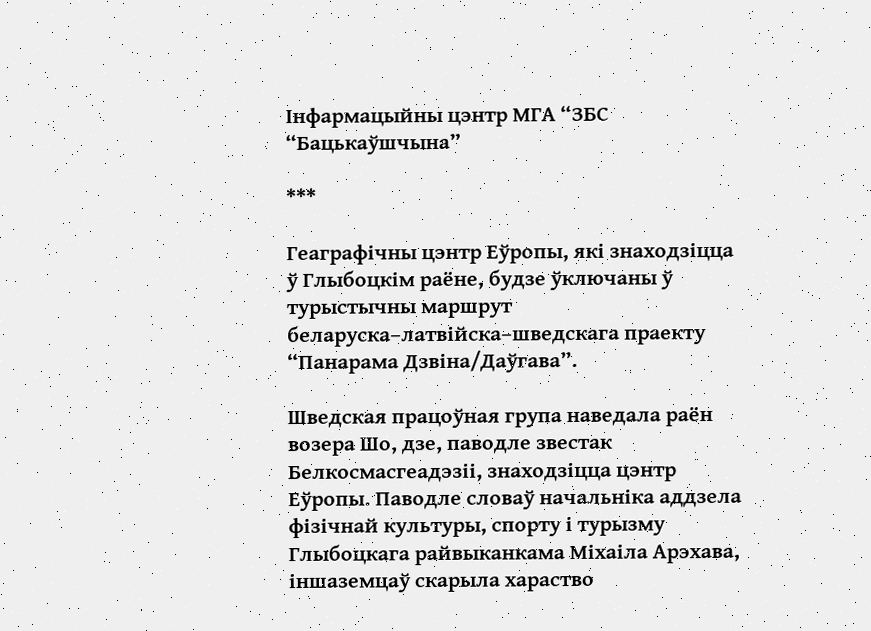Інфармацыйны цэнтр МГА “ЗБС “Бацькаўшчына”

***

Геаграфічны цэнтр Еўропы, які знаходзіцца ў Глыбоцкім раёне, будзе ўключаны ў турыстычны маршрут беларуска–латвійска–шведскага праекту “Панарама Дзвіна/Даўгава”.

Шведская працоўная група наведала раён возера Шо, дзе, паводле звестак Белкосмасгеадэзіі, знаходзіцца цэнтр Еўропы. Паводле словаў начальніка аддзела фізічнай культуры, спорту і турызму Глыбоцкага райвыканкама Міхаіла Арэхава, іншаземцаў скарыла хараство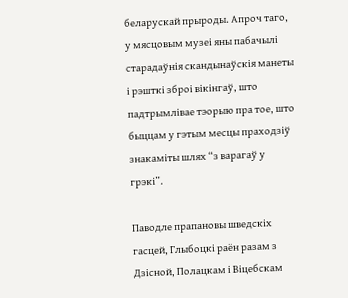беларускай прыроды. Апроч таго, у мясцовым музеі яны пабачылі старадаўнія скандынаўскія манеты і рэшткі зброі вікінгаў, што падтрымлівае тэорыю пра тое, што быццам у гэтым месцы праходзіў знакаміты шлях “з варагаў у грэкі”.

Паводле прапановы шведскіх гасцей, Глыбоцкі раён разам з Дзісной, Полацкам і Віцебскам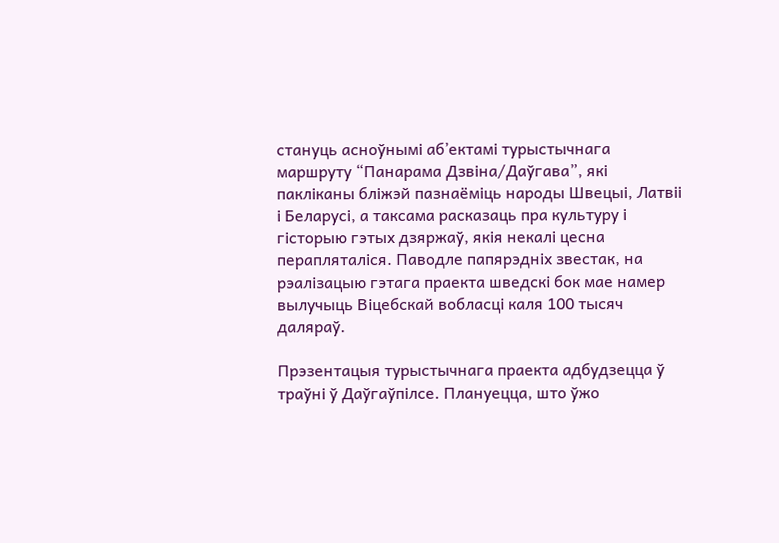стануць асноўнымі аб’ектамі турыстычнага маршруту “Панарама Дзвіна/Даўгава”, які пакліканы бліжэй пазнаёміць народы Швецыі, Латвіі і Беларусі, а таксама расказаць пра культуру і гісторыю гэтых дзяржаў, якія некалі цесна перапляталіся. Паводле папярэдніх звестак, на рэалізацыю гэтага праекта шведскі бок мае намер вылучыць Віцебскай вобласці каля 100 тысяч даляраў.

Прэзентацыя турыстычнага праекта адбудзецца ў траўні ў Даўгаўпілсе. Плануецца, што ўжо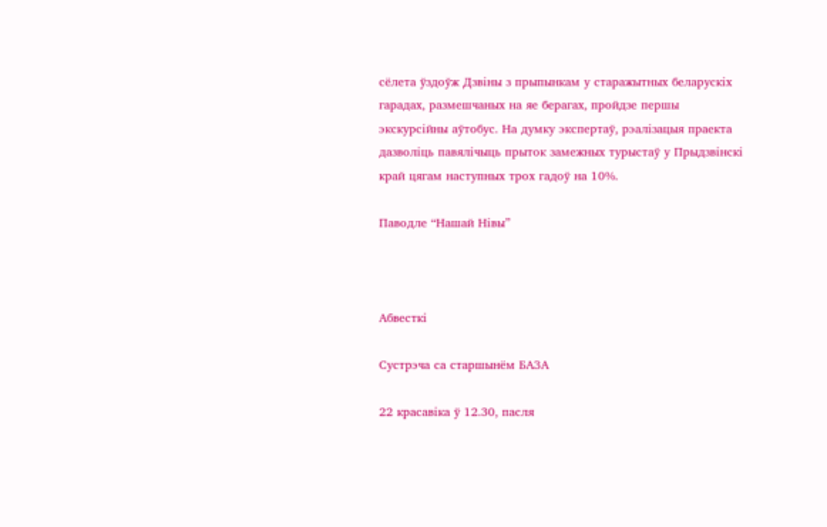сёлета ўздоўж Дзвіны з прыпынкам у старажытных беларускіх гарадах, размешчаных на яе берагах, пройдзе першы экскурсійны аўтобус. На думку экспертаў, рэалізацыя праекта дазволіць павялічыць прыток замежных турыстаў у Прыдзвінскі край цягам наступных трох гадоў на 10%.

Паводле “Нашай Нівы”



Абвесткі

Сустрэча са старшынём БАЗА

22 красавіка ў 12.30, пасля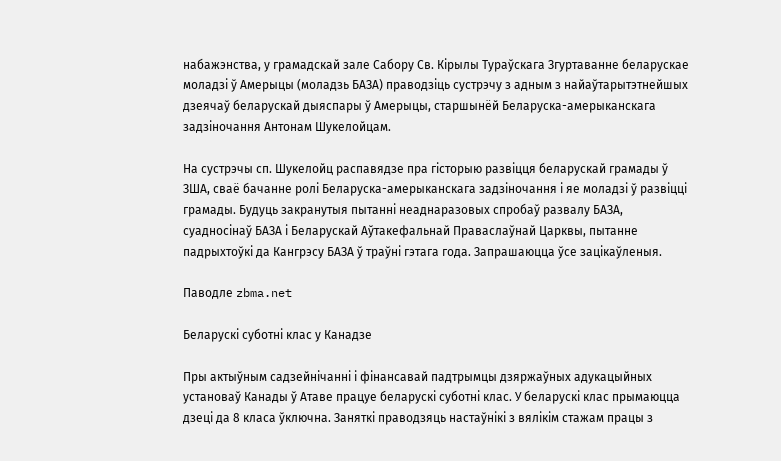набажэнства, у грамадскай зале Сабору Св. Кірылы Тураўскага Згуртаванне беларускае моладзі ў Амерыцы (моладзь БАЗА) праводзіць сустрэчу з адным з найаўтарытэтнейшых дзеячаў беларускай дыяспары ў Амерыцы, старшынёй Беларуска-амерыканскага задзіночання Антонам Шукелойцам.

На сустрэчы сп. Шукелойц распавядзе пра гісторыю развіцця беларускай грамады ў ЗША, сваё бачанне ролі Беларуска-амерыканскага задзіночання і яе моладзі ў развіцці грамады. Будуць закранутыя пытанні неаднаразовых спробаў развалу БАЗА, суадносінаў БАЗА і Беларускай Аўтакефальнай Праваслаўнай Царквы, пытанне падрыхтоўкі да Кангрэсу БАЗА ў траўні гэтага года. Запрашаюцца ўсе зацікаўленыя.

Паводле zbma.net

Беларускі суботні клас у Канадзе

Пры актыўным садзейнічанні і фінансавай падтрымцы дзяржаўных адукацыйных установаў Канады ў Атаве працуе беларускі суботні клас. У беларускі клас прымаюцца дзеці да 8 класа ўключна. Заняткі праводзяць настаўнікі з вялікім стажам працы з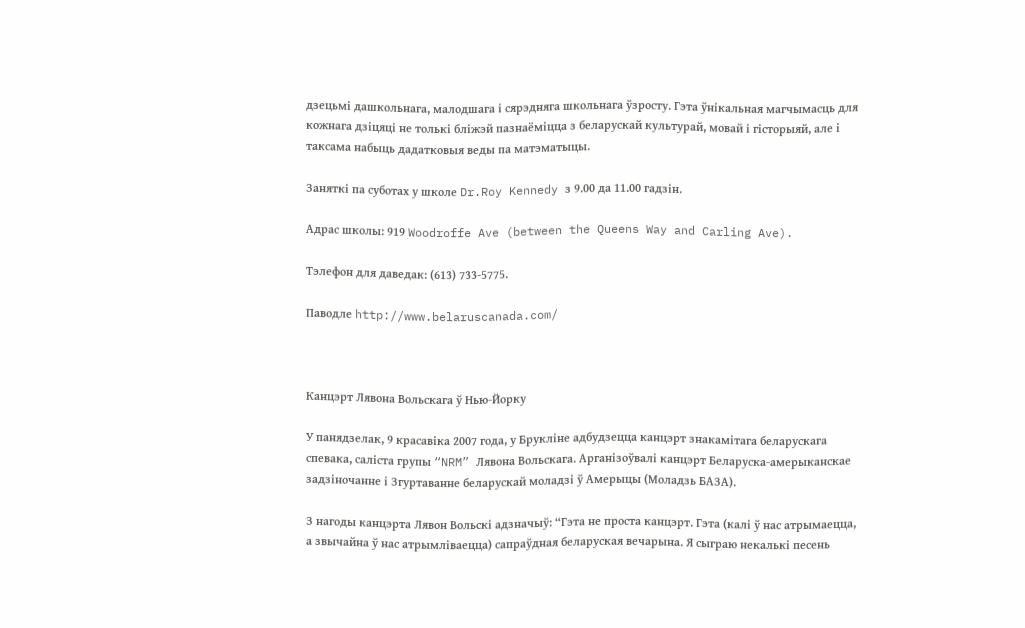дзецьмі дашкольнага, малодшага і сярэдняга школьнага ўзросту. Гэта ўнікальная магчымасць для кожнага дзіцяці не толькі бліжэй пазнаёміцца з беларускай культурай, мовай і гісторыяй, але і таксама набыць дадатковыя веды па матэматыцы.

Заняткі па суботах у школе Dr.Roy Kennedy з 9.00 да 11.00 гадзін.

Адрас школы: 919 Woodroffe Ave (between the Queens Way and Carling Ave).

Тэлефон для даведак: (613) 733-5775.

Паводле http://www.belaruscanada.com/



Канцэрт Лявона Вольскага ў Нью-Йорку

У панядзелак, 9 красавіка 2007 года, у Брукліне адбудзецца канцэрт знакамітага беларускага спевака, саліста групы “NRM” Лявона Вольскага. Арганізоўвалі канцэрт Беларуска-амерыканскае задзіночанне і Згуртаванне беларускай моладзі ў Амерыцы (Моладзь БАЗА).

З нагоды канцэрта Лявон Вольскі адзначыў: “Гэта не проста канцэрт. Гэта (калі ў нас атрымаецца, а звычайна ў нас атрымліваецца) сапраўдная беларуская вечарына. Я сыграю некалькі песень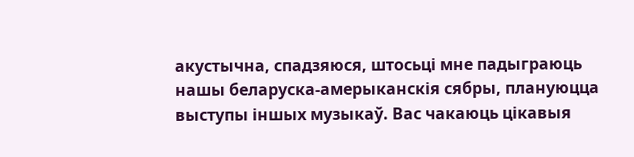акустычна, спадзяюся, штосьці мне падыграюць нашы беларуска-амерыканскія сябры, плануюцца выступы іншых музыкаў. Вас чакаюць цікавыя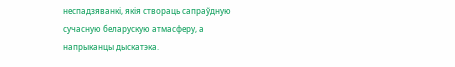неспадзяванкі, якія створаць сапраўдную сучасную беларускую атмасферу, а напрыканцы дыскатэка.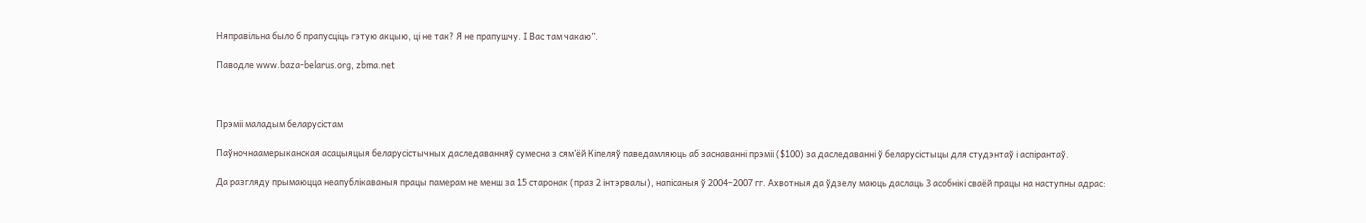Няправільна было б прапусціць гэтую акцыю, ці не так? Я не прапушчу. І Вас там чакаю”.

Паводле www.baza-belarus.org, zbma.net



Прэміі маладым беларусістам

Паўночнаамерыканская асацыяцыя беларусістычных даследаванняў сумесна з сям’ёй Кіпеляў паведамляюць аб заснаванні прэміі ($100) за даследаванні ў беларусістыцы для студэнтаў і аспірантаў.

Да разгляду прымаюцца неапублікаваныя працы памерам не менш за 15 старонак (праз 2 інтэрвалы), напісаныя ў 2004–2007 гг. Ахвотныя да ўдзелу маюць даслаць 3 асобнікі сваёй працы на наступны адрас: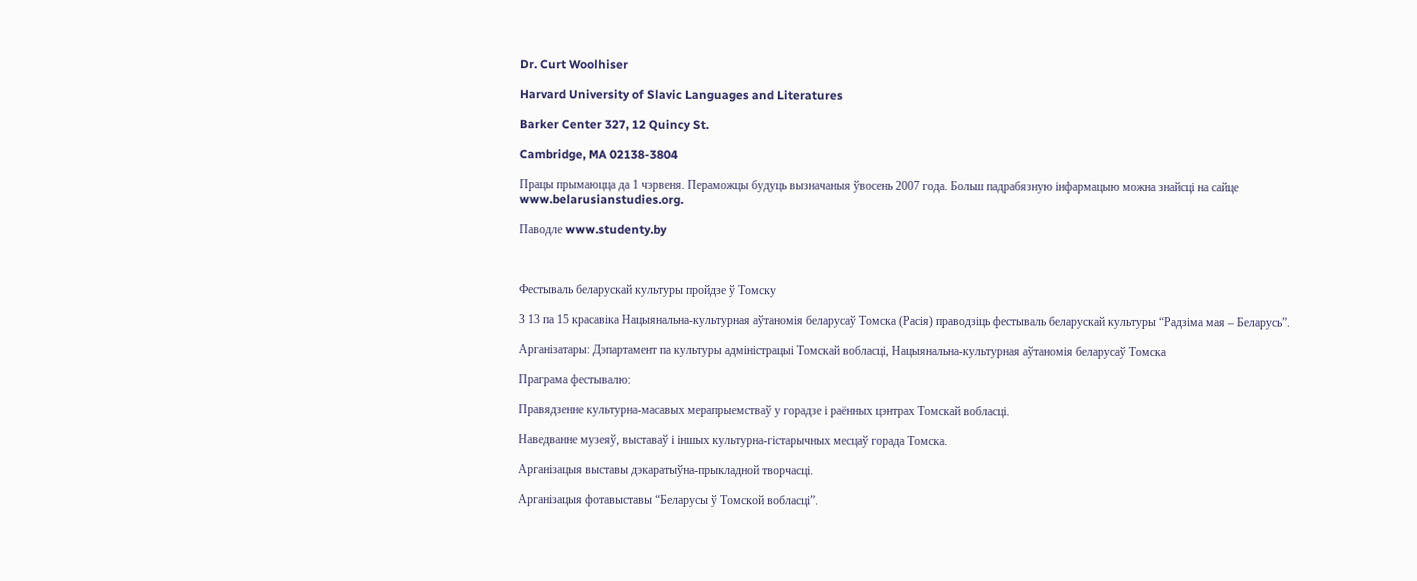Dr. Curt Woolhiser

Harvard University of Slavic Languages and Literatures

Barker Center 327, 12 Quincy St.

Cambridge, MA 02138-3804

Працы прымаюцца да 1 чэрвеня. Пераможцы будуць вызначаныя ўвосень 2007 года. Больш падрабязную інфармацыю можна знайсці на сайце www.belarusianstudies.org.

Паводле www.studenty.by



Фестываль беларускай культуры пройдзе ў Томску

З 13 па 15 красавіка Нацыянальна-культурная аўтаномія беларусаў Томска (Расія) праводзіць фестываль беларускай культуры “Радзiма мая – Беларусь”.

Арганізатары: Дэпартамент па культуры адміністрацыі Томскай вобласці, Нацыянальна-культурная аўтаномія беларусаў Томска

Праграма фестывалю:

Правядзенне культурна-масавых мерапрыемстваў у горадзе і раённых цэнтрах Томскай вобласці.

Наведванне музеяў, выставаў і іншых культурна-гістарычных месцаў горада Томска.

Арганізацыя выставы дэкаратыўна-прыкладной творчасці.

Арганізацыя фотавыставы “Беларусы ў Томской вобласці”.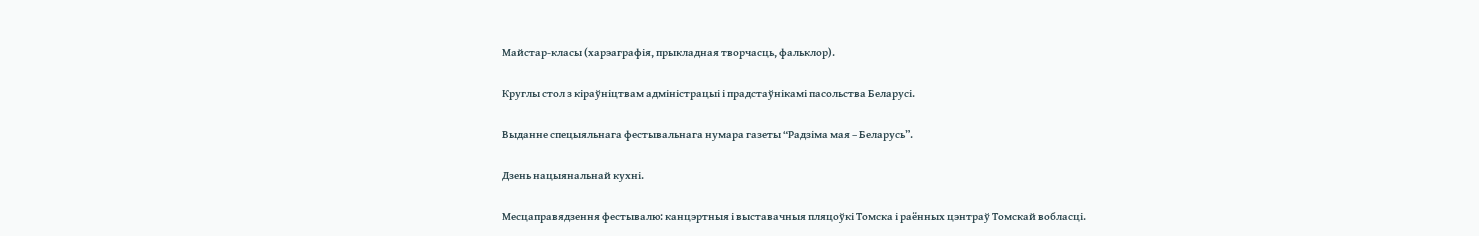Майстар-класы (харэаграфія, прыкладная творчасць, фальклор).

Круглы стол з кіраўніцтвам адміністрацыі і прадстаўнікамі пасольства Беларусі.

Выданне спецыяльнага фестывальнага нумара газеты “Радзiма мая – Беларусь”.

Дзень нацыянальнай кухні.

Месцаправядзення фестывалю: канцэртныя і выставачныя пляцоўкі Томска і раённых цэнтраў Томскай вобласці.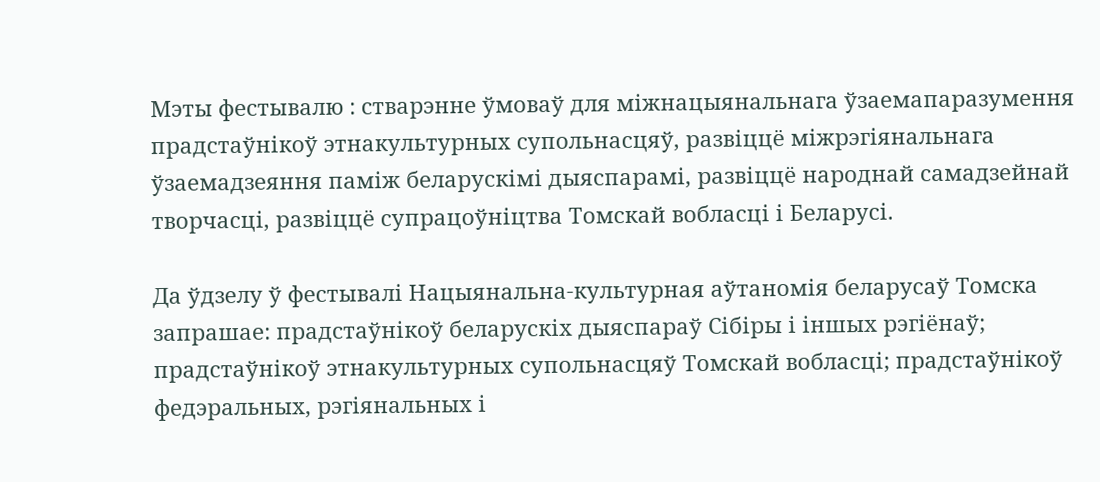Мэты фестывалю : стварэнне ўмоваў для міжнацыянальнага ўзаемапаразумення прадстаўнікоў этнакультурных супольнасцяў, развіццё міжрэгіянальнага ўзаемадзеяння паміж беларускімі дыяспарамі, развіццё народнай самадзейнай творчасці, развіццё супрацоўніцтва Томскай вобласці і Беларусі.

Да ўдзелу ў фестывалі Нацыянальна-культурная аўтаномія беларусаў Томска запрашае: прадстаўнікоў беларускіх дыяспараў Сібіры і іншых рэгіёнаў; прадстаўнікоў этнакультурных супольнасцяў Томскай вобласці; прадстаўнікоў федэральных, рэгіянальных і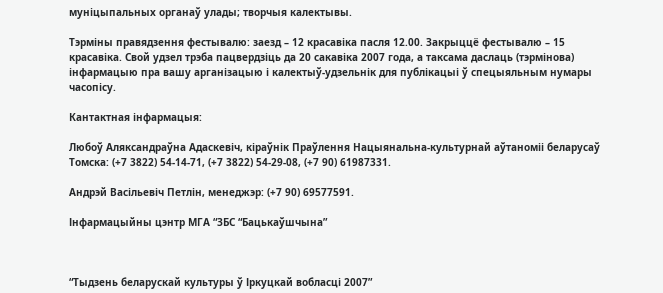муніцыпальных органаў улады; творчыя калектывы.

Тэрміны правядзення фестывалю: заезд – 12 красавіка пасля 12.00. Закрыццё фестывалю – 15 красавіка. Свой удзел трэба пацвердзіць да 20 сакавіка 2007 года, а таксама даслаць (тэрмінова) інфармацыю пра вашу арганізацыю і калектыў-удзельнік для публікацыі ў спецыяльным нумары часопісу.

Кантактная інфармацыя:

Любоў Аляксандраўна Адаскевіч, кіраўнік Праўлення Нацыянальна-культурнай аўтаноміі беларусаў Томска: (+7 3822) 54-14-71, (+7 3822) 54-29-08, (+7 90) 61987331.

Андрэй Васільевіч Петлін, менеджэр: (+7 90) 69577591.

Інфармацыйны цэнтр МГА “ЗБС “Бацькаўшчына”



“Тыдзень беларускай культуры ў Іркуцкай вобласці 2007”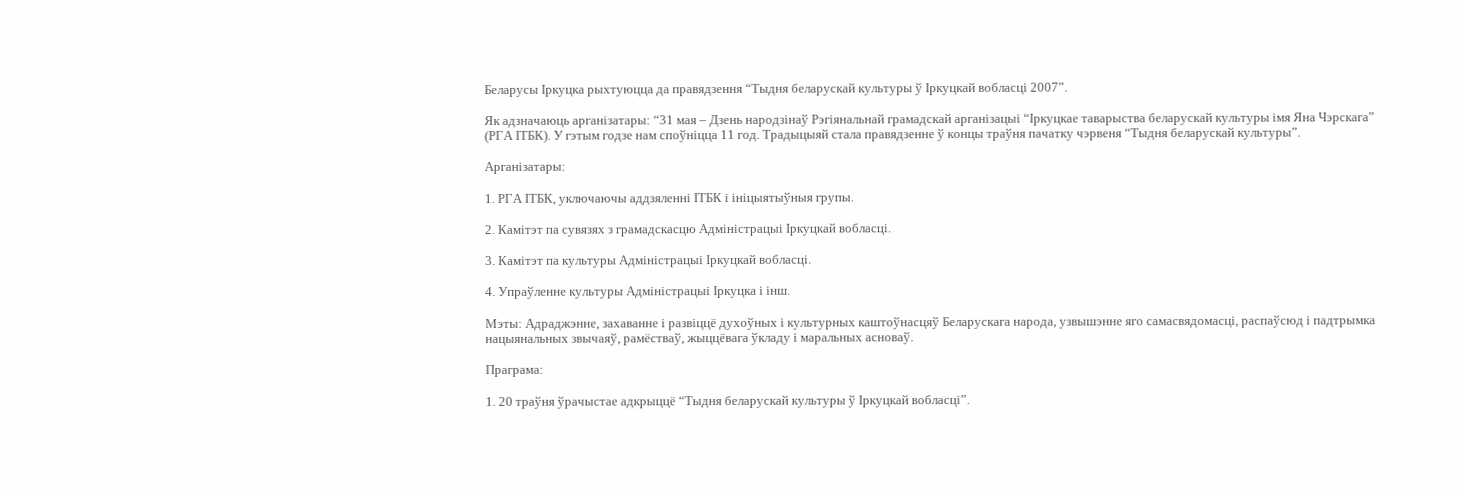Беларусы Іркуцка рыхтуюцца да правядзення “Тыдня беларускай культуры ў Іркуцкай вобласці 2007”.

Як адзначаюць арганізатары: “31 мая – Дзень народзінаў Рэгіянальнай грамадскай арганізацыі “Іркуцкае таварыства беларускай культуры імя Яна Чэрскага” (РГА ІТБК). У гэтым годзе нам споўніцца 11 год. Традыцыяй стала правядзенне ў концы траўня пачатку чэрвеня “Тыдня беларускай культуры”.

Арганізатары:

1. РГА ІТБК, уключаючы аддзяленні ІТБК і ініцыятыўныя групы.

2. Камітэт па сувязях з грамадскасцю Адміністрацыі Іркуцкай вобласці.

3. Камітэт па культуры Адміністрацыі Іркуцкай вобласці.

4. Упраўленне культуры Адміністрацыі Іркуцка і інш.

Мэты: Адраджэнне, захаванне і развіццё духоўных і культурных каштоўнасцяў Беларускага народа, узвышэнне яго самасвядомасці, распаўсюд і падтрымка нацыянальных звычаяў, рамёстваў, жыццёвага ўкладу і маральных асноваў.

Праграма:

1. 20 траўня ўрачыстае адкрыццё “Тыдня беларускай культуры ў Іркуцкай вобласці”.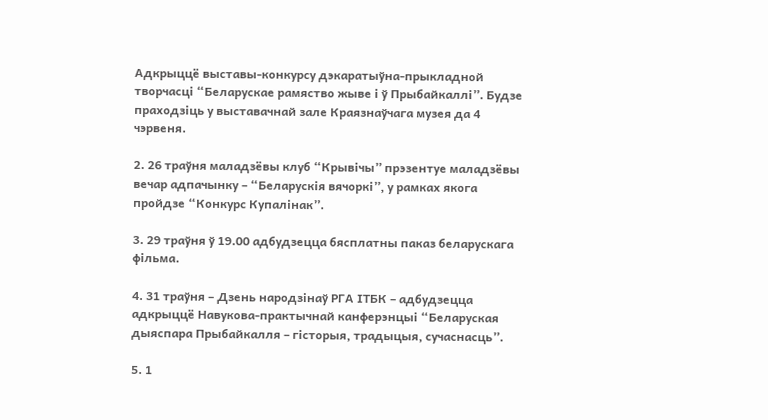Адкрыццё выставы-конкурсу дэкаратыўна-прыкладной творчасці “Беларускае рамяство жыве і ў Прыбайкаллі”. Будзе праходзіць у выставачнай зале Краязнаўчага музея да 4 чэрвеня.

2. 26 траўня маладзёвы клуб “Крывічы” прэзентуе маладзёвы вечар адпачынку – “Беларускія вячоркі”, у рамках якога пройдзе “Конкурс Купалінак”.

3. 29 траўня ў 19.00 адбудзецца бясплатны паказ беларускага фільма.

4. 31 траўня – Дзень народзінаў РГА ІТБК – адбудзецца адкрыццё Навукова-практычнай канферэнцыі “Беларуская дыяспара Прыбайкалля – гісторыя, традыцыя, сучаснасць”.

5. 1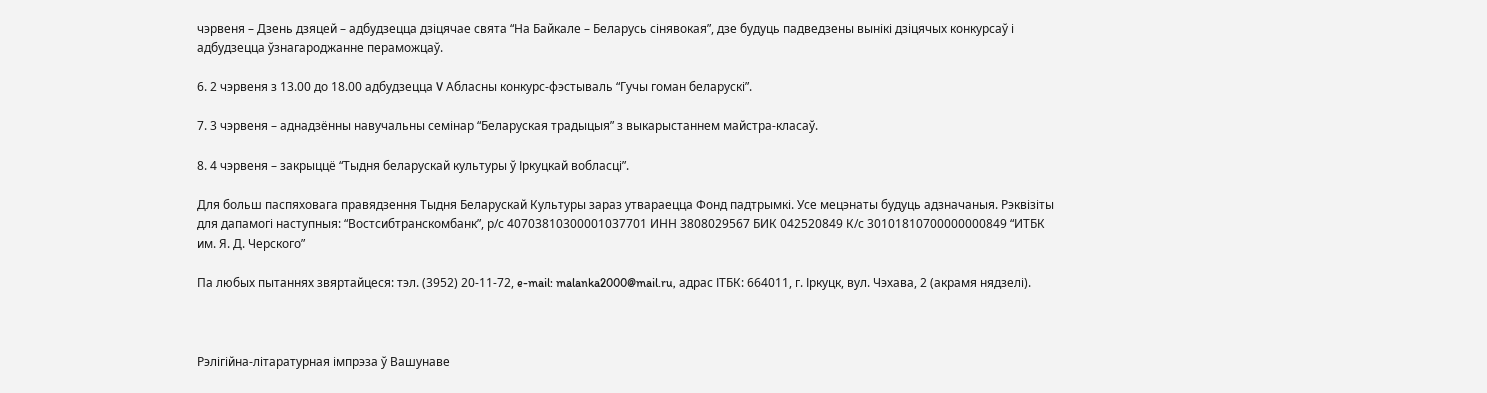чэрвеня – Дзень дзяцей – адбудзецца дзіцячае свята “На Байкале – Беларусь сінявокая”, дзе будуць падведзены вынікі дзіцячых конкурсаў і адбудзецца ўзнагароджанне пераможцаў.

6. 2 чэрвеня з 13.00 до 18.00 адбудзецца V Абласны конкурс-фэстываль “Гучы гоман беларускі”.

7. 3 чэрвеня – аднадзённы навучальны семінар “Беларуская традыцыя” з выкарыстаннем майстра-класаў.

8. 4 чэрвеня – закрыццё “Тыдня беларускай культуры ў Іркуцкай вобласці”.

Для больш паспяховага правядзення Тыдня Беларускай Культуры зараз утвараецца Фонд падтрымкі. Усе мецэнаты будуць адзначаныя. Рэквізіты для дапамогі наступныя: “Востсибтранскомбанк”, р/с 40703810300001037701 ИНН 3808029567 БИК 042520849 К/с 30101810700000000849 “ИТБК им. Я. Д. Черского”

Па любых пытаннях звяртайцеся: тэл. (3952) 20-11-72, e-mail: malanka2000@mail.ru, адрас ІТБК: 664011, г. Іркуцк, вул. Чэхава, 2 (акрамя нядзелі).



Рэлігійна-літаратурная імпрэза ў Вашунаве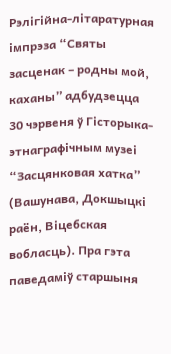Рэлігійна-літаратурная імпрэза “Святы засценак – родны мой, каханы” адбудзецца 30 чэрвеня ў Гісторыка-этнаграфічным музеі “Засцянковая хатка” (Вашунава, Докшыцкі раён, Віцебская вобласць). Пра гэта паведаміў старшыня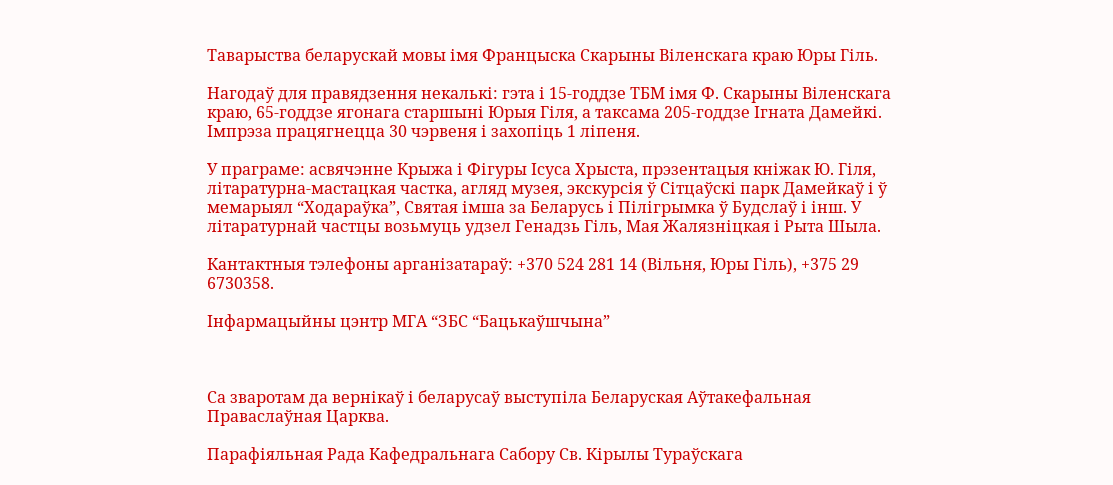Таварыства беларускай мовы імя Францыска Скарыны Віленскага краю Юры Гіль.

Нагодаў для правядзення некалькі: гэта і 15-годдзе ТБМ імя Ф. Скарыны Віленскага краю, 65-годдзе ягонага старшыні Юрыя Гіля, а таксама 205-годдзе Ігната Дамейкі. Імпрэза працягнецца 30 чэрвеня і захопіць 1 ліпеня.

У праграме: асвячэнне Крыжа і Фігуры Ісуса Хрыста, прэзентацыя кніжак Ю. Гіля, літаратурна-мастацкая частка, агляд музея, экскурсія ў Сітцаўскі парк Дамейкаў і ў мемарыял “Ходараўка”, Святая імша за Беларусь і Пілігрымка ў Будслаў і інш. У літаратурнай частцы возьмуць удзел Генадзь Гіль, Мая Жалязніцкая і Рыта Шыла.

Кантактныя тэлефоны арганізатараў: +370 524 281 14 (Вільня, Юры Гіль), +375 29 6730358.

Інфармацыйны цэнтр МГА “ЗБС “Бацькаўшчына”



Са зваротам да вернікаў і беларусаў выступіла Беларуская Аўтакефальная Праваслаўная Царква.

Парафіяльная Рада Кафедральнага Сабору Св. Кірылы Tураўскaгa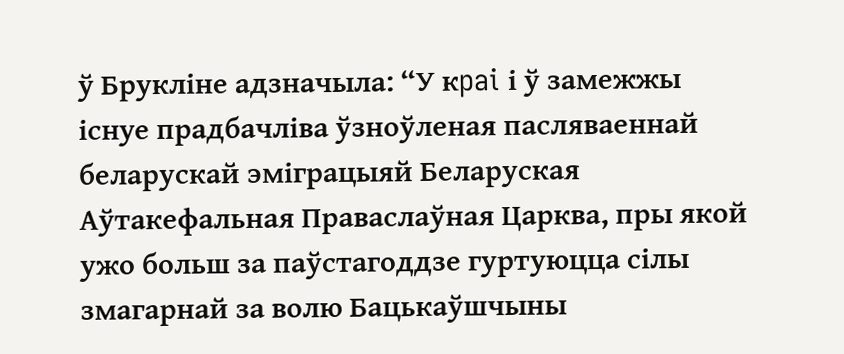ў Бруклiне адзначыла: “У кpai і ў замежжы iснye прадбачлiва ўзноўленая пасляваеннай беларускай эмiграцыяй Беларуская Аўтакефальная Праваслаўная Царква, пры якой ужо больш за паўстагоддзе гуртуюцца сiлы змагарнай за волю Бацькаўшчыны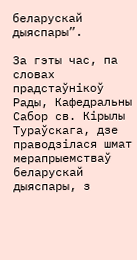беларускай дыяспары”.

За гэты час, па словах прадстаўнікоў Рады, Кафедральны Сабор св. Кірылы Тураўскага, дзе праводзілася шмат мерапрыемстваў беларускай дыяспары, з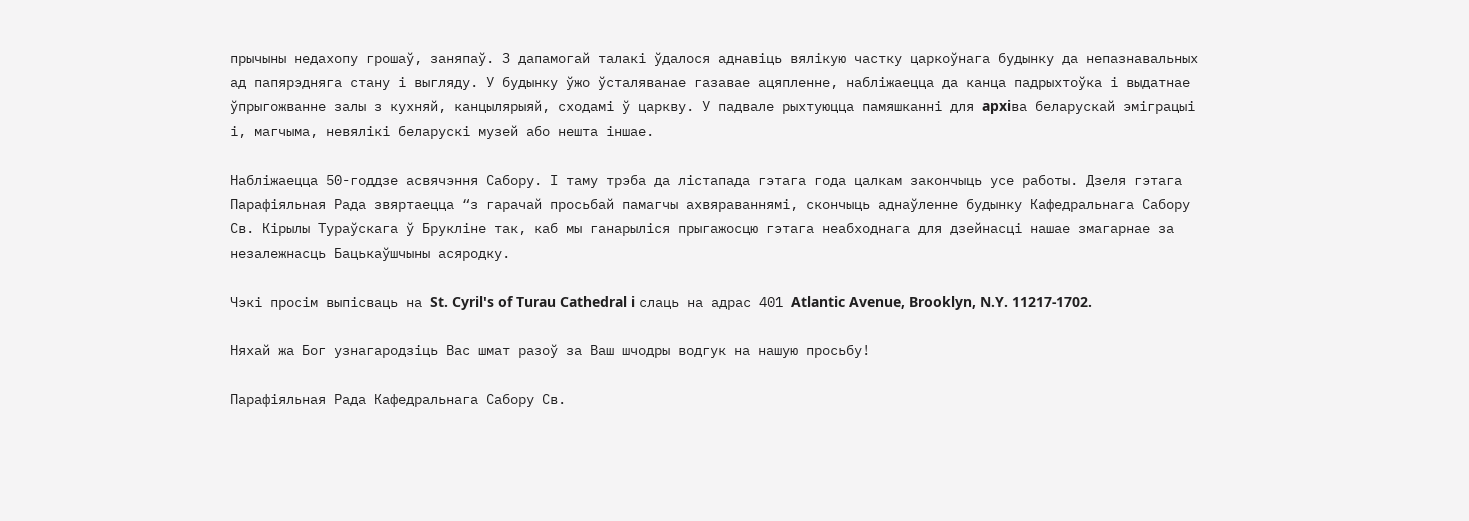прычыны недахопу грошаў, заняпаў. З дапамогай талакі ўдалося аднавiць вялiкую частку царкоўнага будынку да непазнавальных ад папярэдняга стану і выгляду. У будынку ўжо ўсталяванае газавае ацяпленне, набліжаецца да канца падрыхтоўка і выдатнае ўпрыгожванне залы з кухняй, канцылярыяй, сходамi ў царкву. У падвале рыхтуюцца памяшканнi для apxiва беларускай эміграцыi і, магчыма, невялiкi беларускi музей або нешта iншае.

Набліжаецца 50-годдзе асвячэння Сабору. І таму трэба да лістапада гэтага года цалкам закончыць усе работы. Дзеля гэтага Парафіяльная Рада звяртаецца “з гарачай просьбай памагчы ахвяраваннямі, скончыць аднаўленне будынку Кафедральнага Сабору Св. Кiрылы Тураўскага ў Брукліне так, каб мы ганарылiся прыгажосцю гэтага неабходнага для дзейнасці нашае змагарнае за незалежнасць Бацькаўшчыны асяродку.

Чэкi просiм выпiсваць на St. Cyril's of Turau Cathedral i слаць на адрас 401 Atlantic Avenue, Brooklyn, N.Y. 11217-1702.

Няхай жа Бог узнагародзiць Вас шмат разоў за Ваш шчодры водгук на нашую просьбу!

Парафіяльная Рада Кафедральнага Сабору Св.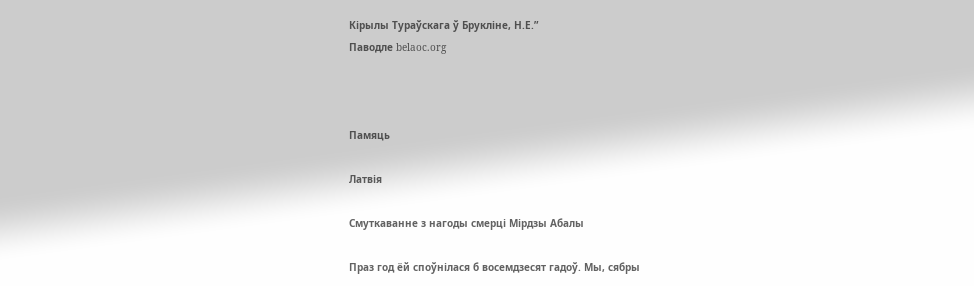Кірылы Tураўскaгa ў Бруклiне, Н.Е.”
Паводле belaoc.org



Памяць

Латвія

Смуткаванне з нагоды смерці Мірдзы Абалы

Праз год ёй споўнілася б восемдзесят гадоў. Мы, сябры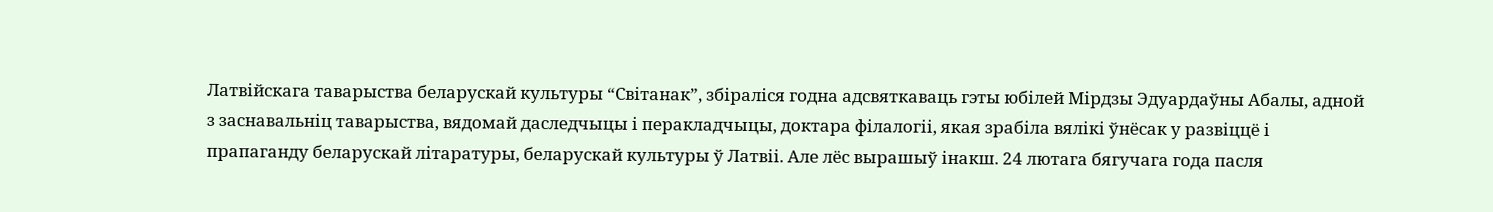Латвійскага таварыства беларускай культуры “Cвітанак”, збіраліся годна адсвяткаваць гэты юбілей Мірдзы Эдуардаўны Абалы, адной з заснавальніц таварыства, вядомай даследчыцы і перакладчыцы, доктара філалогіі, якая зрабіла вялікі ўнёсак у развіццё і прапаганду беларускай літаратуры, беларускай культуры ў Латвіі. Але лёс вырашыў інакш. 24 лютага бягучага года пасля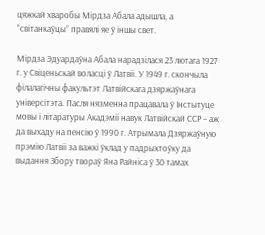цяжкай хваробы Мірдза Абала адышла, а “світанкаўцы” правялі яе ў іншы свет.

Мірдза Эдуардаўна Абала нарадзілася 23 лютага 1927 г. у Свіценьскай воласці ў Латвіі. У 1949 г. скончыла філалагічны факультэт Латвійскага дзяржаўнага універсітэта. Пасля нязменна працавала ў Інстытуце мовы і літаратуры Акадэміі навук Латвійскай ССР – аж да выхаду на пенсію ў 1990 г. Атрымала Дзяржаўную прэмію Латвіі за важкі ўклад у падрыхтоўку да выдання Збору твораў Яна Райніса ў 30 тамах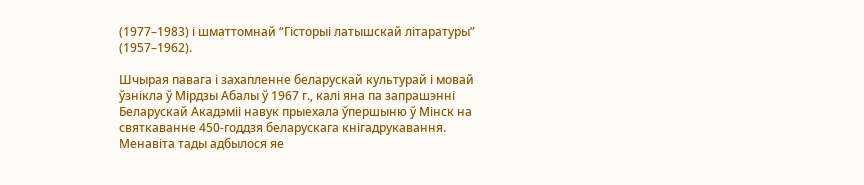(1977–1983) і шматтомнай “Гісторыі латышскай літаратуры” (1957–1962).

Шчырая павага і захапленне беларускай культурай і мовай ўзнікла ў Мірдзы Абалы ў 1967 г., калі яна па запрашэнні Беларускай Акадэміі навук прыехала ўпершыню ў Мінск на святкаванне 450-годдзя беларускага кнігадрукавання. Менавіта тады адбылося яе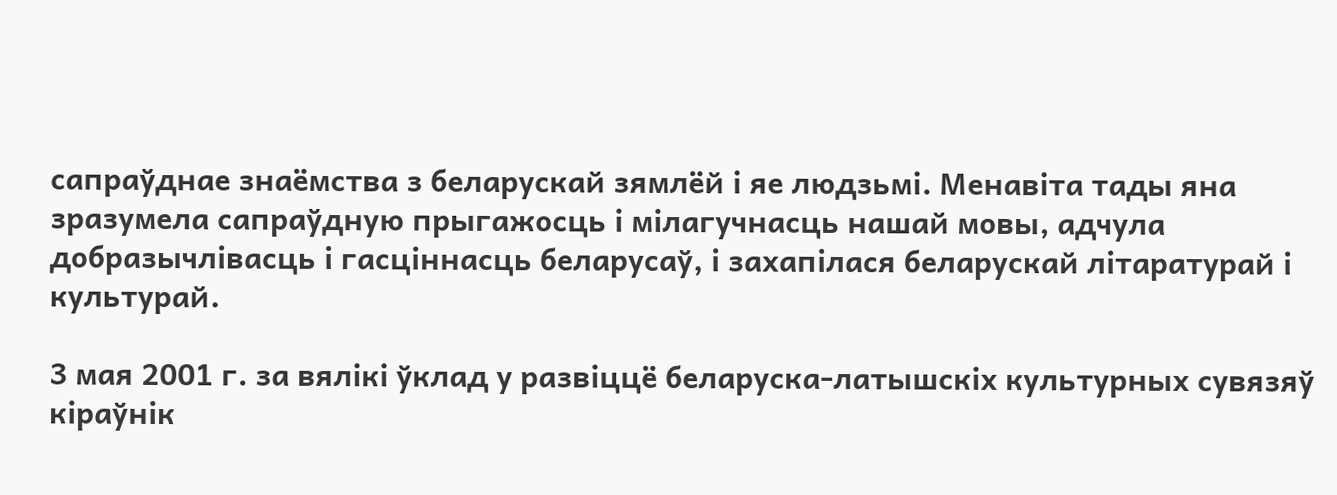сапраўднае знаёмства з беларускай зямлёй і яе людзьмі. Менавіта тады яна зразумела сапраўдную прыгажосць і мілагучнасць нашай мовы, адчула добразычлівасць і гасціннасць беларусаў, і захапілася беларускай літаратурай і культурай.

3 мая 2001 г. за вялікі ўклад у развіццё беларуска-латышскіх культурных сувязяў кіраўнік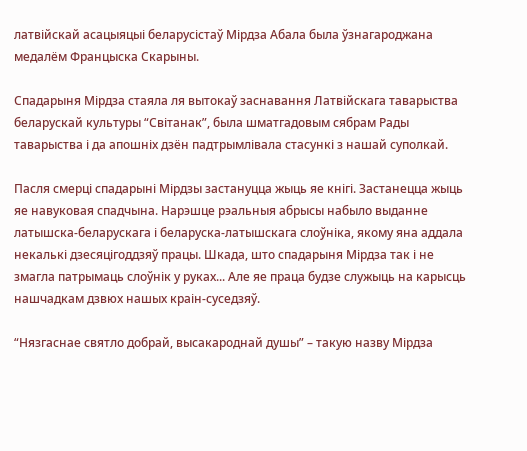латвійскай асацыяцыі беларусістаў Мірдза Абала была ўзнагароджана медалём Францыска Скарыны.

Спадарыня Мірдза стаяла ля вытокаў заснавання Латвійскага таварыства беларускай культуры “Світанак”, была шматгадовым сябрам Рады таварыства і да апошніх дзён падтрымлівала стасункі з нашай суполкай.

Пасля смерці спадарыні Мірдзы застануцца жыць яе кнігі. Застанецца жыць яе навуковая спадчына. Нарэшце рэальныя абрысы набыло выданне латышска-беларускага і беларуска-латышскага слоўніка, якому яна аддала некалькі дзесяцігоддзяў працы. Шкада, што спадарыня Мірдза так і не змагла патрымаць слоўнік у руках... Але яе праца будзе служыць на карысць нашчадкам дзвюх нашых краін-суседзяў.

“Нязгаснае святло добрай, высакароднай душы” – такую назву Мірдза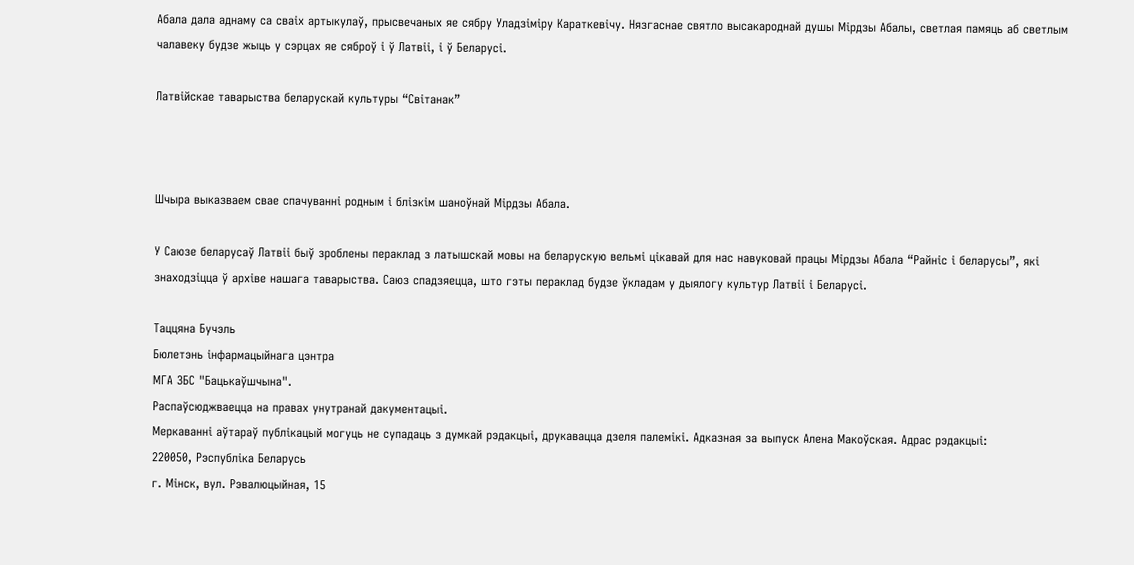Абала дала аднаму са сваіх артыкулаў, прысвечаных яе сябру Уладзіміру Караткевічу. Нязгаснае святло высакароднай душы Мірдзы Абалы, светлая памяць аб светлым чалавеку будзе жыць у сэрцах яе сяброў і ў Латвіі, і ў Беларусі.

Латвійскае таварыства беларускай культуры “Світанак”



Шчыра выказваем свае спачуванні родным і блізкім шаноўнай Мірдзы Абала.

У Саюзе беларусаў Латвіі быў зроблены пераклад з латышскай мовы на беларускую вельмі цікавай для нас навуковай працы Мірдзы Абала “Райніс і беларусы”, які знаходзіцца ў архіве нашага таварыства. Саюз спадзяецца, што гэты пераклад будзе ўкладам у дыялогу культур Латвіі і Беларусі.

Таццяна Бучэль
Бюлетэнь інфармацыйнага цэнтра
МГА ЗБС "Бацькаўшчына".
Распаўсюджваецца на правах унутранай дакументацыі.
Меркаванні аўтараў публікацый могуць не супадаць з думкай рэдакцыі, друкавацца дзеля палемікі. Адказная за выпуск Алена Макоўская. Адрас рэдакцыі:
220050, Рэспубліка Беларусь
г. Мінск, вул. Рэвалюцыйная, 15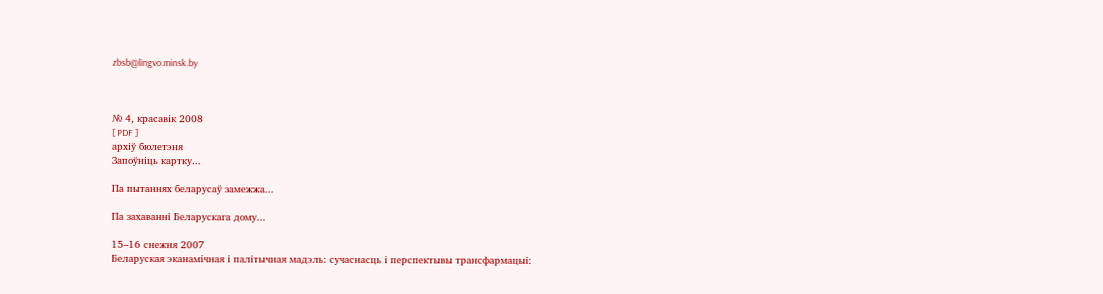zbsb@lingvo.minsk.by



№ 4, красавiк 2008
[ PDF ]
архіў бюлетэня
Запоўніць картку...

Па пытаннях беларусаў замежжа...

Па захаванні Беларускага дому...

15–16 снежня 2007
Беларуская эканамічная і палітычная мадэль: сучаснасць і перспектывы трансфармацыі: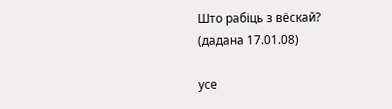Што рабіць з вёскай?
(дадана 17.01.08)

усе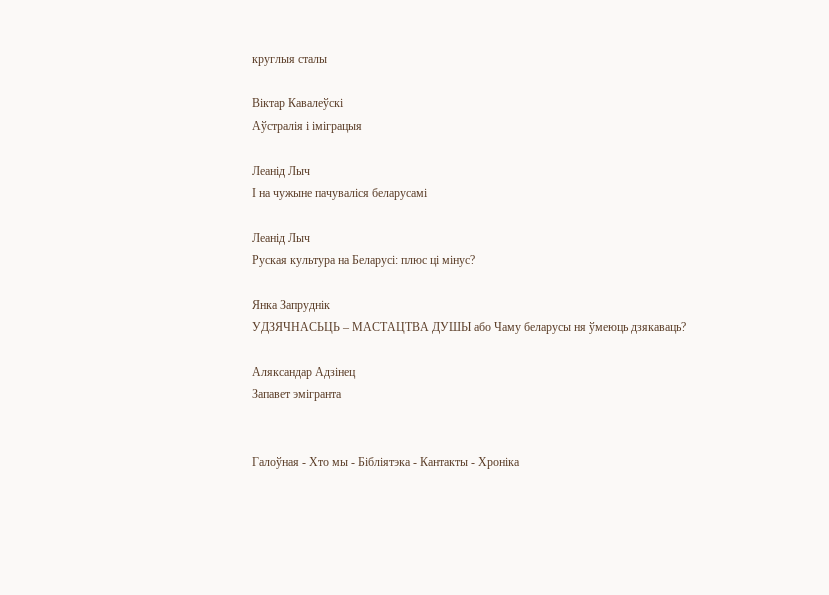круглыя сталы

Віктар Кавалеўскі
Аўстралія і іміграцыя

Леанід Лыч
І на чужыне пачуваліся беларусамі

Леанід Лыч
Руская культура на Беларусі: плюс ці мінус?

Янка Запруднік
УДЗЯЧНАСЬЦЬ – МАСТАЦТВА ДУШЫ або Чаму беларусы ня ўмеюць дзякаваць?

Аляксандар Адзінец
Запавет эмігранта


Галоўная - Хто мы - Бібліятэка - Кантакты - Хронiка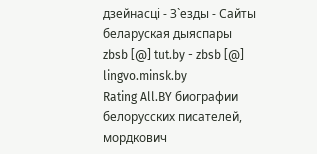дзейнасцi - З`езды - Сайты беларуская дыяспары
zbsb [@] tut.by - zbsb [@] lingvo.minsk.by
Rating All.BY биографии белорусских писателей, мордкович